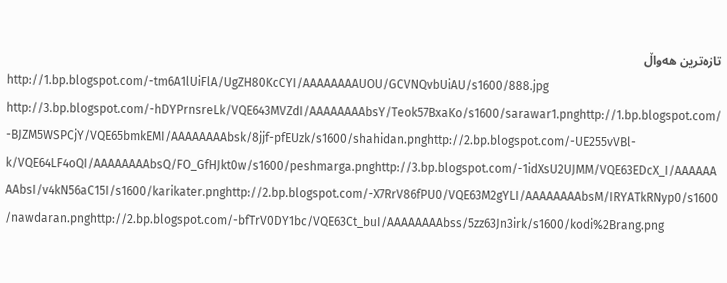تازەترین هەواڵ
http://1.bp.blogspot.com/-tm6A1lUiFlA/UgZH80KcCYI/AAAAAAAAUOU/GCVNQvbUiAU/s1600/888.jpg
http://3.bp.blogspot.com/-hDYPrnsreLk/VQE643MVZdI/AAAAAAAAbsY/Teok57BxaKo/s1600/sarawar1.pnghttp://1.bp.blogspot.com/-BJZM5WSPCjY/VQE65bmkEMI/AAAAAAAAbsk/8jjf-pfEUzk/s1600/shahidan.pnghttp://2.bp.blogspot.com/-UE255vVBl-k/VQE64LF4oQI/AAAAAAAAbsQ/FO_GfHJkt0w/s1600/peshmarga.pnghttp://3.bp.blogspot.com/-1idXsU2UJMM/VQE63EDcX_I/AAAAAAAAbsI/v4kN56aC15I/s1600/karikater.pnghttp://2.bp.blogspot.com/-X7RrV86fPU0/VQE63M2gYLI/AAAAAAAAbsM/IRYATkRNyp0/s1600/nawdaran.pnghttp://2.bp.blogspot.com/-bfTrV0DY1bc/VQE63Ct_buI/AAAAAAAAbss/5zz63Jn3irk/s1600/kodi%2Brang.png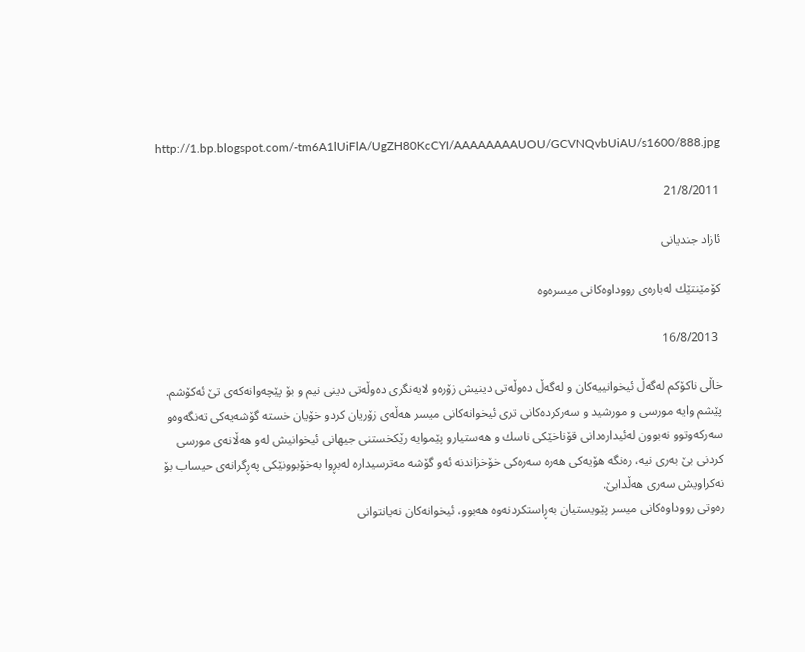http://1.bp.blogspot.com/-tm6A1lUiFlA/UgZH80KcCYI/AAAAAAAAUOU/GCVNQvbUiAU/s1600/888.jpg

21/8/2011

ئازاد جندیانی

كۆمێنتێك له‌باره‌ی رووداوه‌كانی میسرەوە

 16/8/2013

خاڵی ناكۆكم له‌گه‌ڵ ئیخوانییه‌كان و له‌گه‌ڵ ده‌وڵه‌تی دینیش زۆره‌و لایه‌نگری ده‌وڵه‌تی دینی نیم و بۆ پێچه‌وانه‌كه‌ی تێ ئه‌كۆشم. پێشم وایه‌ مورسی و مورشید و سه‌ركرده‌كانی تری ئیخوانه‌كانی میسر هه‌ڵه‌ی زۆریان كردو خۆیان خسته‌ گۆشه‌یه‌كی ته‌نگه‌وه‌و سه‌ركه‌وتوو نه‌بوون له‌ئیداره‌دانی قۆناخێكی ناسك و هه‌ستیارو پێموایه‌ رێكخستنی جیهانی ئیخوانیش له‌و هه‌ڵانه‌ی مورسی كردنی بێ به‌ری نیه‌، ره‌نگه‌ هۆیه‌كی هه‌ره‌ سه‌ره‌كی خۆخزاندنه‌ ئه‌و گۆشه‌ مه‌ترسیداره‌ له‌بڕوا به‌خۆبوونێكی په‌ڕگرانه‌ی حیساب بۆ نه‌كراویش سه‌ری هه‌ڵدابێ.
ره‌وتی رووداوه‌كانی میسر پێویستیان به‌ڕاستكردنه‌وه‌ هه‌بوو، ئیخوانه‌كان نه‌یانتوانی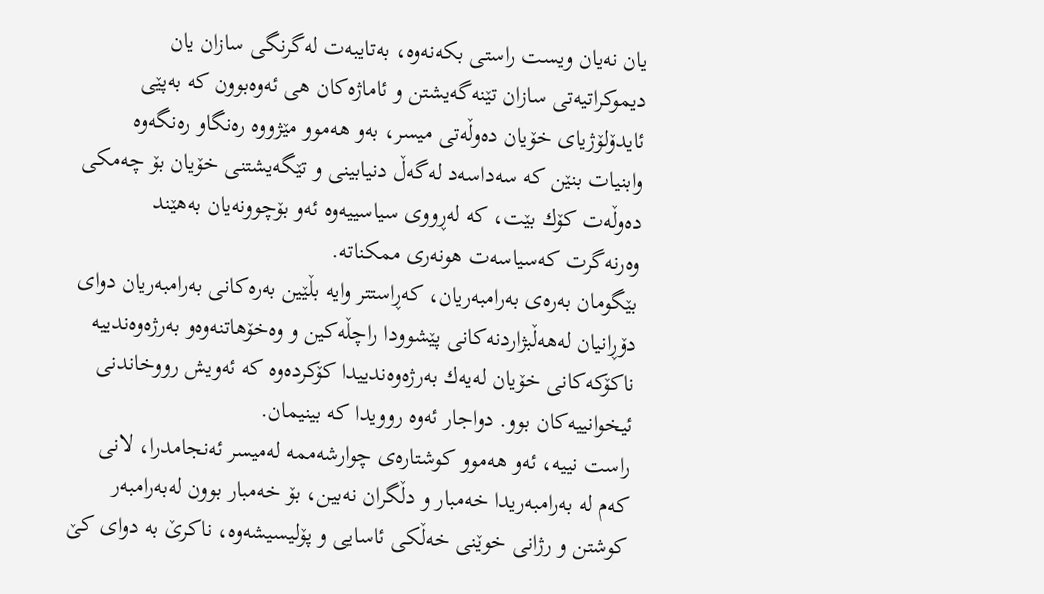یان نه‌یان ویست راستی بكه‌نه‌وه‌، به‌تایبه‌ت له‌گرنگی سازان یان دیموكراتیه‌تی سازان تێنه‌گه‌یشتن و ئاماژه‌كان هی ئه‌وه‌بوون كه‌ به‌پێی ئایدۆلۆژیای خۆیان ده‌وڵه‌تی میسر، به‌و هه‌موو مێژووه‌ ره‌نگاو ره‌نگه‌وه‌ وابنیات بنێن كه‌ سه‌داسه‌د له‌گه‌ڵ دنیابینی و تێگه‌یشتنی خۆیان بۆ چه‌مكی ده‌وڵه‌ت كۆك بێت، كه‌ له‌ڕووی سیاسییه‌وه‌ ئه‌و بۆچوونه‌یان به‌هێند وه‌رنه‌گرت كه‌سیاسه‌ت هونه‌ری ممكناته‌.
بێگومان به‌ره‌ی به‌رامبه‌ریان، كه‌ڕاستتر وایه‌ بڵێین به‌ره‌كانی به‌رامبه‌ریان دوای دۆڕانیان له‌هه‌ڵبژاردنه‌كانی پێشوودا راچڵه‌كین و وه‌خۆهاتنه‌وه‌و به‌رژه‌وه‌ندییه‌ ناكۆكه‌كانی خۆیان له‌یه‌ك به‌رژه‌وه‌ندییدا كۆكرده‌وه‌ كه‌ ئه‌ویش رووخاندنی ئیخوانییه‌كان بوو. دواجار ئه‌وه‌ روویدا كه‌ بینیمان.
راست نییه‌، ئه‌و هه‌موو كوشتاره‌ی چوارشه‌ممه‌ له‌میسر ئه‌نجامدرا، لانی كه‌م له‌ به‌رامبه‌ریدا خه‌مبار و دڵگران نه‌بین، بۆ خه‌مبار بوون له‌به‌رامبه‌ر كوشتن و رژانی خوێنی خه‌ڵكی ئاسایی و پۆلیسیشه‌وه‌، ناكرێ به‌ دوای كێ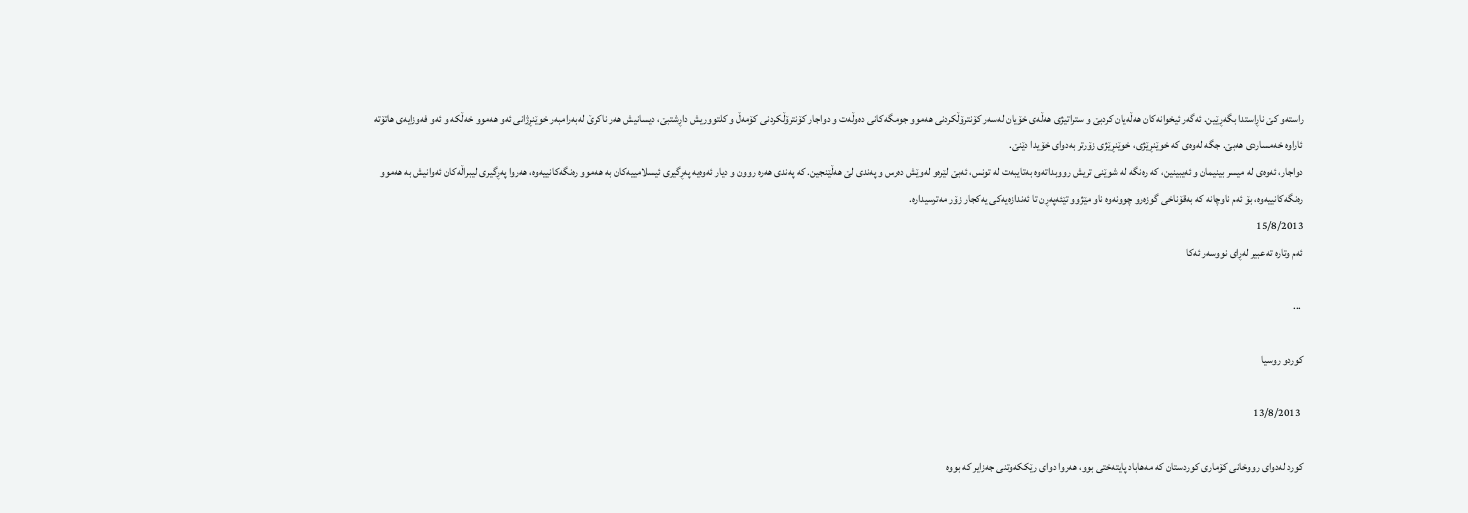راسته‌و كێ ناڕاستدا بگه‌ڕێین. ئه‌گه‌ر ئیخوانه‌كان هه‌ڵه‌یان كردبێ و ستراتیژی هه‌ڵه‌ی خۆیان له‌سه‌ر كۆنترۆڵكردنی هه‌موو جومگه‌كانی ده‌وڵه‌ت و دواجار كۆنترۆڵكردنی كۆمه‌ڵ و كلتووریش داڕشتبێ، دیسانیش هه‌ر ناكرێ له‌به‌رامبه‌ر خوێنڕژانی ئه‌و هه‌موو خه‌ڵكه‌ و ئه‌و فه‌وزایه‌ی هاتۆته‌ ئاراوه‌ خه‌مساردی هه‌بێ. جگه‌ له‌وه‌ی كه‌ خوێنڕێژی، خوێنڕێژی زۆرتر به‌دوای خۆیدا دێنێ.
دواجار، ئه‌وه‌ی له‌ میسر بینیمان و ئه‌یبینین، كه‌ ره‌نگه‌ له‌ شوێنی تریش رووبداته‌وه‌ به‌تایبه‌ت له‌ تونس، ئه‌بێ لێره‌و له‌وێش ده‌رس و په‌ندی لێ هه‌ڵێنجین. كه‌ په‌ندی هه‌ره‌ روون و دیار ئه‌وه‌یه‌ په‌ڕگیری ئیسلامییه‌كان به‌ هه‌موو ره‌نگه‌كانییه‌وه‌، هه‌روا په‌ڕگیری لیبراڵه‌كان ئه‌وانیش به‌ هه‌موو ره‌نگه‌كانییه‌وه‌، بۆ ئه‌م ناوچانه‌ كه‌ به‌قۆناخی گوزه‌رو چوونه‌وه‌ ناو مێژوو تێئه‌په‌ڕن تا ئه‌ندازه‌یه‌كی یه‌كجار زۆر مه‌ترسیداره‌.
15/8/2013
ئه‌م وتاره‌ ته‌عبیر له‌ڕای نووسه‌ر ئه‌كا

 ...

كوردو روسیا ‌

 13/8/2013

كورد له‌دوای رووخانی كۆماری كوردستان كه‌ مه‌هاباد پایته‌ختی بوو، هه‌روا دوای رێككه‌وتنی جه‌زایر كه‌ بووه‌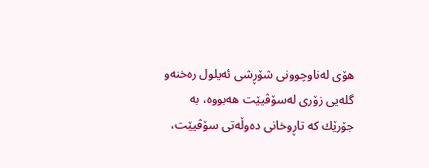هۆی له‌ناوچوونی شۆڕشی ئه‌یلول ره‌خنه‌و گله‌یی زۆری له‌سۆڤیێت هه‌بووه‌، به‌ جۆرێك كه‌ تاڕوخانی ده‌وڵه‌تی سۆڤیێت،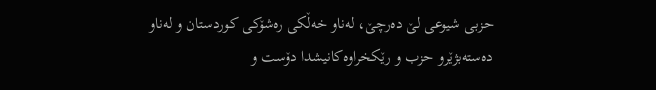حزبی شیوعی لێ ده‌رچێ، له‌ناو خه‌ڵكی ره‌شۆكی كوردستان و له‌ناو ده‌سته‌بژێرو حزب و رێكخراوه‌كانیشدا دۆست و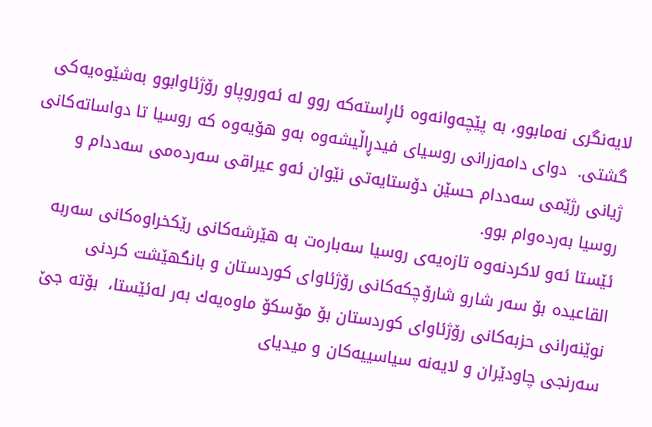لایه‌نگری نه‌مابوو، به‌ پێچه‌وانه‌وه‌ ئاڕاسته‌كه‌ روو له‌ ئه‌وروپاو رۆژئاوابوو به‌شێوه‌یه‌كی گشتی.  دوای دامه‌زرانی روسیای فیدڕاڵیشه‌وه‌ به‌و هۆیه‌وه‌ كه‌ روسیا تا دواساته‌كانی ژیانی رژێمی سه‌ددام حسێن دۆستایه‌تی نێوان ئه‌و عیراقی سه‌رده‌می سه‌ددام و روسیا به‌رده‌وام بوو.
ئێستا ئه‌و لاكردنه‌وه‌ تازه‌یه‌ی روسیا سه‌باره‌ت به‌ هێرشه‌كانی رێكخراوه‌كانی سه‌ربه‌ القاعیده‌ بۆ سه‌ر شارو شارۆچكه‌كانی رۆژئاوای كوردستان و بانگهێشت كردنی نوێنه‌رانی حزبه‌كانی رۆژئاوای كوردستان بۆ مۆسكۆ ماوه‌یه‌ك به‌ر له‌ئێستا،  بۆته‌ جێ سه‌رنجی چاودێران و لایه‌نه‌ سیاسییه‌كان و میدیای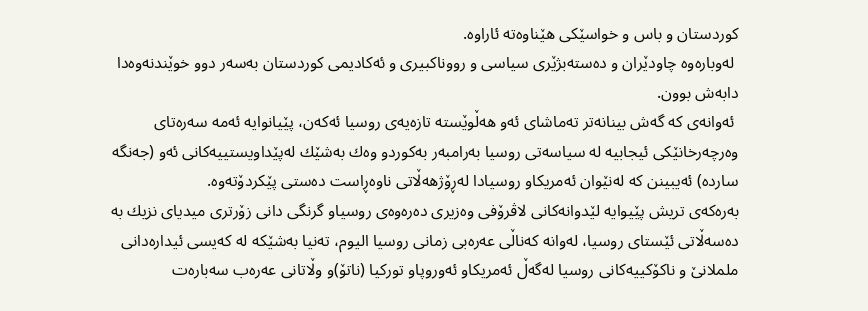كوردستان و باس و خواسێكی هێناوه‌ته‌ ئاراوه‌.
 له‌وباره‌وه‌ چاودێران و ده‌سته‌بژێری سیاسی و رووناكبیری و ئه‌كادیمی كوردستان به‌سه‌ر دوو خوێندنه‌وه‌دا دابه‌ش بوون.
 ئه‌وانه‌ی كه‌ گه‌ش بینانه‌تر ته‌ماشای ئه‌و هه‌ڵوێسته‌ تازه‌یه‌ی روسیا ئه‌كه‌ن، پێیانوایه‌ ئه‌مه‌ سه‌ره‌تای وه‌رچه‌رخانێكی ئیجابیه‌ له‌ سیاسه‌تی روسیا به‌رامبه‌ر به‌كوردو وه‌ك به‌شێك له‌پێداویستییه‌كانی ئه‌و (جه‌نگه‌ سارده‌) ئه‌یبینن كه‌ له‌نێوان ئه‌مریكاو روسیادا له‌ڕۆژهه‌ڵاتی ناوه‌ڕاست ده‌ستی پێكردۆته‌وه‌.
به‌ره‌كه‌ی تریش پێیوایه‌ لێدوانه‌كانی لاڤرۆفی وه‌زیری ده‌ره‌وه‌ی روسیاو گرنگی دانی زۆرتری میدیای نزیك به‌ ده‌سه‌ڵاتی ئێستای روسیا، له‌وانه‌ كه‌ناڵی عه‌ره‌بی زمانی روسیا الیوم، ته‌نیا به‌شێكه‌ له‌ كه‌یسی ئیداره‌دانی ململانێ و ناكۆكییه‌كانی روسیا له‌گه‌ڵ ئه‌مریكاو ئه‌وروپاو توركیا (ناتۆ)و وڵاتانی عه‌ره‌ب سه‌باره‌ت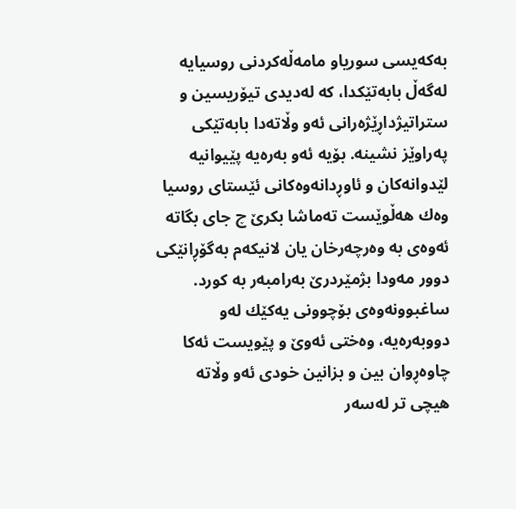به‌كه‌یسی سوریاو مامه‌ڵه‌كردنی روسیایه‌ له‌گه‌ڵ بابه‌تێكدا، كه‌ له‌دیدی تیۆریسین و ستراتیژداڕێژه‌رانی ئه‌و وڵاته‌دا بابه‌تێكی په‌راوێز نشینه‌. بۆیه‌ ئه‌و به‌ره‌یه‌ پێیوانیه‌ لێدوانه‌كان و ئاوڕدانه‌وه‌كانی ئێستای روسیا وه‌ك هه‌ڵوێست ته‌ماشا بكرێ چ جای بگاته‌ ئه‌وه‌ی به‌ وه‌رچه‌رخان یان لانیكه‌م به‌گۆڕانێكی دوور مه‌ودا بژمێردرێ به‌رامبه‌ر به‌ كورد.
ساغبوونه‌وه‌ی بۆچوونی یه‌كێك له‌و دووبه‌ره‌یه‌، وه‌ختی ئه‌وێ و پێویست ئه‌كا چاوه‌ڕوان بین و بزانین خودی ئه‌و وڵاته‌ هیچی تر له‌سه‌ر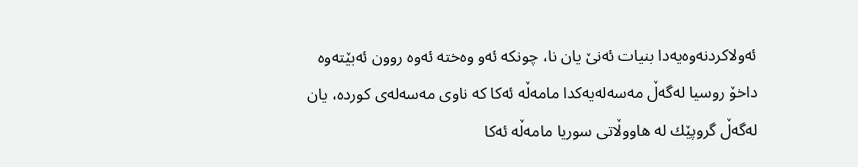ئه‌ولاكردنه‌وه‌یه‌دا بنیات ئه‌نێ یان نا، چونكه‌ ئه‌و وه‌خته‌ ئه‌وه‌ روون ئه‌بێته‌وه‌ داخۆ روسیا له‌گه‌ڵ مه‌سه‌له‌یه‌كدا مامه‌ڵه‌ ئه‌كا كه‌ ناوی مه‌سه‌له‌ی كورده‌، یان له‌گه‌ڵ گروپێك له‌ هاووڵاتی سوریا مامه‌ڵه‌ ئه‌كا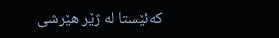كه‌ئێستا له‌ ژێر هێرشی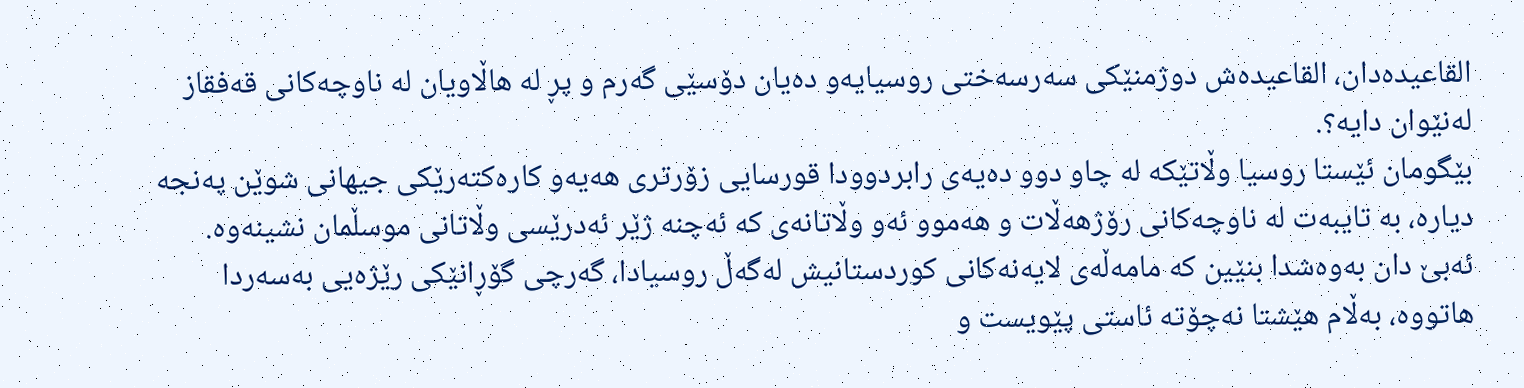القاعیده‌دان، القاعیده‌ش دوژمنێكی سه‌رسه‌ختی روسیایه‌و ده‌یان دۆسێی گه‌رم و پڕ له‌ هاڵاویان له‌ ناوچه‌كانی قه‌فقاز له‌نێوان دایه‌؟.
بێگومان ئێستا روسیا وڵاتێكه‌ له‌ چاو دوو ده‌یه‌ی رابردوودا قورسایی زۆرتری هه‌یه‌و كاره‌كته‌رێكی جیهانی شوێن په‌نجه‌ دیاره‌، به‌ تایبه‌ت له‌ ناوچه‌كانی رۆژهه‌ڵات و هه‌موو ئه‌و وڵاتانه‌ی كه‌ ئه‌چنه‌ ژێر ئه‌درێسی وڵاتانی موسڵمان نشینه‌وه‌.
ئه‌بێ دان به‌وه‌شدا بنێین كه‌ مامه‌ڵه‌ی لایه‌نه‌كانی كوردستانیش له‌گه‌ڵ روسیادا، گه‌رچی گۆڕانێكی رێژه‌یی به‌سه‌ردا هاتووه‌، به‌ڵام هێشتا نه‌چۆته‌ ئاستی پێویست و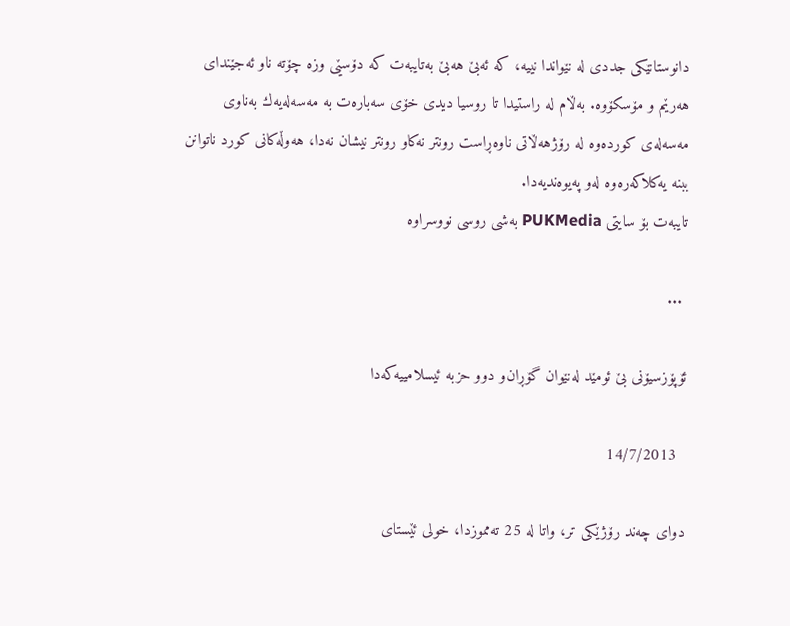دانوستانێكی جددی له‌ نێواندا نییه‌، كه‌ ئه‌بێ هه‌بێ به‌تایبه‌ت كه‌ دۆسێی وزه‌ چۆته‌ ناو ئه‌جێندای هه‌رێم و مۆسكۆوه‌. به‌ڵام له‌ راستیدا تا روسیا دیدی خۆی سه‌باره‌ت به‌ مه‌سه‌له‌یه‌ك به‌ناوی مه‌سه‌له‌ی كورده‌وه‌ له‌ رۆژهه‌ڵاتی ناوه‌ڕاست رونتر نه‌كاو رونتر نیشان نه‌دا، هه‌وڵه‌كانی كورد ناتوانن ببنه‌ یه‌كلاكه‌ره‌وه‌ له‌و په‌یوه‌ندیه‌دا.
تایبه‌ت بۆ سایتی PUKMedia به‌شی روسی نووسراوه‌

 ...

ئۆپۆزسیۆنی بێ ئومێد له‌نێوان گۆڕان‌و دوو حزبه‌ ئیسلامییه‌كه‌دا ‌

  14/7/2013

دوای چه‌ند رۆژێكی تر، واتا له‌ 25 ته‌مموزدا، خولی ئێستای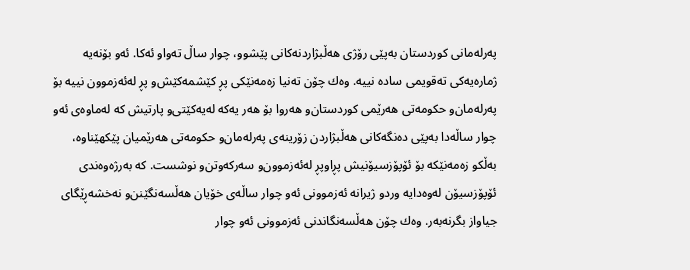په‌رله‌مانی كوردستان به‌پێی رۆژی هه‌ڵبژاردنه‌كانی پێشوو، چوار ساڵ ته‌واو ئه‌كا. ئه‌و بۆنه‌یه‌ ژماره‌یه‌كی ته‌قویمی ساده‌ نییه‌. وه‌ك چۆن ته‌نیا زه‌مه‌نێكی پڕ كێشمه‌كێش‌و پڕ له‌ئه‌زموون نییه‌ بۆ په‌رله‌مان‌و حكومه‌تی هه‌رێمی كوردستان‌و هه‌روا بۆ هه‌ر یه‌كه‌ له‌یه‌كێتی‌و پارتیش كه‌ له‌ماوه‌ی ئه‌و چوار ساڵه‌دا به‌پێی ده‌نگه‌كانی هه‌ڵبژاردن زۆرینه‌ی په‌رله‌مان‌و حكومه‌تی هه‌رێمیان پێكهێناوه‌، به‌ڵكو زه‌مه‌نێكه‌ بۆ ئۆپۆزسیۆنیش پڕاوپڕ له‌ئه‌زموون‌و سه‌ركه‌وتن‌و نوشست. كه‌ به‌رژه‌وه‌ندی ئۆپۆزسیۆن له‌وه‌دایه‌ وردو ژیرانه‌ ئه‌زموونی ئه‌و چوار ساڵه‌ی خۆیان هه‌ڵسه‌نگێنن‌و نه‌خشه‌ڕێگای جیاواز بگرنه‌به‌ر. وه‌ك چۆن هه‌ڵسه‌نگاندنی ئه‌زموونی ئه‌و چوار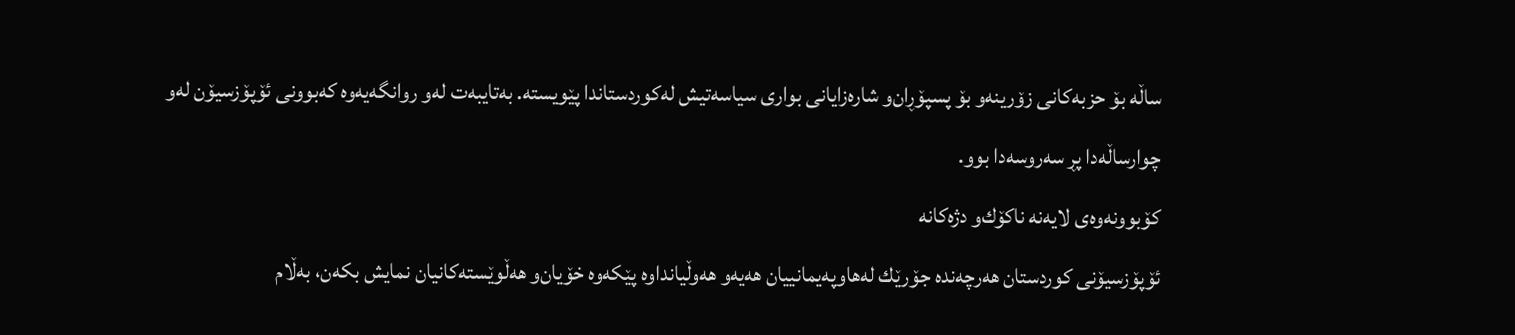ساڵه‌ بۆ حزبه‌كانی زۆرینه‌و بۆ پسپۆڕان‌و شاره‌زایانی بواری سیاسه‌تیش له‌كوردستاندا پێویسته‌. به‌تایبه‌ت له‌و روانگه‌یه‌وه‌ كه‌بوونی ئۆپۆزسیۆن له‌و چوارساڵه‌دا پڕ سه‌روسه‌دا بوو.
كۆبوونه‌وه‌ی لایه‌نه‌ ناكۆك‌و دژه‌كانه‌
ئۆپۆزسیۆنی كوردستان هه‌رچه‌نده‌ جۆرێك له‌هاوپه‌یمانییان هه‌یه‌و هه‌وڵیانداوه‌ پێكه‌وه‌ خۆیان‌و هه‌ڵوێسته‌كانیان نمایش بكه‌ن، به‌ڵام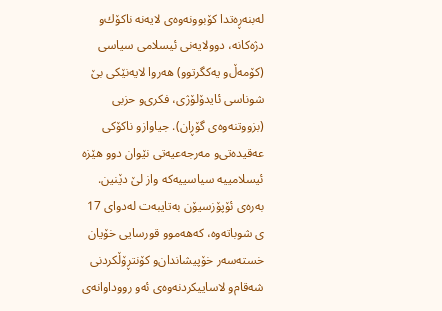له‌بنه‌ڕه‌تدا كۆبوونه‌وه‌ی لایه‌نه‌ ناكۆك‌و دژه‌كانه‌، دوولایه‌نی ئیسلامی سیاسی (كۆمه‌ڵ‌و یه‌كگرتوو) هه‌روا لایه‌نێكی بێ شوناسی ئایدۆلۆژی، فكری‌و حزبی (بزووتنه‌وه‌ی گۆڕان). جیاوازو ناكۆكی عه‌قیده‌تی‌و مه‌رجه‌عیه‌تی نێوان دوو هێزه‌ ئیسلامییه‌ سیاسییه‌كه‌ واز لێ دێنین. به‌ره‌ی ئۆپۆزسیۆن به‌تایبه‌ت له‌دوای 17 ی شوباته‌وه‌، كه‌هه‌موو قورسایی خۆیان خسته‌سه‌ر خۆپیشاندان‌و كۆنتڕۆڵكردنی شه‌قام‌و لاساییكردنه‌وه‌ی ئه‌و رووداوانه‌ی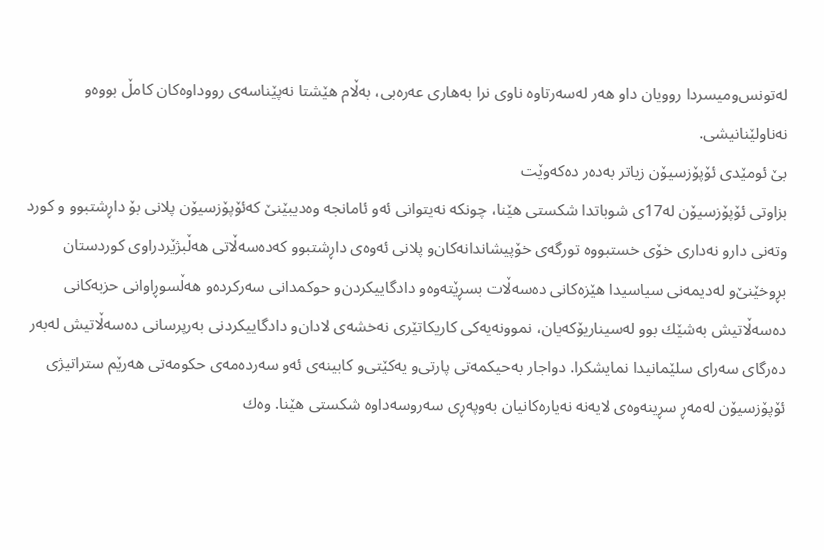له‌تونس‌ومیسردا روویان داو هه‌ر له‌سه‌رتاوه‌ ناوی نرا به‌هاری عه‌ره‌بی، به‌ڵام هێشتا نه‌پێناسه‌ی رووداوه‌كان كامڵ بووه‌و نه‌ناولێنانیشی.
بێ ئومێدی ئۆپۆزسیۆن زیاتر به‌ده‌ر ده‌كه‌وێت
بزاوتی ئۆپۆزسیۆن له‌17ی شوباتدا شكستی هێنا، چونكه‌ نه‌یتوانی ئه‌و ئامانجه‌ وه‌دیبێنێ كه‌ئۆپۆزسیۆن پلانی بۆ داڕشتبوو و كورد وته‌نی دارو نه‌داری خۆی خستبووه‌ تورگه‌ی خۆپیشاندانه‌كان‌و پلانی ئه‌وه‌ی داڕشتبوو كه‌ده‌سه‌ڵاتی هه‌ڵبژێردراوی كوردستان بڕوخێنێ‌و له‌دیمه‌نی سیاسیدا هێزه‌كانی ده‌سه‌ڵات بسڕێته‌وه‌و دادگاییكردن‌و حوكمدانی سه‌ركرده‌و هه‌ڵسوڕاوانی حزبه‌كانی ده‌سه‌ڵاتیش به‌شێك بوو له‌سیناریۆكه‌یان، نموونه‌یه‌كی كاریكاتێری نه‌خشه‌ی لادان‌و دادگاییكردنی به‌رپرسانی ده‌سه‌ڵاتیش له‌به‌ر ده‌رگای سه‌رای سلێمانیدا نمایشكرا. دواجار به‌حیكمه‌تی پارتی‌و یه‌كێتی‌و كابینه‌ی ئه‌و سه‌رده‌مه‌ی حكومه‌تی هه‌رێم ستراتیژی ئۆپۆزسیۆن له‌مه‌ڕ سڕینه‌وه‌ی لایه‌نه‌ نه‌یاره‌كانیان به‌وپه‌ڕی سه‌روسه‌داوه‌ شكستی هێنا. وه‌ك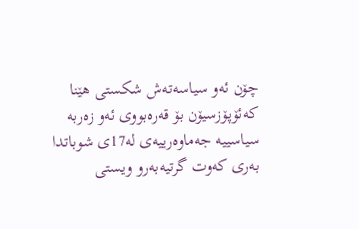چۆن ئه‌و سیاسه‌ته‌ش شكستی هێنا كه‌ئۆپۆزسیۆن بۆ قه‌ره‌بووی ئه‌و زه‌ربه‌ سیاسییه‌ جه‌ماوه‌رییه‌ی له‌17ی شوباتدا به‌ری كه‌وت گرتیه‌به‌رو ویستی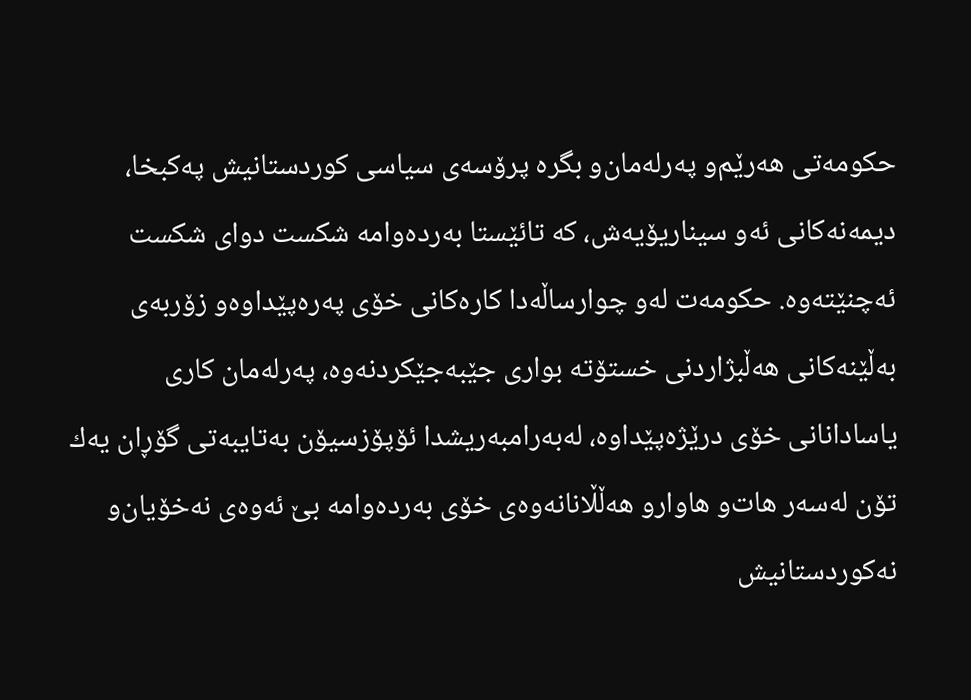حكومه‌تی هه‌رێم‌و په‌رله‌مان‌و بگره‌ پرۆسه‌ی سیاسی كوردستانیش په‌كبخا، دیمه‌نه‌كانی ئه‌و سیناریۆیه‌ش، كه‌ تائێستا به‌رده‌وامه‌ شكست دوای شكست ئه‌چنێته‌وه‌. حكومه‌ت له‌و چوارساڵه‌دا كاره‌كانی خۆی په‌ره‌پێداوه‌و زۆربه‌ی به‌ڵێنه‌كانی هه‌ڵبژاردنی خستۆته‌ بواری جێبه‌جێكردنه‌وه‌، په‌رله‌مان كاری یاسادانانی خۆی درێژه‌پێداوه‌، له‌به‌رامبه‌ریشدا ئۆپۆزسیۆن به‌تایبه‌تی گۆڕان یه‌ك تۆن له‌سه‌ر هات‌و هاوارو هه‌ڵڵانانه‌وه‌ی خۆی به‌رده‌وامه‌ بێ ئه‌وه‌ی نه‌خۆیان‌و نه‌كوردستانیش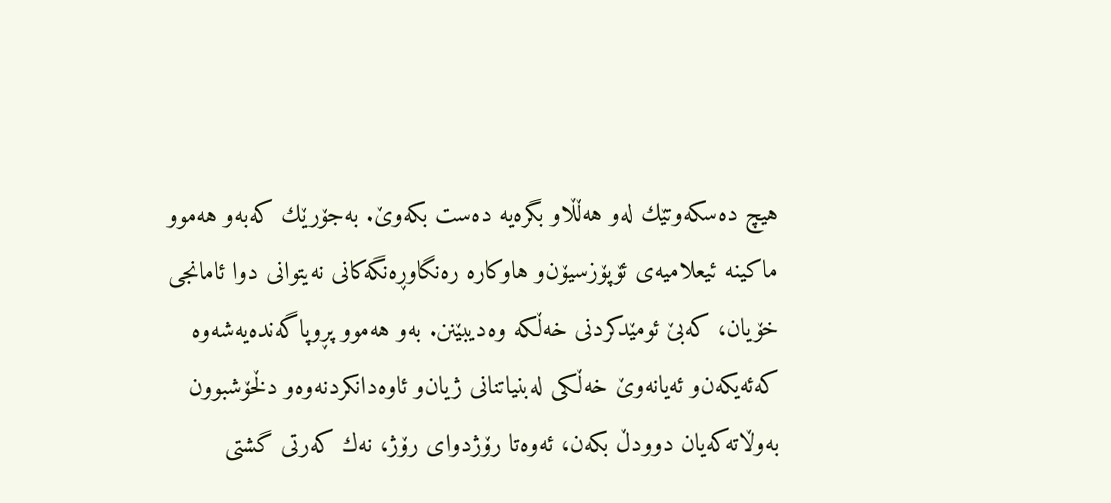هیچ ده‌سكه‌وتێك له‌و هه‌ڵڵاو بگره‌یه‌ ده‌ست بكه‌وێ. به‌جۆرێك كه‌به‌و هه‌موو ماكینه‌ ئیعلامیه‌ی ئۆپۆزسیۆن‌و هاوكاره‌ ره‌نگاوڕه‌نگه‌كانی نه‌یتوانی دوا ئامانجی خۆیان، كه‌بێ ئومێدكردنی خه‌ڵكه‌ وه‌دیبێنن. به‌و هه‌موو پڕوپاگه‌نده‌یه‌شه‌وه‌ كه‌ئه‌یكه‌ن‌و ئه‌یانه‌وێ خه‌ڵكی له‌بنیاتنانی ژیان‌و ئاوه‌دانكردنه‌وه‌و دڵخۆشبوون به‌وڵاته‌كه‌یان دوودڵ بكه‌ن، ئه‌وه‌تا رۆژدوای رۆژ، نه‌ك كه‌رتی گشتی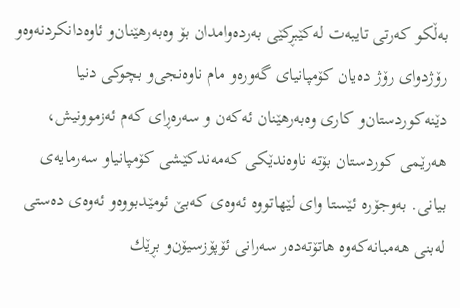به‌ڵكو كه‌رتی تایبه‌ت له‌كێبڕكێی به‌رده‌وامدان بۆ وه‌به‌رهێنان‌و ئاوه‌دانكردنه‌وه‌و رۆژدوای رۆژ ده‌یان كۆمپانیای گه‌وره‌و مام ناوه‌نجی‌و بچوكی دنیا دێنه‌كوردستان‌و كاری وه‌به‌رهێنان ئه‌كه‌ن و سه‌ره‌ڕای كه‌م ئه‌زموونیش، هه‌رێمی كوردستان بۆته‌ ناوه‌ندێكی كه‌مه‌ندكێشی كۆمپانیاو سه‌رمایه‌ی بیانی. به‌وجۆره‌ ئێستا وای لێهاتووه‌ ئه‌وه‌ی كه‌بێ ئومێدبووه‌و ئه‌وه‌ی ده‌ستی له‌بنی هه‌مبانه‌كه‌وه‌ هاتۆته‌ده‌ر سه‌رانی ئۆپۆزسیۆن‌و بڕێك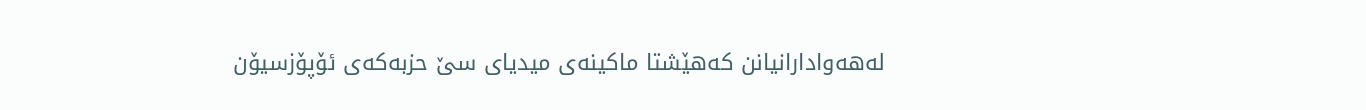له‌هه‌وادارانیانن كه‌هێشتا ماكینه‌ی میدیای سێ حزبه‌كه‌ی ئۆپۆزسیۆن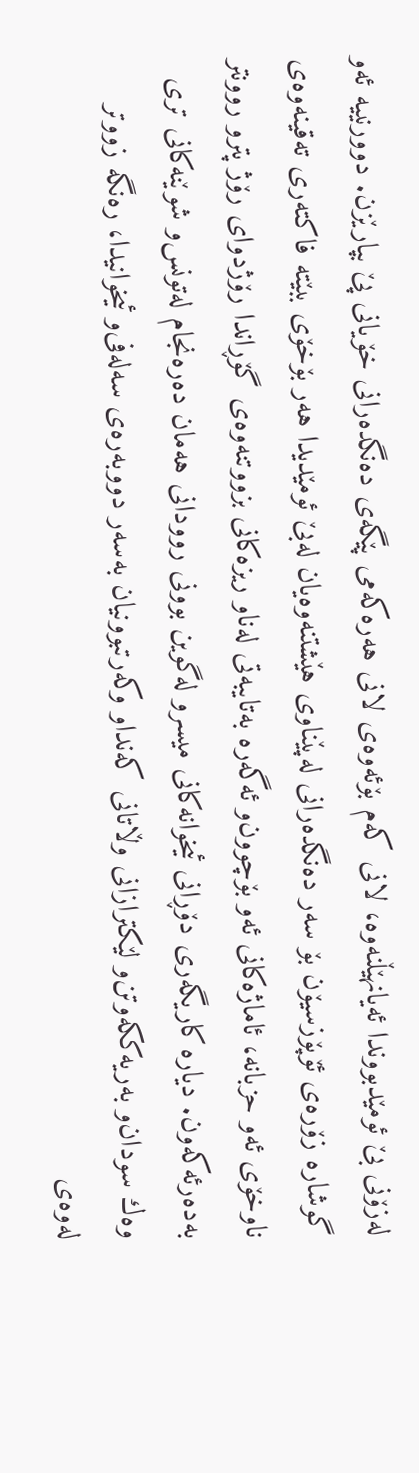له‌زۆنی بێ ئومێدبووندا ئه‌یانهێڵنه‌وه‌، لانی كه‌م بۆئه‌وه‌ی لانی هه‌ره‌كه‌می پێگه‌ی ده‌نگده‌رانی خۆیانی پێ بپارێزن. دوورنییه‌ ئه‌و گوشاره‌ زۆره‌ی ئۆپۆزسیۆن بۆ سه‌ر ده‌نگده‌رانی له‌پێناوی هێشتنه‌وه‌یان له‌بێ ئومێدیدا هه‌ر بۆخۆی ببێته‌ فاكته‌ری ته‌قینه‌وه‌ی ناوخۆی ئه‌و حزبانه‌، ئاماژه‌كانی ئه‌و بۆچوون‌و ئه‌گه‌ره‌ به‌تایبه‌تی له‌ناو ریزه‌كانی بزووتنه‌وه‌ی گۆڕاندا رۆژدوای رۆژ پترو روونتر به‌ده‌رئه‌كه‌ون. دیاره‌ كاریگه‌ری دۆڕانی ئیخوانه‌كانی میسرو له‌گوین بوونی روودانی هه‌مان ده‌ره‌نجام له‌تونس‌و شوێنه‌كانی تری وه‌ك سودان‌و به‌ریه‌ككه‌وتن‌و لێكترازانی وڵاتانی كه‌نداو وكه‌رتبوونیان به‌سه‌ر دووبه‌ره‌ی سه‌له‌فی‌و ئیخوانیدا، ره‌نگه‌ زووتر له‌وه‌ی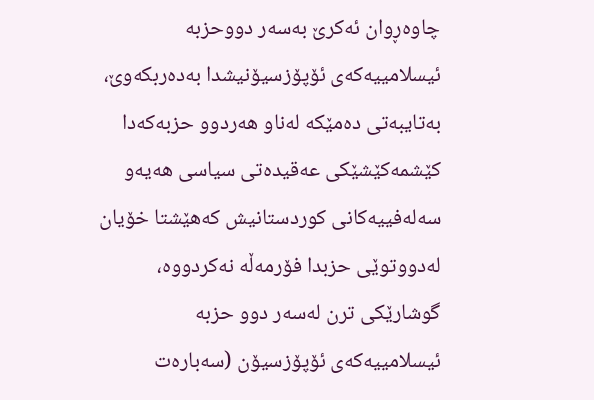چاوه‌ڕوان ئه‌كرێ به‌سه‌ر دووحزبه‌ ئیسلامییه‌كه‌ی ئۆپۆزسیۆنیشدا به‌ده‌ربكه‌وێ، به‌تایبه‌تی ده‌مێكه‌ له‌ناو هه‌ردوو حزبه‌كه‌دا كێشمه‌كێشێكی عه‌قیده‌تی سیاسی هه‌یه‌و سه‌له‌فییه‌كانی كوردستانیش كه‌هێشتا خۆیان له‌دووتوێی حزبدا فۆرمه‌ڵه‌ نه‌كردووه‌، گوشارێكی ترن له‌سه‌ر دوو حزبه‌ ئیسلامییه‌كه‌ی ئۆپۆزسیۆن (سه‌باره‌ت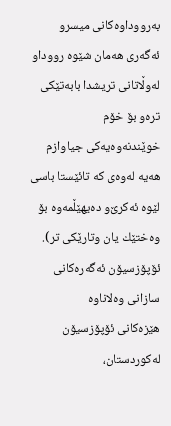به‌رووداوه‌كانی میسرو ئه‌گه‌ری هه‌مان شێوه‌ رووداو له‌وڵاتانی تریشدا بابه‌تێكی تره‌و بۆ خۆم خوێندنه‌وه‌یه‌كی جیاوازم هه‌یه‌ له‌وه‌ی كه‌ تائێستا باسی لێوه‌ ئه‌كرێ‌و ده‌یهێڵمه‌وه‌ بۆ وه‌ختێك یان وتارێكی تر).
ئۆپۆزسیۆن ئه‌گه‌ره‌كانی سازانی وه‌لاناوه‌
هێزه‌كانی ئۆپۆزسیۆن له‌كوردستان،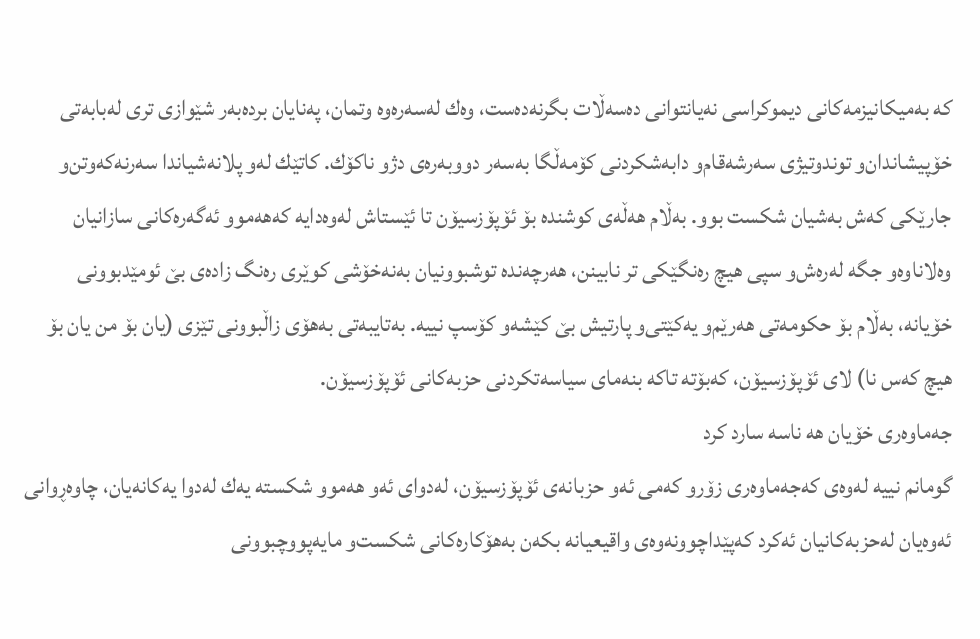كه‌ به‌میكانیزمه‌كانی دیموكراسی نه‌یانتوانی ده‌سه‌ڵات بگرنه‌ده‌ست، وه‌ك له‌سه‌ره‌وه‌ وتمان، په‌نایان برده‌به‌ر شێوازی تری له‌بابه‌تی خۆپیشاندان‌و توندوتیژی سه‌رشه‌قام‌و دابه‌شكردنی كۆمه‌ڵگا به‌سه‌ر دووبه‌ره‌ی دژو ناكۆك. كاتێك له‌و پلانه‌شیاندا سه‌رنه‌كه‌وتن‌و جارێكی كه‌ش به‌شیان شكست بوو. به‌ڵام هه‌ڵه‌ی كوشنده‌ بۆ ئۆپۆزسیۆن تا ئێستاش له‌وه‌دایه‌ كه‌هه‌موو ئه‌گه‌ره‌كانی سازانیان وه‌لاناوه‌و جگه‌ له‌ره‌ش‌و سپی هیچ ره‌نگێكی تر نابینن، هه‌رچه‌نده‌ توشبوونیان به‌نه‌خۆشی كوێری ره‌نگ زاده‌ی بێ ئومێدبوونی خۆیانه‌، به‌ڵام بۆ حكومه‌تی هه‌رێم‌و یه‌كێتی‌و پارتیش بێ كێشه‌و كۆسپ نییه‌. به‌تایبه‌تی به‌هۆی زاڵبوونی تێزی (یان بۆ من یان بۆ هیچ كه‌س نا) لای ئۆپۆزسیۆن، كه‌بۆته‌ تاكه‌ بنه‌مای سیاسه‌تكردنی حزبه‌كانی ئۆپۆزسیۆن.
جه‌ماوه‌ری خۆیان هه‌ ناسه‌ سارد كرد
گومانم نییه‌ له‌وه‌ی كه‌جه‌ماوه‌ری زۆرو كه‌می ئه‌و حزبانه‌ی ئۆپۆزسیۆن، له‌دوای ئه‌و هه‌موو شكسته‌ یه‌ك له‌دوا یه‌كانه‌یان، چاوه‌ڕوانی ئه‌وه‌یان له‌حزبه‌كانیان ئه‌كرد كه‌پێداچوونه‌وه‌ی واقیعیانه‌ بكه‌ن به‌هۆكاره‌كانی شكست‌و مایه‌پووچبوونی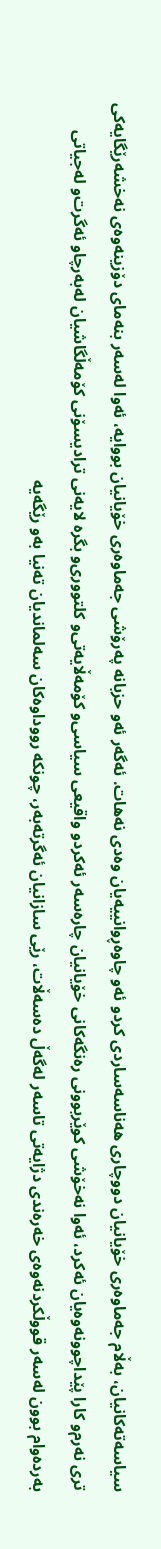سیاسه‌ته‌كانیان، به‌ڵام جه‌ماوه‌ری خۆیانیان دووچاری هه‌ناسه‌ساردی كردو ئه‌و چاوه‌ڕوانییه‌یان وه‌دی نه‌هات. ئه‌گه‌ر ئه‌و حزبانه‌ په‌رۆشی جه‌ماوه‌ری خۆیانیان بووایه‌، ئه‌وا له‌سه‌ر بنه‌مای دۆزینه‌وه‌ی نه‌خشه‌رێگایه‌كی تری نه‌رم‌و كارا پێداچوونه‌وه‌یان ئه‌كرد، ئه‌وا نه‌خۆشی كوێربوونی ره‌نگه‌كانی خۆیانیان چاره‌سه‌ر ئه‌كردو واقیعی سیاسی‌و كۆمه‌ڵایه‌تی‌و كلتووری‌و بگره‌ لایه‌نی ترادیسۆنی كۆمه‌ڵگاشیان له‌به‌رچاو ئه‌گرت‌و له‌جیاتی به‌رده‌وام بوون له‌سه‌ر قووڵكردنه‌وه‌ی خه‌ره‌ندی دژایه‌تی تاسه‌ر له‌گه‌ڵ ده‌سه‌ڵات، رێی سازانیان ئه‌گرته‌به‌ر، چونكه‌ رووداوه‌كان سه‌لماندیان ته‌نیا به‌و رێگه‌یه‌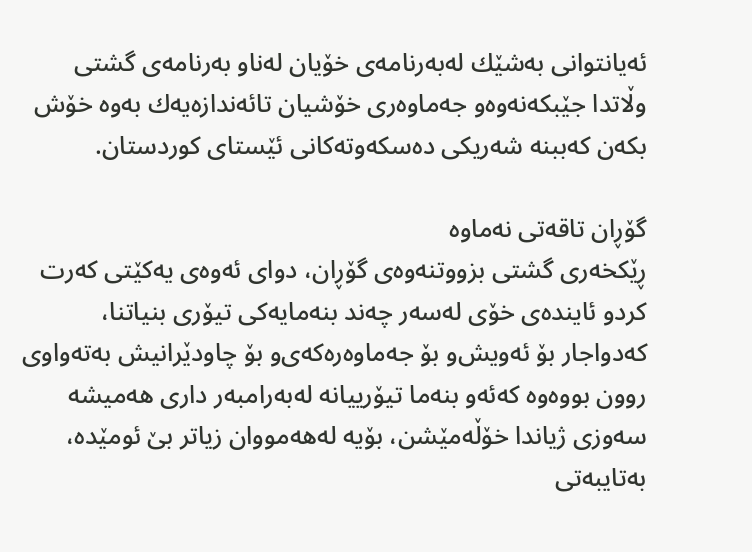ئه‌یانتوانی به‌شێك له‌به‌رنامه‌ی خۆیان له‌ناو به‌رنامه‌ی گشتی وڵاتدا جێبكه‌نه‌وه‌و جه‌ماوه‌ری خۆشیان تائه‌ندازه‌یه‌ك به‌وه‌ خۆش بكه‌ن كه‌ببنه‌ شه‌ریكی ده‌سكه‌وته‌كانی ئێستای كوردستان.

گۆڕان تاقه‌تی نه‌ماوه‌
ڕێكخه‌ری گشتی بزووتنه‌وه‌ی گۆڕان، دوای ئه‌وه‌ی یه‌كێتی كه‌رت كردو ئاینده‌ی خۆی له‌سه‌ر چه‌ند بنه‌مایه‌كی تیۆری بنیاتنا، كه‌دواجار بۆ ئه‌ویش‌و بۆ جه‌ماوه‌ره‌كه‌ی‌و بۆ چاودێرانیش به‌ته‌واوی روون بووه‌وه‌ كه‌ئه‌و بنه‌ما تیۆرییانه‌ له‌به‌رامبه‌ر داری هه‌میشه‌ سه‌وزی ژیاندا خۆڵه‌مێشن، بۆیه‌ له‌هه‌مووان زیاتر بێ ئومێده‌، به‌تایبه‌تی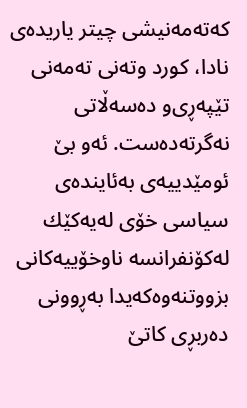كه‌ته‌مه‌نیشی چیتر یاریده‌ی نادا، كورد وته‌نی ته‌مه‌نی تێپه‌ڕی‌و ده‌سه‌ڵاتی نه‌گرته‌ده‌ست. ئه‌و بێ ئومێدییه‌ی به‌ئاینده‌ی سیاسی خۆی له‌یه‌كێك له‌كۆنفرانسه‌ ناوخۆییه‌كانی بزووتنه‌وه‌كه‌یدا به‌ڕوونی ده‌ربڕی كاتێ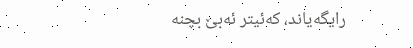رایگه‌یاند، كه‌ئیتر ئه‌بێ بچنه‌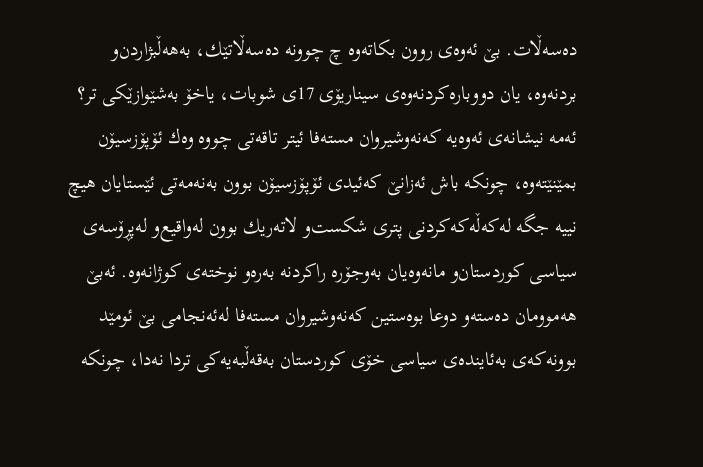ده‌سه‌ڵات. بێ ئه‌وه‌ی روون بكاته‌وه‌ چ چوونه‌ ده‌سه‌ڵاتێك، به‌هه‌ڵبژاردن‌و بردنه‌وه‌، یان دووباره‌كردنه‌وه‌ی سیناریۆی 17ی شوبات، یاخۆ به‌شێوازێكی تر؟ ئه‌مه‌ نیشانه‌ی ئه‌وه‌یه‌ كه‌نه‌وشیروان مسته‌فا ئیتر تاقه‌تی چووه‌ وه‌ك ئۆپۆزسیۆن بمێنێته‌وه‌، چونكه‌ باش ئه‌زانێ كه‌ئیدی ئۆپۆزسیۆن بوون به‌نه‌مه‌تی ئێستایان هیچ نییه‌ جگه‌ له‌كه‌ڵه‌كه‌كردنی پتری شكست‌و لاته‌ریك بوون له‌واقیع‌و له‌پڕۆسه‌ی سیاسی كوردستان‌و مانه‌وه‌یان به‌وجۆره‌ راكردنه‌ به‌ره‌و نوخته‌ی كوژانه‌وه‌. ئه‌بێ هه‌موومان ده‌سته‌و دوعا بوه‌ستین كه‌نه‌وشیروان مسته‌فا له‌ئه‌نجامی بێ ئومێد بوونه‌كه‌ی به‌ئاینده‌ی سیاسی خۆی كوردستان به‌قه‌ڵبه‌یه‌كی تردا نه‌دا، چونكه‌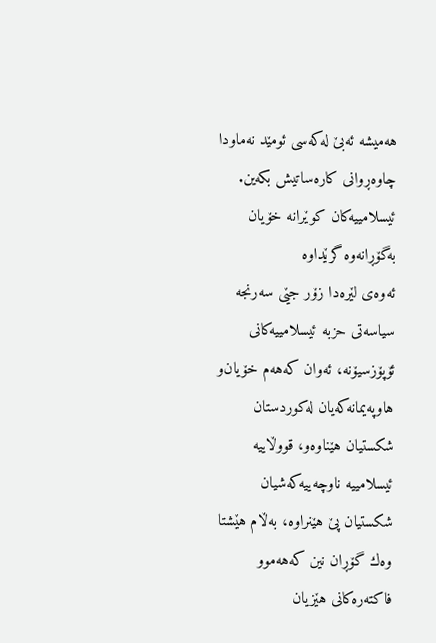هه‌میشه‌ ئه‌بێ له‌كه‌سی ئومێد نه‌ماودا چاوه‌ڕوانی كاره‌ساتیش بكه‌ین.
ئیسلامییه‌كان كوێرانه‌ خۆیان به‌گۆڕانه‌وه‌ گرێداوه‌
ئه‌وه‌ی لێره‌دا زۆر جێی سه‌رنجه‌ سیاسه‌تی حزبه‌ ئیسلامییه‌كانی ئۆپۆزسیۆنه‌، ئه‌وان كه‌هه‌م خۆیان‌و هاوپه‌یمانه‌كه‌یان له‌كوردستان شكستیان هێناوه‌و، قووڵاییه‌ ئیسلامییه‌ ناوچه‌ییه‌كه‌شیان شكستیان پێ هێنراوه‌، به‌ڵام هێشتا وه‌ك گۆڕان نین كه‌هه‌موو فاكته‌ره‌كانی هێزیان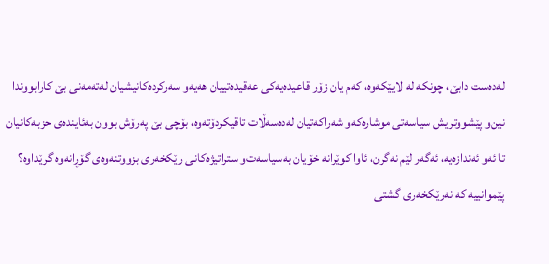له‌ده‌ست دابێ، چونكه‌ له‌ لایێكه‌وه‌، كه‌م یان زۆر قاعیده‌یه‌كی عه‌قیده‌تییان هه‌یه‌و سه‌ركرده‌كانیشیان له‌ته‌مه‌نی بێ كارابووندا نین‌و پێشووتریش سیاسه‌تی موشاره‌كه‌و شه‌راكه‌تیان له‌ده‌سه‌ڵات تاقیكردۆته‌وه‌، بۆچی بێ په‌رۆش بوون به‌ئاینده‌ی حزبه‌كانیان تا ئه‌و ئه‌ندازه‌یه‌، ئه‌گه‌ر لێم نه‌گرن، ئاوا كوێرانه‌ خۆیان به‌سیاسه‌ت‌و ستراتیژه‌كانی رێكخه‌ری بزووتنه‌وه‌ی گۆڕانه‌وه‌ گرێداوه‌؟ پێموانییه‌ كه‌ نه‌رێكخه‌ری گشتی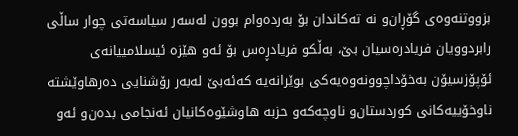بزووتنه‌وه‌ی گۆڕان‌و نه‌ ته‌كاندان بۆ به‌رده‌وام بوون له‌سه‌ر سیاسه‌تی چوار ساڵی رابردوویان فریادره‌سیان بێ، به‌ڵكو فریادڕه‌س بۆ ئه‌و هێزه‌ ئیسلامییانه‌ی ئۆپۆزسیۆن به‌خۆداچوونه‌وه‌یه‌كی بوێرانه‌یه‌ كه‌ئه‌بێ له‌به‌ر رۆشنایی ده‌رهاوێشته‌ ناوخۆییه‌كانی كوردستان‌و ناوچه‌كه‌و حزبه‌ هاوشێوه‌كانیان ئه‌نجامی بده‌ن‌و ئه‌و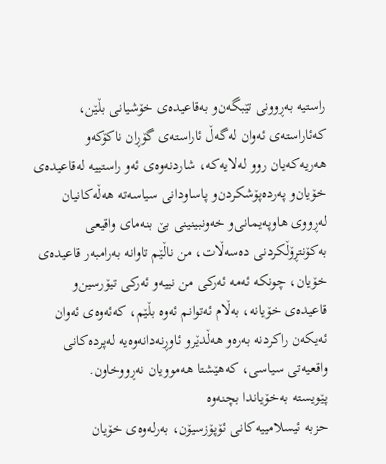راستیه‌ به‌ڕوونی تێبگه‌ن‌و به‌قاعیده‌ی خۆشیانی بڵێن، كه‌ئاراسته‌ی ئه‌وان له‌گه‌ڵ ئاراسته‌ی گۆڕان ناكۆكه‌و هه‌ریه‌كه‌یان روو له‌لایه‌كه‌، شاردنه‌وه‌ی ئه‌و راستییه‌ له‌قاعیده‌ی خۆیان‌و په‌رده‌پۆشكردن‌و پاساودانی سیاسه‌ته‌ هه‌ڵه‌كانیان له‌ڕووی هاوپه‌یمانی‌و خه‌ونبینینی بێ بنه‌مای واقیعی به‌كۆنتڕۆڵكردنی ده‌سه‌ڵات، من ناڵێم تاوانه‌ به‌رامبه‌ر قاعیده‌ی خۆیان، چونكه‌ ئه‌مه‌ ئه‌ركی من نییه‌و ئه‌ركی تیۆرسین‌و قاعیده‌ی خۆیانه‌، به‌ڵام ئه‌توانم ئه‌وه‌ بڵێم، كه‌ئه‌وه‌ی ئه‌وان ئه‌یكه‌ن راكردنه‌ به‌ره‌و هه‌ڵدێرو ئاوڕنه‌دانه‌وه‌یه‌ له‌پرده‌كانی واقعیه‌تی سیاسی، كه‌هێشتا هه‌موویان نه‌ڕووخاون.
پێویسته‌ به‌خۆیاندا بچنه‌وه‌
حزبه‌ ئیسلامییه‌كانی ئۆپۆزسیۆن، به‌رله‌وه‌ی خۆیان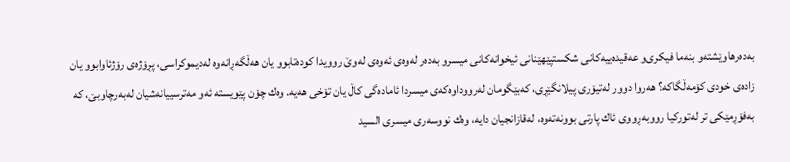به‌ده‌رهاوێشته‌و بنه‌ما فیكری‌و عه‌قیده‌ییه‌كانی شكستپێهێنانی ئیخوانه‌كانی میسرو به‌ده‌ر له‌وه‌ی ئه‌وه‌ی له‌وێ روویدا كوده‌تابوو یان هه‌ڵگه‌ڕانه‌وه‌ له‌دیموكراسی، پڕۆژه‌ی رۆژئاوابوو یان زاده‌ی خودی كۆمه‌ڵگاكه‌؟ هه‌روا دوور له‌تیۆری پیلانگێڕی، كه‌بێگومان له‌رووداوه‌كه‌ی میسردا ئاماده‌گی كاڵ یان تۆخی هه‌یه‌. وه‌ك چۆن پێویسته‌ ئه‌و مه‌ترسییانه‌شیان له‌به‌رچاوبێ، كه‌ به‌فۆڕمێكی تر له‌توركیا رووبه‌ڕووی ئاك پارتی بوونه‌ته‌وه‌، له‌قازانجیان دایه‌، وه‌ك نووسه‌ری میسری السید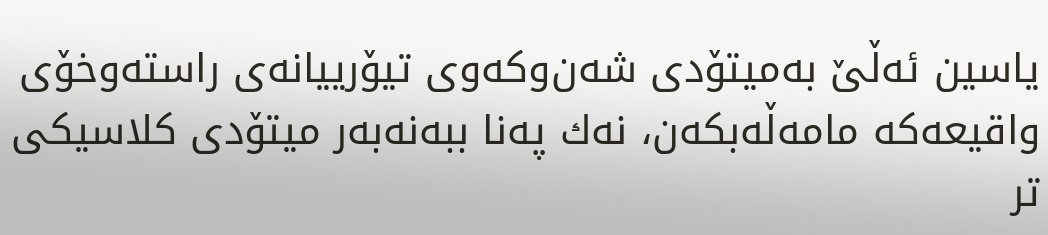یاسین ئه‌ڵێ به‌میتۆدی شه‌ن‌وكه‌وی تیۆرییانه‌ی راسته‌وخۆی واقیعه‌كه‌ مامه‌ڵه‌بكه‌ن، نه‌ك په‌نا ببه‌نه‌به‌ر میتۆدی كلاسیكی تر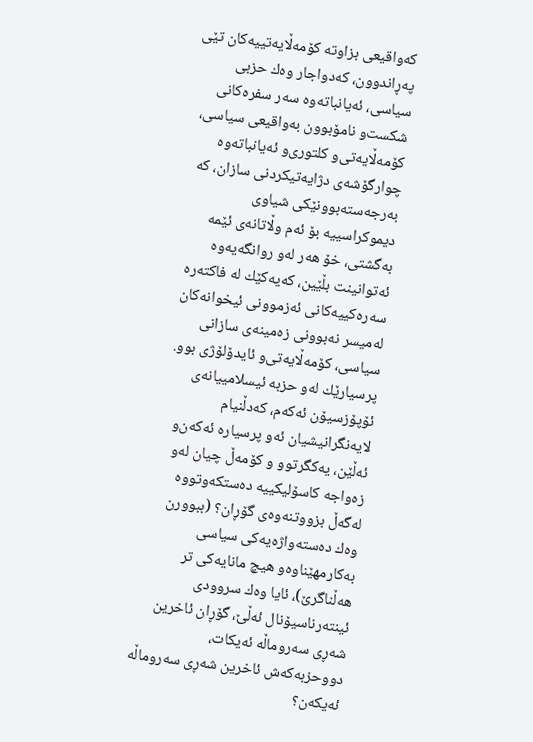كه‌واقیعی بزاوته‌ كۆمه‌ڵایه‌تییه‌كان تێی په‌ڕاندوون، كه‌دواجار وه‌ك حزبی سیاسی، ئه‌یانباته‌وه‌ سه‌ر سفره‌كانی شكست‌و نامۆبوون به‌واقیعی سیاسی، كۆمه‌ڵایه‌تی‌و كلتوری‌و ئه‌یانباته‌وه‌ چوارگۆشه‌ی دژایه‌تیكردنی سازان، كه‌ به‌رجه‌سته‌بوونێكی شیاوی دیموكراسییه‌ بۆ ئه‌م وڵاتانه‌ی ئێمه‌ به‌گشتی، خۆ هه‌ر له‌و روانگه‌یه‌وه‌ ئه‌توانینت بڵێین، كه‌یه‌كێك له‌ فاكته‌ره‌ سه‌ره‌كییه‌كانی ئه‌زموونی ئیخوانه‌كان له‌میسر نه‌بوونی زه‌مینه‌ی سازانی سیاسی، كۆمه‌ڵایه‌تی‌و ئایدۆلۆژی بوو.
پرسیارێك له‌و حزبه‌ ئیسلامییانه‌ی ئۆپۆزسیۆن ئه‌كه‌م، كه‌دڵنیام لایه‌نگرانیشیان ئه‌و پرسیاره‌ ئه‌كه‌ن‌و ئه‌ڵێن، یه‌كگرتوو و كۆمه‌ڵ چیان له‌و زه‌واجه‌ كاسۆلیكییه‌ ده‌ستكه‌وتووه‌ له‌گه‌ڵ بزووتنه‌وه‌ی گۆڕان؟ (ببوورن وه‌ك ده‌سته‌واژه‌یه‌كی سیاسی به‌كارمهێناوه‌و هیچ مانایه‌كی تر هه‌ڵناگرێ)، ئایا وه‌ك سروودی ئینته‌رناسیۆنال ئه‌ڵێ، گۆڕان ئاخرین شه‌ڕی سه‌روماڵه‌ ئه‌یكات، دووحزبه‌كه‌ش ئاخرین شه‌ڕی سه‌روماڵه‌ ئه‌یكه‌ن؟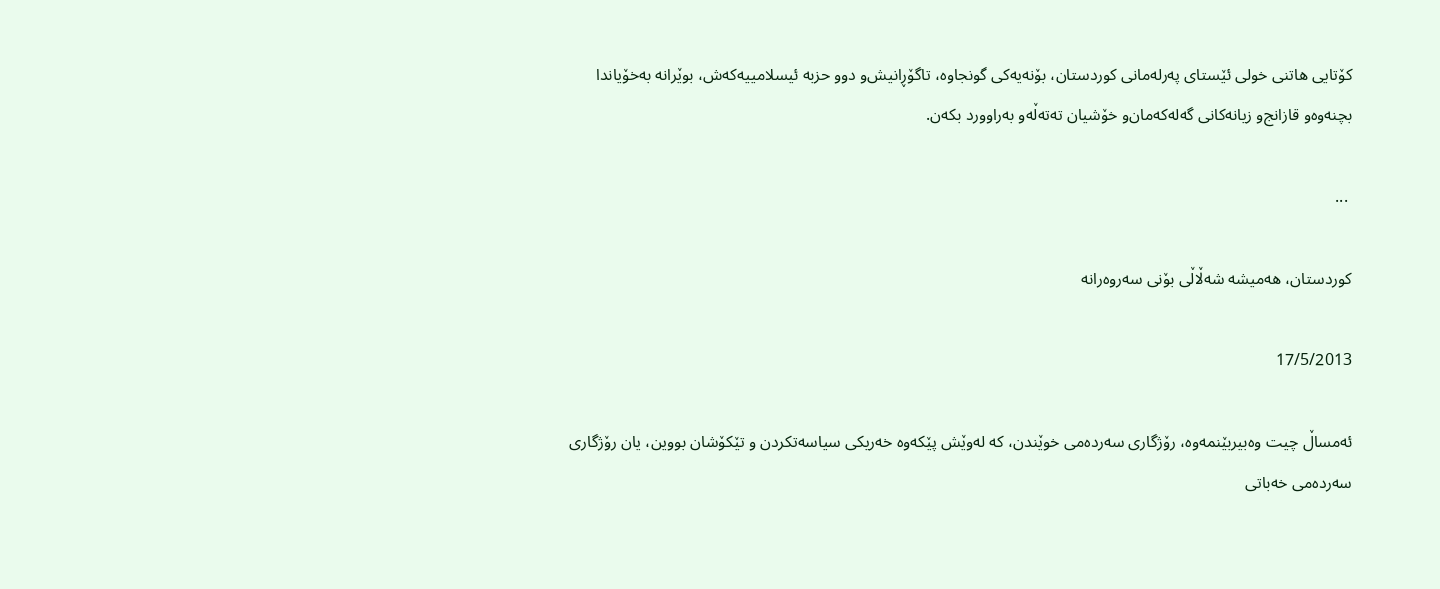كۆتایی هاتنی خولی ئێستای په‌رله‌مانی كوردستان، بۆنه‌یه‌كی گونجاوه‌، تاگۆڕانیش‌و دوو حزبه‌ ئیسلامییه‌كه‌ش، بوێرانه‌ به‌خۆیاندا بچنه‌وه‌و قازانج‌و زیانه‌كانی گه‌له‌كه‌مان‌و خۆشیان ته‌ته‌ڵه‌و به‌راوورد بكه‌ن.

 ...

كوردستان، هه‌میشه‌ شه‌ڵاڵی بۆنی سه‌روه‌رانه‌ ‌

17/5/2013

ئه‌مساڵ چیت وه‌بیربێنمه‌وه‌، رۆژگاری سه‌رده‌می خوێندن، كه‌ له‌وێش پێكه‌وه‌ خه‌ریكی سیاسه‌تكردن و تێكۆشان بووین، یان رۆژگاری سه‌رده‌می خه‌باتی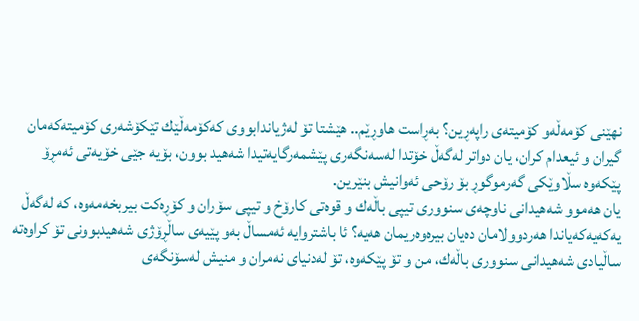نهێنی كۆمه‌ڵه‌و كۆمیته‌ی راپه‌ڕین؟ به‌ڕاست هاوڕێم.. هێشتا تۆ له‌ژیاندابووی كه‌كۆمه‌ڵێك تێكۆشه‌ری كۆمیته‌كه‌مان گیران و ئیعدام كران، یان دواتر له‌گه‌ڵ خۆتدا له‌سه‌نگه‌ری پێشمه‌رگایه‌تیدا شه‌هید بوون، بۆیه‌ جێی خۆیه‌تی ئه‌مڕۆ پێكه‌وه‌ سڵاوێكی گه‌رموگوڕ بۆ رۆحی ئه‌وانیش بنێرین.
یان هه‌موو شه‌هیدانی ناوچه‌ی سنووری تیپی باڵه‌ك و قوه‌تی كارۆخ و تیپی سۆران و كۆڕه‌كت بیربخه‌مه‌وه‌، كه‌ له‌گه‌ڵ یه‌كه‌یه‌كه‌یاندا هه‌ردوولامان ده‌یان بیره‌وه‌ریمان هه‌یه‌؟ ئا باشتروایه‌ ئه‌مساڵ به‌و پێیه‌ی ساڵڕۆژی شه‌هیدبوونی تۆ كراوه‌ته‌ ساڵیادی شه‌هیدانی سنووری باڵه‌ك، من و تۆ پێكه‌وه‌، تۆ له‌دنیای نه‌مران و منیش له‌سۆنگه‌ی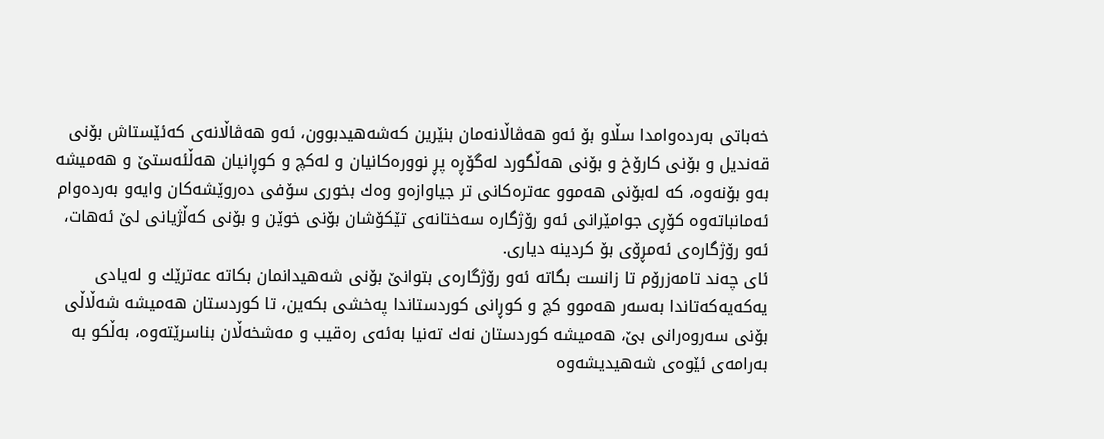خه‌باتی به‌رده‌وامدا سڵاو بۆ ئه‌و هه‌ڤاڵانه‌مان بنێرین كه‌شه‌هیدبوون، ئه‌و هه‌ڤاڵانه‌ی كه‌ئێستاش بۆنی قه‌ندیل و بۆنی كارۆخ و بۆنی هه‌ڵگورد له‌گۆڕه‌ پڕ نووره‌كانیان و له‌كچ و كوڕانیان هه‌ڵئه‌ستێ و هه‌میشه‌ به‌و بۆنه‌وه‌، كه‌ له‌بۆنی هه‌موو عه‌تره‌كانی تر جیاوازه‌و وه‌ك بخوری سۆفی ده‌روێشه‌كان وایه‌و به‌رده‌وام ئه‌مانباته‌وه‌ كۆڕی جوامێرانی ئه‌و رۆژگاره‌ سه‌ختانه‌ی تێكۆشان بۆنی خوێن و بۆنی كه‌ڵژیانی لێ ئه‌هات، ئه‌و رۆژگاره‌ی ئه‌مڕۆی بۆ كردینه‌ دیاری.
ئای چه‌ند تامه‌زرۆم تا زانست بگاته‌ ئه‌و رۆژگاره‌ی بتوانێ بۆنی شه‌هیدانمان بكاته‌ عه‌ترێك و له‌یادی یه‌كه‌یه‌كه‌تاندا به‌سه‌ر هه‌موو كچ و كوڕانی كوردستاندا په‌خشی بكه‌ین، تا كوردستان هه‌میشه‌ شه‌ڵاڵی بۆنی سه‌روه‌رانی بێ، هه‌میشه‌ كوردستان نه‌ك ته‌نیا به‌ئه‌ی ره‌قیب و مه‌شخه‌ڵان بناسرێته‌وه‌، به‌ڵكو به‌ به‌رامه‌ی ئێوه‌ی شه‌هیدیشه‌وه‌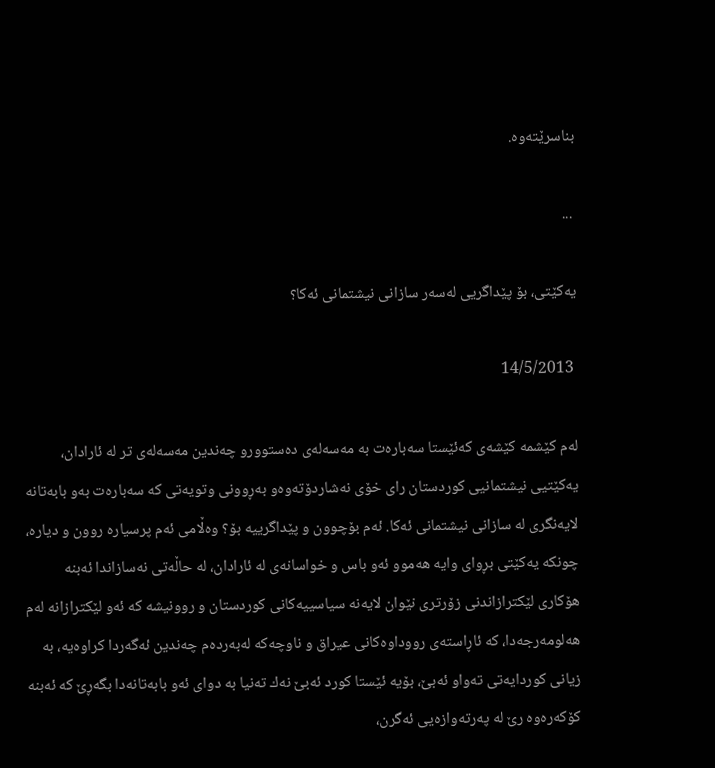بناسرێته‌وه‌.

 ...

یه‌كێتی، بۆ پێداگریی له‌سه‌ر سازانی نیشتمانی ئه‌كا؟ ‌

 14/5/2013

له‌م كێشمه‌ كێشه‌ی كه‌ئێستا سه‌باره‌ت به‌ مه‌سه‌له‌ی ده‌ستوورو چه‌ندین مه‌سه‌له‌ی تر له‌ ئارادان، یه‌كێتیی نیشتمانیی كوردستان رای خۆی نه‌شاردۆته‌وه‌و به‌ڕوونی وتویه‌تی كه‌ سه‌باره‌ت به‌و بابه‌تانه‌ لایه‌نگری له‌ سازانی نیشتمانی ئه‌كا. ئه‌م بۆچوون و پێداگرییه‌ بۆ؟ وه‌ڵامی ئه‌م پرسیاره‌ روون و دیاره‌، چونكه‌ یه‌كێتی بڕوای وایه‌ هه‌موو ئه‌و باس و خواسانه‌ی له‌ ئارادان، له‌ حاڵه‌تی نه‌سازاندا ئه‌بنه‌ هۆكاری لێكترازاندنی زۆرتری نێوان لایه‌نه‌ سیاسییه‌كانی كوردستان و روونیشه‌ كه‌ ئه‌و لێكترازانه‌ له‌م هه‌لومه‌رجه‌دا، كه‌ ئاڕاسته‌ی رووداوه‌كانی عیراق و ناوچه‌كه‌ له‌به‌رده‌م چه‌ندین ئه‌گه‌ردا كراوه‌یه‌، به‌ زیانی كوردایه‌تی ته‌واو ئه‌بێ، بۆیه‌ ئێستا كورد ئه‌بێ نه‌ك ته‌نیا به‌ دوای ئه‌و بابه‌تانه‌دا بگه‌ڕێ كه‌ ئه‌بنه‌ كۆكه‌ره‌وه‌ رێ له‌ په‌رته‌وازه‌یی ئه‌گرن،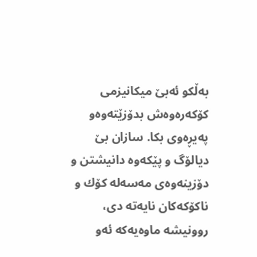به‌ڵكو ئه‌بێ میكانیزمی كۆكه‌ره‌وه‌ش بدۆزێته‌وه‌و په‌یڕه‌وی بكا. سازان بێ دیالۆگ و پێكه‌وه‌ دانیشتن و دۆزینه‌وه‌ی مه‌سه‌له‌ كۆك و ناكۆكه‌كان نایه‌ته‌ دی، روونیشه‌ ماوه‌یه‌كه‌ ئه‌و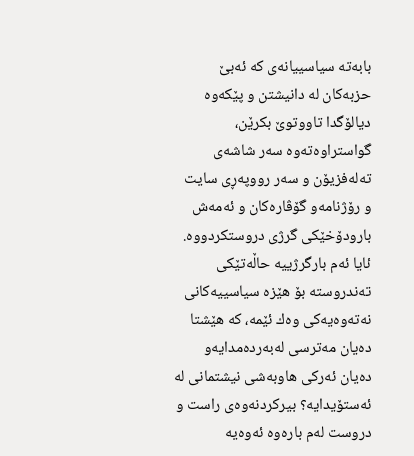بابه‌ته‌ سیاسییانه‌ی كه‌ ئه‌بێ حزبه‌كان له‌ دانیشتن و پێكه‌وه‌ دیالۆگدا تاووتوێ بكرێن، گواستراوه‌ته‌وه‌ سه‌ر شاشه‌ی ته‌له‌فزیۆن و سه‌ر رووپه‌ڕی سایت و رۆژنامه‌و گۆڤاره‌كان و ئه‌مه‌ش بارودۆخێكی گرژی دروستكردووه‌. ئایا ئه‌م بارگرژییه‌ حاڵه‌تێكی ته‌ندروسته‌ بۆ هێزه‌ سیاسییه‌كانی نه‌ته‌وه‌یه‌كی وه‌ك ئێمه‌، كه‌ هێشتا ده‌یان مه‌ترسی له‌به‌رده‌مدایه‌و ده‌یان ئه‌ركی هاوبه‌شی نیشتمانی له‌ ئه‌ستۆیدایه‌؟ بیركردنه‌وه‌ی راست و دروست له‌م باره‌وه‌ ئه‌وه‌یه‌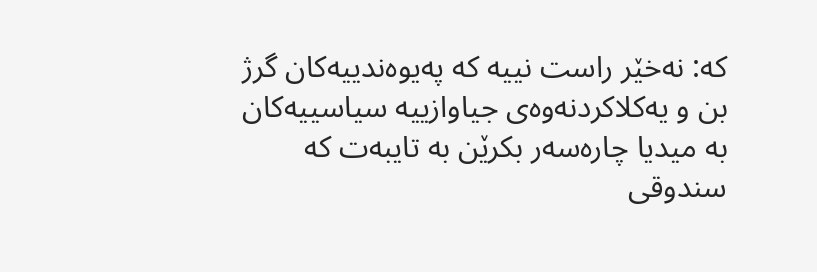كه‌: نه‌خێر راست نییه‌ كه‌ په‌یوه‌ندییه‌كان گرژ بن و یه‌كلاكردنه‌وه‌ی جیاوازییه‌ سیاسییه‌كان به‌ میدیا چاره‌سه‌ر بكرێن به‌ تایبه‌ت كه‌ سندوقی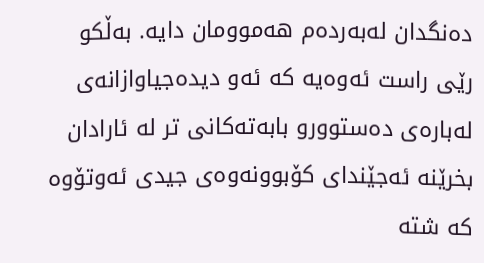ده‌نگدان له‌به‌رده‌م هه‌موومان دایه‌. به‌ڵكو رێی راست ئه‌وه‌یه‌ كه‌ ئه‌و دیده‌جیاوازانه‌ی له‌باره‌ی ده‌ستوورو بابه‌ته‌كانی تر له‌ ئارادان بخرێنه‌ ئه‌جێندای كۆبوونه‌وه‌ی جیدی ئه‌وتۆوه‌ كه‌ شته‌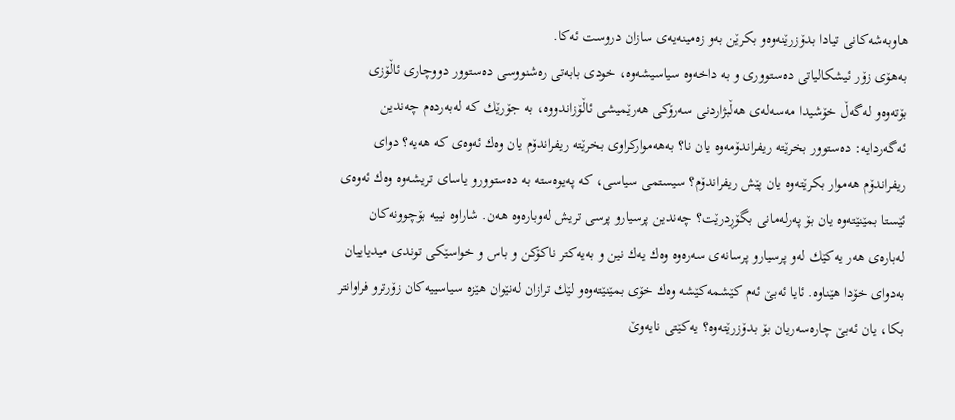هاوبه‌شه‌كانی تیادا بدۆزرێنه‌وه‌و بكرێن به‌و زه‌مینه‌یه‌ی سازان دروست ئه‌كا.
به‌هۆی زۆر ئیشكالیاتی ده‌ستووری و به‌ داخه‌وه‌ سیاسیشه‌وه‌، خودی بابه‌تی ره‌شنووسی ده‌ستوور دووچاری ئاڵۆزی بۆته‌وه‌و له‌گه‌ڵ خۆشیدا مه‌سه‌له‌ی هه‌ڵبژاردنی سه‌رۆكی هه‌رێمیشی ئاڵۆزاندووه‌، به‌ جۆرێك كه‌ له‌به‌رده‌م چه‌ندین ئه‌گه‌ردایه‌: ده‌ستوور بخرێته‌ ریفراندۆمه‌وه‌ یان نا؟ به‌هه‌مواركراوی بخرێته‌ ریفراندۆم یان وه‌ك ئه‌وه‌ی كه‌ هه‌یه‌؟ دوای ریفراندۆم هه‌موار بكرێته‌وه‌ یان پێش ریفراندۆم؟ سیستمی سیاسی، كه‌ په‌یوه‌سته‌ به‌ ده‌ستوورو یاسای تریشه‌وه‌ وه‌ك ئه‌وه‌ی ئێستا بمێنێته‌وه‌ یان بۆ په‌رله‌مانی بگۆڕدرێت؟ چه‌ندین پرسیارو پرسی تریش له‌وباره‌وه‌ هه‌ن. شاراوه‌ نییه‌ بۆچوونه‌كان له‌باره‌ی هه‌ر یه‌كێك له‌و پرسیارو پرسانه‌ی سه‌ره‌وه‌ وه‌ك یه‌ك نین و به‌یه‌كتر ناكۆكن و باس و خواسێكی توندی میدیاییان به‌دوای خۆدا هێناوه‌. ئایا ئه‌بێ ئه‌م كێشمه‌كێشه‌ وه‌ك خۆی بمێنێته‌وه‌و لێك ترازان له‌نێوان هێزه‌ سیاسییه‌كان زۆرترو فراوانتر بكا، یان ئه‌بێ چاره‌سه‌ریان بۆ بدۆزرێته‌وه‌؟ یه‌كێتی نایه‌وێ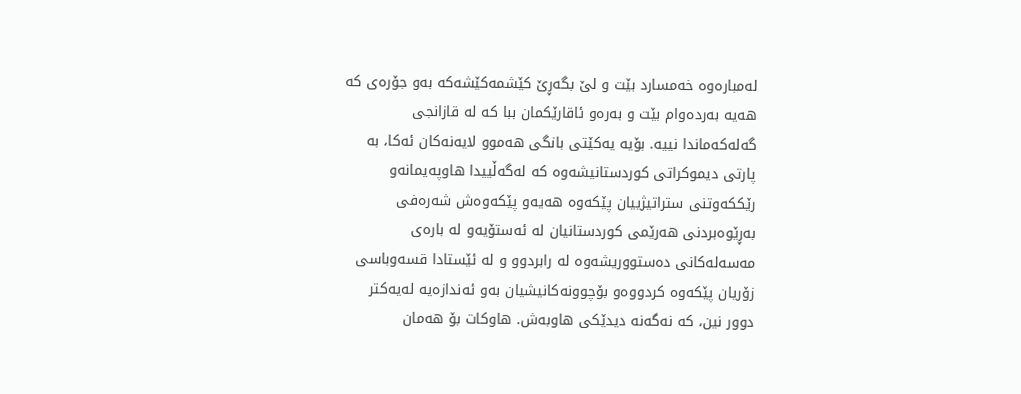له‌مباره‌وه‌ خه‌مسارد بێت و لێ بگه‌ڕێ كێشمه‌كێشه‌كه‌ به‌و جۆره‌ی كه‌ هه‌یه‌ به‌رده‌وام بێت و به‌ره‌و ئاقارێكمان ببا كه‌ له‌ قازانجی گه‌له‌كه‌ماندا نییه‌. بۆیه‌ یه‌كێتی بانگی هه‌موو لایه‌نه‌كان ئه‌كا، به‌ پارتی دیموكراتی كوردستانیشه‌وه‌ كه‌ له‌گه‌ڵییدا هاوپه‌یمانه‌و رێككه‌وتنی ستراتیژییان پێكه‌وه‌ هه‌یه‌و پێكه‌وه‌ش شه‌ره‌فی به‌ڕێوه‌بردنی هه‌رێمی كوردستانیان له‌ ئه‌ستۆیه‌و له‌ باره‌ی مه‌سه‌له‌كانی ده‌ستووریشه‌وه‌ له‌ رابردوو و له‌ ئێستادا قسه‌وباسی زۆریان پێكه‌وه‌ كردووه‌و بۆچوونه‌كانیشیان به‌و ئه‌ندازه‌یه‌ له‌یه‌كتر دوور نین، كه‌ نه‌گه‌نه‌ دیدێكی هاوبه‌ش. هاوكات بۆ هه‌مان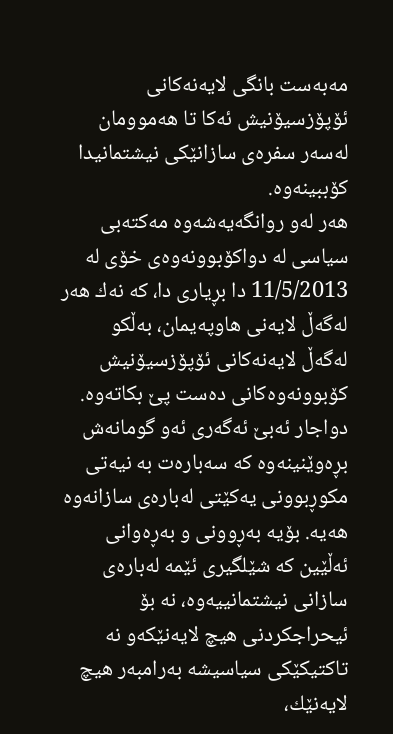مه‌به‌ست بانگی لایه‌نه‌كانی ئۆپۆزسیۆنیش ئه‌كا تا هه‌موومان له‌سه‌ر سفره‌ی سازانێكی نیشتمانیدا كۆببینه‌وه‌.
هه‌ر له‌و روانگه‌یه‌شه‌وه‌ مه‌كته‌بی سیاسی له‌ دواكۆبوونه‌وه‌ی خۆی له‌ 11/5/2013 دا بڕیاری دا، كه‌ نه‌ك هه‌ر له‌گه‌ڵ لایه‌نی هاوپه‌یمان، به‌ڵكو له‌گه‌ڵ لایه‌نه‌كانی ئۆپۆزسیۆنیش كۆبوونه‌وه‌كانی ده‌ست پێ بكاته‌وه‌.
دواجار ئه‌بێ ئه‌گه‌ری ئه‌و گومانه‌ش بڕه‌وێنینه‌وه‌ كه‌ سه‌باره‌ت به‌ نیه‌تی مكوڕبوونی یه‌كێتی له‌باره‌ی سازانه‌وه‌ هه‌یه‌. بۆیه‌ به‌ڕوونی و به‌ڕه‌وانی ئه‌ڵێین كه‌ شێلگیری ئێمه‌ له‌باره‌ی سازانی نیشتمانییه‌وه‌، نه‌ بۆ ئیحراجكردنی هیچ لایه‌نێكه‌و نه‌ تاكتیكێكی سیاسیشه‌ به‌رامبه‌ر هیچ لایه‌نێك،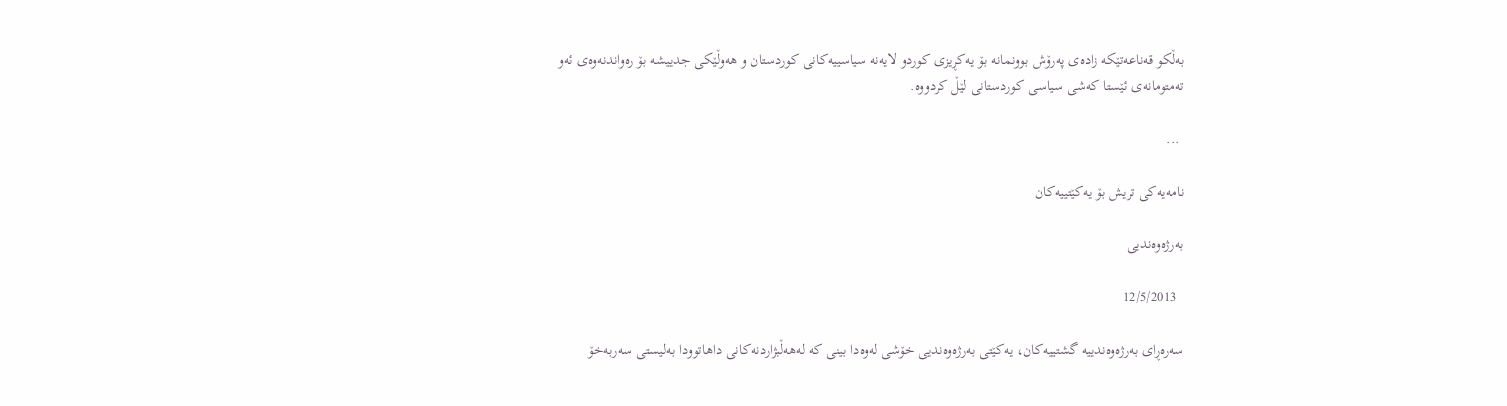به‌ڵكو قه‌ناعه‌تێكه‌ زاده‌ی په‌رۆش بوونمانه‌ بۆ یه‌كڕیزی كوردو لایه‌نه‌ سیاسییه‌كانی كوردستان و هه‌وڵێكی جدییشه‌ بۆ ره‌واندنه‌وه‌ی ئه‌و ته‌متومانه‌ی ئێستا كه‌شی سیاسی كوردستانی لێڵ كردووه‌.

 ...

نامه‌یه‌كی تریش بۆ یه‌كێتییه‌كان

به‌رژه‌وه‌ندیی ‌

  12/5/2013

سه‌ره‌ڕای به‌رژه‌وه‌ندییه‌ گشتییه‌كان، یه‌كێتی به‌رژه‌وه‌ندیی خۆشی له‌وه‌دا بینی كه‌ له‌هه‌ڵبژاردنه‌كانی داهاتوودا به‌لیستی سه‌ربه‌خۆ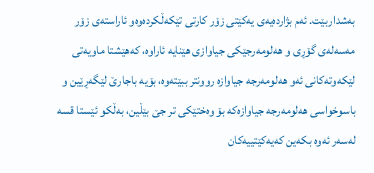به‌شداربێت. ئه‌م بژارده‌یه‌ی یه‌كێتی زۆر كارتی تێكه‌ڵكرده‌وه‌و ئاراسته‌ی زۆر مه‌سه‌له‌ی گۆڕی و هه‌لومه‌رجێكی جیاوازی هێنایه‌ ئاراوه‌، كه‌هێشتا ماویه‌تی لێكه‌وته‌كانی ئه‌و هه‌لومه‌رجه‌ جیاوازه‌ روونتر ببێته‌وه‌، بۆیه‌ باجارێ لێگه‌ڕێین و باسوخواسی هه‌لومه‌رجه‌ جیاوازه‌كه‌ بۆ وه‌ختێكی تر جێ بێڵین، به‌ڵكو ئێستا قسه‌ له‌سه‌ر ئه‌وه‌ بكه‌ین كه‌یه‌كێتییه‌كان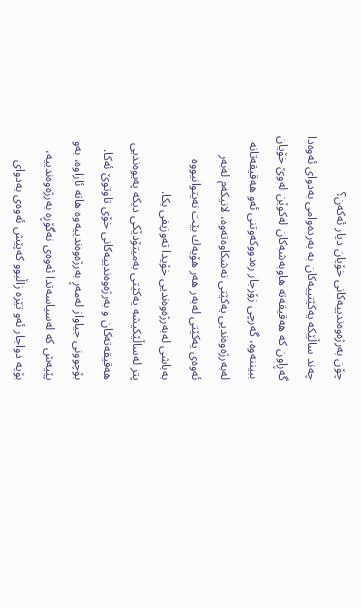چۆن به‌رژه‌وه‌ندییه‌كانی خۆیان دیار ئه‌كه‌ن؟
چه‌ند ساڵێكه‌ یه‌كێتییه‌كان به‌ به‌رده‌وامی به‌دوای ئه‌وه‌دا گه‌ڕاون كه‌ هه‌قیقه‌ته‌ هاوبه‌شه‌كان له‌كوێن له‌وێ خۆیان ببیننه‌وه‌، گه‌رچی زۆرجار ره‌دووكه‌وتنی ئه‌و هه‌قیقه‌تانه‌ له‌به‌رژه‌وه‌ندیی یه‌كێتی نه‌شكاوه‌ته‌وه‌، لانیكه‌م له‌به‌ر ئه‌وه‌ی یه‌كێتی له‌به‌ر هه‌ر هۆیه‌ك بێت نه‌یتوانیووه‌ به‌باشی له‌به‌رژه‌وه‌ندیی خۆیدا ته‌وزیفی بكا.
پتر له‌ساڵێكیشه‌ یه‌كێتی به‌میتۆدێكی دیكه‌ په‌یوه‌ندیی هه‌قیقه‌ته‌كان و به‌رژه‌وه‌ندییه‌كانی خۆی تاوتوێ ئه‌كا. بۆچوونی جیاواز له‌مه‌ڕ به‌رژه‌وه‌ندییه‌وه‌ هاته‌ ئاراوه‌، به‌و پێیه‌ش كه‌ له‌سیاسه‌تدا ئه‌وه‌ی نه‌گۆڕه‌ به‌رژه‌وه‌ندییه‌، بۆیه‌ دواجار ئه‌و تێزه‌ زاڵبوو كه‌پێش ئه‌وه‌ی به‌دوای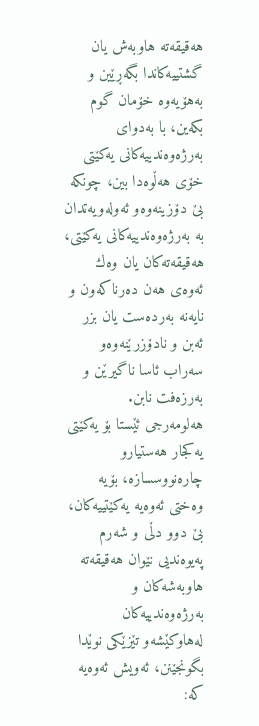هه‌قیقه‌ته‌ هاوبه‌ش یان گشتییه‌كاندا بگه‌ڕێین و به‌هۆیه‌وه‌ خۆمان گوم بكه‌ین، با به‌دوای به‌رژه‌وه‌ندییه‌كانی یه‌كێتی خۆی هه‌ڵوه‌دا بین، چونكه‌ بێ دۆزینه‌وه‌و ئه‌وله‌ویه‌تدان به‌ به‌رژه‌وه‌ندییه‌كانی یه‌كێتی، هه‌قیقه‌ته‌كان یان وه‌ك ئه‌وه‌ی هه‌ن ده‌رناكه‌ون و نایه‌نه‌ به‌رده‌ست یان بزر ئه‌بن و نادۆزرێنه‌وه‌و سه‌راب ئاسا ناگیرێن و به‌رزه‌فت نابن.
هه‌لومه‌رجی ئێستا بۆ یه‌كێتی یه‌كجار هه‌ستیارو چاره‌نووسسازه‌، بۆیه‌ وه‌ختی ئه‌وه‌یه‌ یه‌كێتییه‌كان، بێ دوو دڵی و شه‌رم په‌یوه‌ندیی نێوان هه‌قیقه‌ته‌ هاوبه‌شه‌كان و به‌رژه‌وه‌ندییه‌كان له‌هاوكێشه‌و تێزێكی نوێدا بگونجێنن، ئه‌ویش ئه‌وه‌یه‌ كه‌: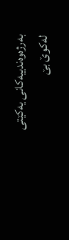به‌رژه‌وه‌ندییه‌كانی یه‌كێتی له‌كوێ بێ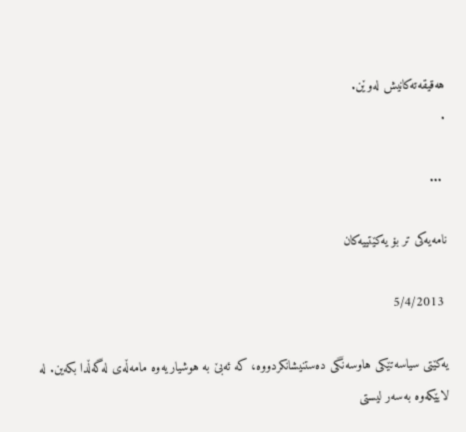هه‌قیقه‌ته‌كانیش له‌وێن.
.

 ...

نامه‌یه‌كی تر بۆ یه‌كێتییه‌كان ‌

 5/4/2013

یه‌كێتی سیاسه‌تێكی هاوسه‌نگی ده‌ستنیشانكردووه‌، كه‌ ئه‌بێ به‌ هوشیاریه‌وه‌ مامه‌ڵه‌ی له‌گه‌ڵدا بكه‌ین. له‌ لایێكه‌وه‌ به‌سه‌ر لیستی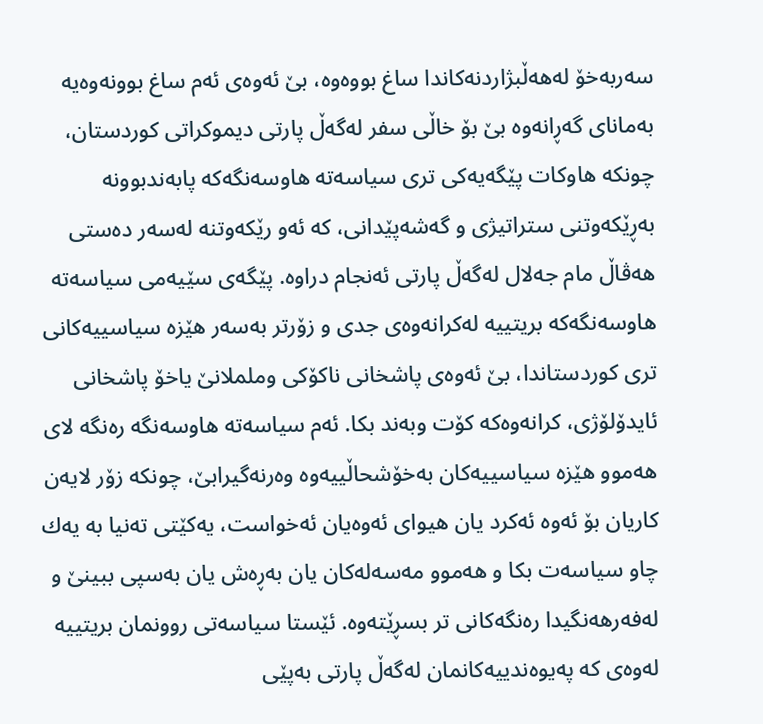سه‌ربه‌خۆ له‌هه‌ڵبژاردنه‌كاندا ساغ بووه‌وه‌، بێ ئه‌وه‌ی ئه‌م ساغ بوونه‌وه‌یه‌ به‌مانای گه‌ڕانه‌وه‌ بێ بۆ خاڵی سفر له‌گه‌ڵ پارتی دیموكراتی كوردستان، چونكه‌ هاوكات پێگه‌یه‌كی تری سیاسه‌ته‌ هاوسه‌نگه‌كه‌ پابه‌ندبوونه‌ به‌ڕێكه‌وتنی ستراتیژی و گه‌شه‌پێدانی، كه‌ ئه‌و رێكه‌وتنه‌ له‌سه‌ر ده‌ستی هه‌ڤاڵ مام جه‌لال له‌گه‌ڵ پارتی ئه‌نجام دراوه‌. پێگه‌ی سێیه‌می سیاسه‌ته‌ هاوسه‌نگه‌كه‌ بریتییه‌ له‌كرانه‌وه‌ی جدی و زۆرتر به‌سه‌ر هێزه‌ سیاسییه‌كانی تری كوردستاندا، بێ ئه‌وه‌ی پاشخانی ناكۆكی وململانێ یاخۆ پاشخانی ئایدۆلۆژی، كرانه‌وه‌كه‌ كۆت وبه‌ند بكا. ئه‌م سیاسه‌ته‌ هاوسه‌نگه‌ ره‌نگه‌ لای هه‌موو هێزه‌ سیاسییه‌كان به‌خۆشحاڵییه‌وه‌ وه‌رنه‌گیرابێ، چونكه‌ زۆر لایه‌ن كاریان بۆ ئه‌وه‌ ئه‌كرد یان هیوای ئه‌وه‌یان ئه‌خواست، یه‌كێتی ته‌نیا به‌ یه‌ك چاو سیاسه‌ت بكا و هه‌موو مه‌سه‌له‌كان یان به‌ڕه‌ش یان به‌سپی ببینێ و له‌فه‌رهه‌نگیدا ره‌نگه‌كانی تر بسڕێته‌وه‌. ئێستا سیاسه‌تی روونمان بریتییه‌ له‌وه‌ی كه‌ په‌یوه‌ندییه‌كانمان له‌گه‌ڵ پارتی به‌پێی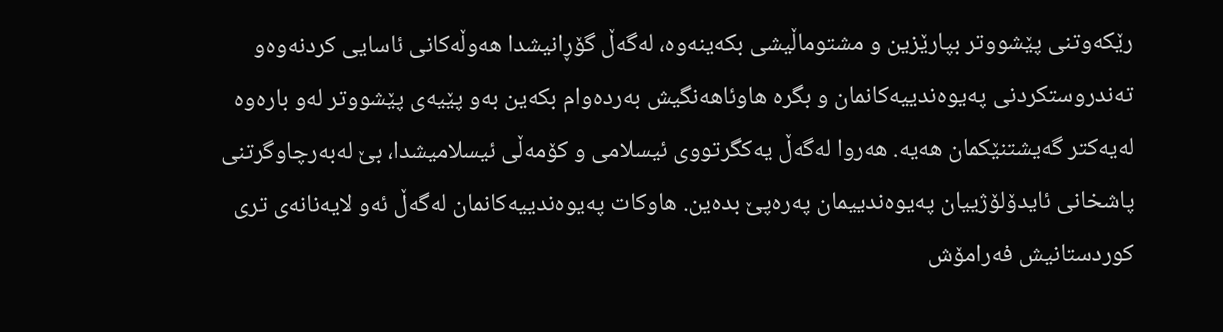رێكه‌وتنی پێشووتر بپارێزین و مشتوماڵیشی بكه‌ینه‌وه‌، له‌گه‌ڵ گۆڕانیشدا هه‌وڵه‌كانی ئاسایی كردنه‌وه‌و ته‌ندروستكردنی په‌یوه‌ندییه‌كانمان و بگره‌ هاوئاهه‌نگیش به‌رده‌وام بكه‌ین به‌و پێیه‌ی پێشووتر له‌و باره‌وه‌ له‌یه‌كتر گه‌یشتنێكمان هه‌یه‌. هه‌روا له‌گه‌ڵ یه‌كگرتووی ئیسلامی و كۆمه‌ڵی ئیسلامیشدا، بێ له‌به‌رچاوگرتنی پاشخانی ئایدۆلۆژییان په‌یوه‌ندییمان په‌ره‌پێ بده‌ین. هاوكات په‌یوه‌ندییه‌كانمان له‌گه‌ڵ ئه‌و لایه‌نانه‌ی تری كوردستانیش فه‌رامۆش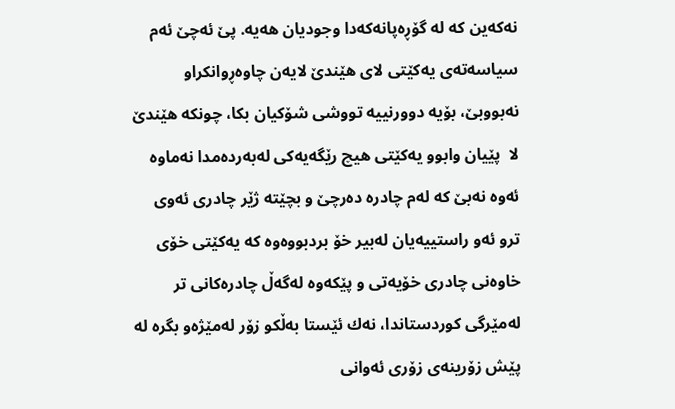نه‌كه‌ین كه‌ له‌ گۆڕه‌پانه‌كه‌دا وجودیان هه‌یه‌. پێ ئه‌چێ ئه‌م سیاسه‌ته‌ی یه‌كێتی لای هێندێ لایه‌ن چاوه‌ڕوانكراو نه‌بووبێ، بۆیه‌ دوورنییه‌ تووشی شۆكیان بكا، چونكه‌ هێندێ لا  پێیان وابوو یه‌كێتی هیچ رێگه‌یه‌كی له‌به‌رده‌مدا نه‌ماوه‌ ئه‌وه‌ نه‌بێ كه‌ له‌م چادره‌ ده‌رچێ و بچێته‌ ژێر چادری ئه‌وی ترو ئه‌و راستییه‌یان له‌بیر خۆ بردبووه‌وه‌ كه‌ یه‌كێتی خۆی خاوه‌نی چادری خۆیه‌تی و پێكه‌وه‌ له‌گه‌ڵ چادره‌كانی تر له‌مێرگی كوردستاندا، نه‌ك ئێستا به‌ڵكو زۆر له‌مێژه‌و بگره‌ له‌ پێش زۆرینه‌ی زۆری ئه‌وانی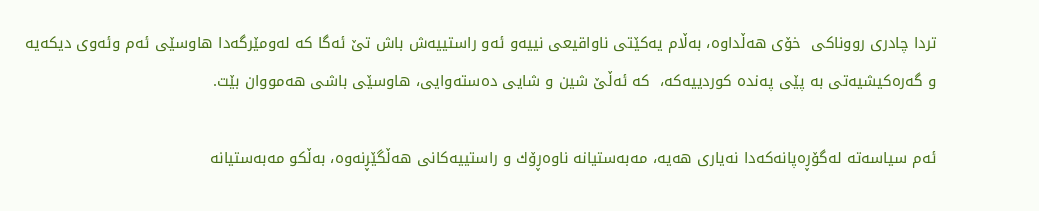تردا چادری رووناكی  خۆی هه‌ڵداوه‌، به‌ڵام یه‌كێتی ناواقیعی نییه‌و ئه‌و راستییه‌ش باش تێ ئه‌گا كه‌ له‌ومێرگه‌دا هاوسێی ئه‌م وئه‌وی دیكه‌یه‌ و گه‌ره‌كیشیه‌تی به‌ پێی په‌نده‌ كوردییه‌كه‌،  كه‌ ئه‌ڵێ شین و شایی ده‌سته‌وایی، هاوسێی باشی هه‌مووان بێت.

ئه‌م سیاسه‌ته‌ له‌گۆڕه‌پانه‌كه‌دا نه‌یاری هه‌یه‌، مه‌به‌ستیانه‌ ناوه‌ڕۆك و راستییه‌كانی هه‌ڵگێڕنه‌وه‌، به‌ڵكو مه‌به‌ستیانه‌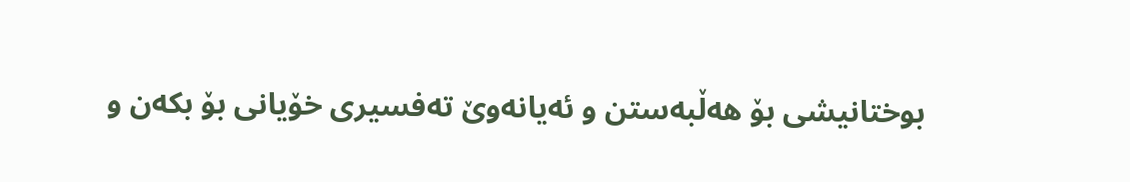بوختانیشی بۆ هه‌ڵبه‌ستن و ئه‌یانه‌وێ ته‌فسیری خۆیانی بۆ بكه‌ن و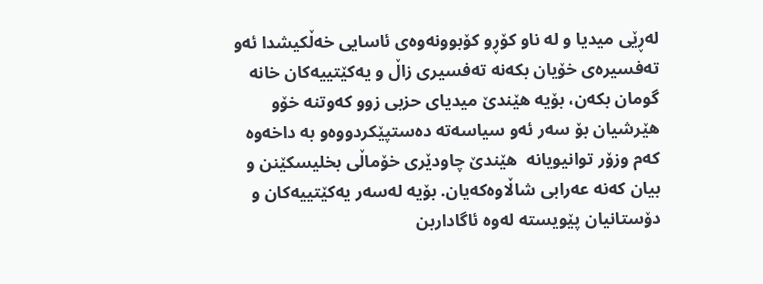له‌ڕێی میدیا و له‌ ناو كۆڕو كۆبوونه‌وه‌ی ئاسایی خه‌ڵكیشدا ئه‌و ته‌فسیره‌ی خۆیان بكه‌نه‌ ته‌فسیری زاڵ و یه‌كێتییه‌كان خانه‌ گومان بكه‌ن، بۆیه‌ هێندێ میدیای حزبی زوو كه‌وتنه‌ خۆو هێرشیان بۆ سه‌ر ئه‌و سیاسه‌ته‌ ده‌ستپێكردووه‌و به‌ داخه‌وه‌ كه‌م وزۆر توانیویانه‌  هێندێ چاودێری خۆماڵی بخلیسكێنن و بیان كه‌نه‌ عه‌رابی شاڵاوه‌كه‌یان. بۆیه‌ له‌سه‌ر یه‌كێتییه‌كان و دۆستانیان پێویسته‌ له‌وه‌ ئاگاداربن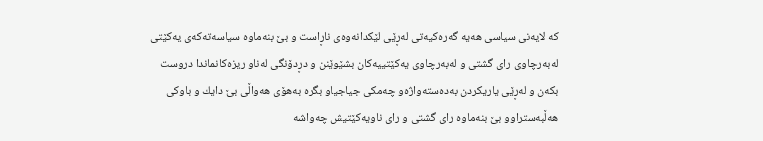كه‌ لایه‌نی سیاسی هه‌یه‌ گه‌ره‌كیه‌تی له‌ڕێی لێكدانه‌وه‌ی ناڕاست و بێ بنه‌ماوه‌ سیاسه‌ته‌كه‌ی یه‌كێتی له‌به‌رچاوی رای گشتی و له‌به‌رچاوی یه‌كێتییه‌كان بشێوێنن و دڕدۆنگی له‌ناو ریزه‌كانماندا دروست بكه‌ن و له‌ڕێی یاریكردن به‌ده‌سته‌واژه‌و چه‌مكی جیاجیاو بگره‌ به‌هۆی هه‌واڵی بێ دایك و باوكی  هه‌ڵبه‌ستراوو بێ بنه‌ماوه‌ رای گشتی و رای ناویه‌كێتیش چه‌واشه‌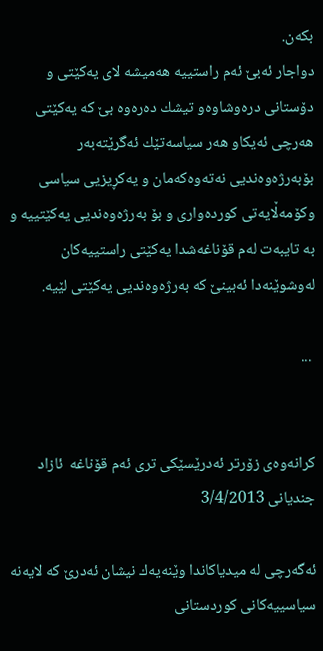بكه‌ن.
دواجار ئه‌بێ ئه‌م راستییه‌ هه‌میشه‌ لای یه‌كێتی و دۆستانی دره‌وشاوه‌و تیشك ده‌ره‌وه‌ بێ كه‌ یه‌كێتی هه‌رچی ئه‌یكاو هه‌ر سیاسه‌تێك ئه‌گرێته‌به‌ر بۆبه‌رژه‌وه‌ندیی نه‌ته‌وه‌كه‌مان و یه‌كڕیزیی سیاسی وكۆمه‌ڵایه‌تی كورده‌واری و بۆ به‌رژه‌وه‌ندیی یه‌كێتییه‌ و به‌ تایبه‌ت له‌م قۆناغه‌شدا یه‌كێتی راستییه‌كان له‌وشوێنه‌دا ئه‌بینێ كه‌ به‌رژه‌وه‌ندیی یه‌كێتی لێیه‌.

 ...


كرانه‌وه‌ی زۆرتر ئه‌درێسێكی تری ئه‌م قۆناغه‌ ‌ ئازاد جندیانی‌ 3/4/2013

ئه‌گه‌رچی له‌ میدیاكاندا وێنه‌یه‌ك نیشان ئه‌درێ كه‌ لایه‌نه‌ سیاسییه‌كانی كوردستانی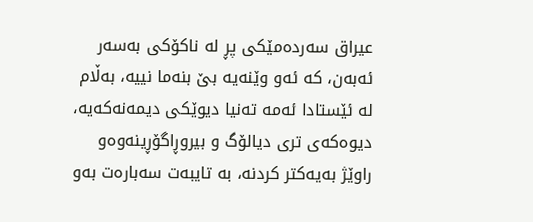عیراق سه‌رده‌مێكی پڕ له‌ ناكۆكی به‌سه‌ر ئه‌به‌ن، كه‌ ئه‌و وێنه‌یه‌ بێ بنه‌ما نییه‌، به‌ڵام له‌ ئێستادا ئه‌مه‌ ته‌نیا دیوێكی دیمه‌نه‌كه‌یه‌، دیوه‌كه‌ی تری دیالۆگ و بیروڕاگۆڕینه‌وه‌و راوێژ به‌یه‌كتر كردنه‌، به‌ تایبه‌ت سه‌باره‌ت به‌و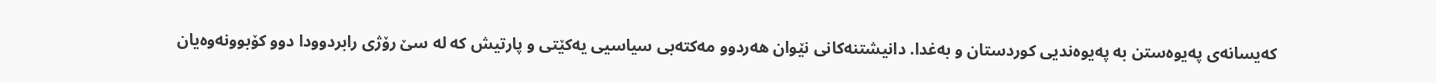كه‌یسانه‌ی په‌یوه‌ستن به‌ په‌یوه‌ندیی كوردستان و به‌غدا. دانیشتنه‌كانی نێوان هه‌ردوو مه‌كته‌بی سیاسیی یه‌كێتی و پارتیش كه‌ له‌ سێ رۆژی رابردوودا دوو كۆبوونه‌وه‌یان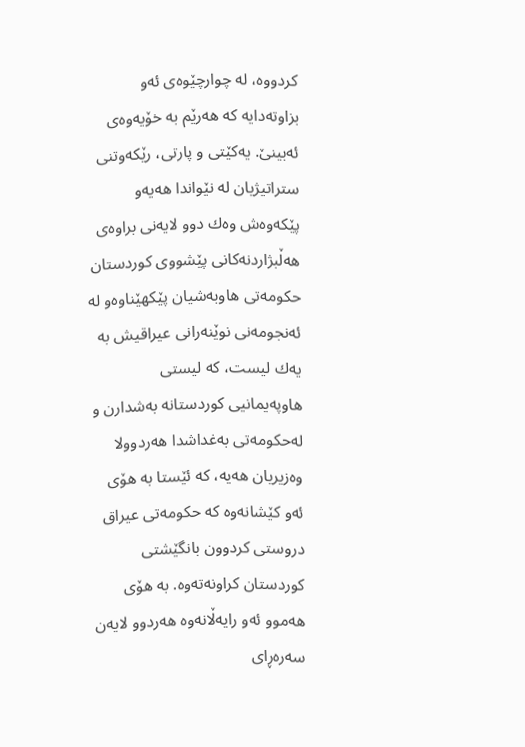كردووه‌، له‌ چوارچێوه‌ی ئه‌و بزاوته‌دایه‌ كه‌ هه‌رێم به‌ خۆیه‌وه‌ی ئه‌بینێ. یه‌كێتی و پارتی، رێكه‌وتنی ستراتیژیان له‌ نێواندا هه‌یه‌و پێكه‌وه‌ش وه‌ك دوو لایه‌نی براوه‌ی هه‌ڵبژاردنه‌كانی پێشووی كوردستان حكومه‌تی هاوبه‌شیان پێكهێناوه‌و له‌ ئه‌نجومه‌نی نوێنه‌رانی عیراقیش به‌ یه‌ك لیست، كه‌ لیستی هاوپه‌یمانیی كوردستانه‌ به‌شدارن و له‌حكومه‌تی به‌غداشدا هه‌ردوولا وه‌زیریان هه‌یه‌، كه‌ ئێستا به‌ هۆی ئه‌و كێشانه‌وه‌ كه‌ حكومه‌تی عیراق دروستی كردوون بانگێشتی كوردستان كراونه‌ته‌وه‌. به‌ هۆی هه‌موو ئه‌و رایه‌ڵانه‌وه‌ هه‌ردوو لایه‌ن سه‌ره‌ڕای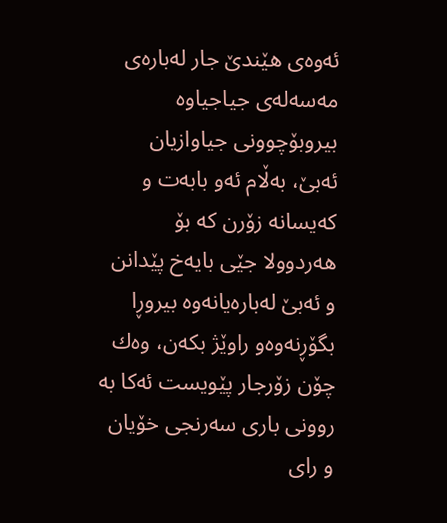ئه‌وه‌ی هێندێ جار له‌باره‌ی مه‌سه‌له‌ی جیاجیاوه‌ بیروبۆچوونی جیاوازیان ئه‌بێ، به‌ڵام ئه‌و بابه‌ت و كه‌یسانه‌ زۆرن كه‌ بۆ هه‌ردوولا جێی بایه‌خ پێدانن و ئه‌بێ له‌باره‌یانه‌وه‌ بیروڕا بگۆڕنه‌وه‌و راوێژ بكه‌ن، وه‌ك چۆن زۆرجار پێویست ئه‌كا به‌ روونی باری سه‌رنجی خۆیان و رای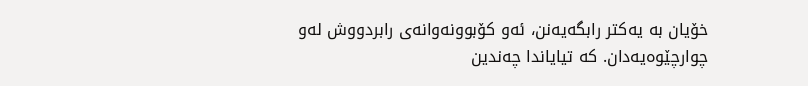خۆیان به‌ یه‌كتر رابگه‌یه‌نن، ئه‌و كۆبوونه‌وانه‌ی رابردووش له‌و چوارچێوه‌یه‌دان. كه‌ تیایاندا چه‌ندین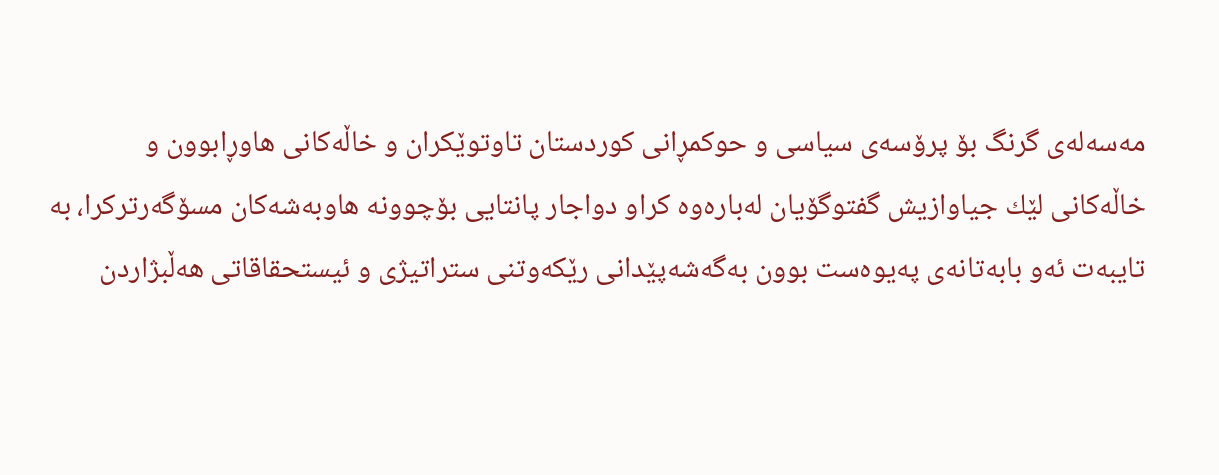مه‌سه‌له‌ی گرنگ بۆ پرۆسه‌ی سیاسی و حوكمڕانی كوردستان تاوتوێكران و خاڵه‌كانی هاوڕابوون و خاڵه‌كانی لێك جیاوازیش گفتوگۆیان له‌باره‌وه‌ كراو دواجار پانتایی بۆچوونه‌ هاوبه‌شه‌كان مسۆگه‌رتركرا، به‌ تایبه‌ت ئه‌و بابه‌تانه‌ی په‌یوه‌ست بوون به‌گه‌شه‌پێدانی رێكه‌وتنی ستراتیژی و ئیستحقاقاتی هه‌ڵبژاردن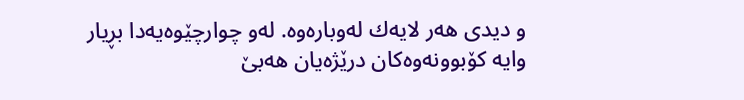و دیدی هه‌ر لایه‌ك له‌وباره‌وه‌. له‌و چوارچێوه‌یه‌دا بڕیار وایه‌ كۆبوونه‌وه‌كان درێژه‌یان هه‌بێ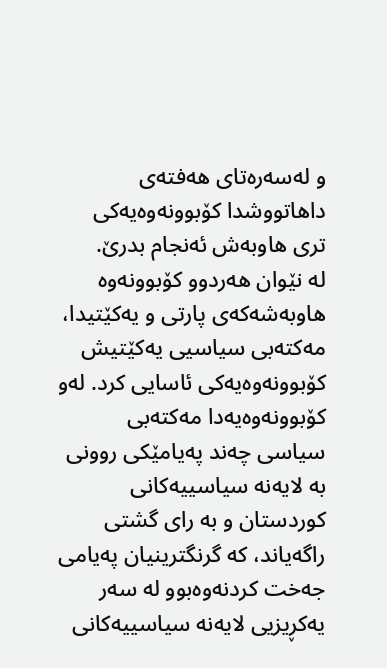و له‌سه‌ره‌تای هه‌فته‌ی داهاتووشدا كۆبوونه‌وه‌یه‌كی تری هاوبه‌ش ئه‌نجام بدرێ.
له‌ نێوان هه‌ردوو كۆبوونه‌وه‌ هاوبه‌شه‌كه‌ی پارتی و یه‌كێتیدا، مه‌كته‌بی سیاسیی یه‌كێتیش كۆبوونه‌وه‌یه‌كی ئاسایی كرد. له‌و كۆبوونه‌وه‌یه‌دا مه‌كته‌بی سیاسی چه‌ند په‌یامێكی روونی به‌ لایه‌نه‌ سیاسییه‌كانی كوردستان و به‌ رای گشتی راگه‌یاند، كه‌ گرنگترینیان په‌یامی جه‌خت كردنه‌وه‌بوو له‌ سه‌ر یه‌كڕیزیی لایه‌نه‌ سیاسییه‌كانی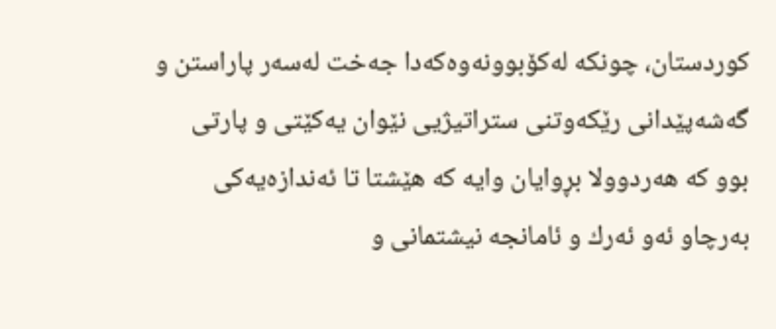كوردستان، چونكه‌ له‌كۆبوونه‌وه‌كه‌دا جه‌خت له‌سه‌ر پاراستن و گه‌شه‌پێدانی رێكه‌وتنی ستراتیژیی نێوان یه‌كێتی و پارتی بوو كه‌ هه‌ردوولا بڕوایان وایه‌ كه‌ هێشتا تا ئه‌ندازه‌یه‌كی به‌رچاو ئه‌و ئه‌رك و ئامانجه‌ نیشتمانی و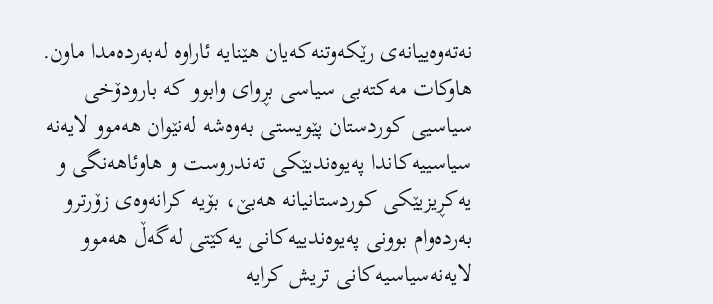نه‌ته‌وه‌ییانه‌ی رێكه‌وتنه‌كه‌یان هێنایه‌ ئاراوه‌ له‌به‌رده‌مدا ماون. هاوكات مه‌كته‌بی سیاسی بڕوای وابوو كه‌ بارودۆخی سیاسیی كوردستان پێویستی به‌وه‌شه‌ له‌نێوان هه‌موو لایه‌نه‌ سیاسییه‌كاندا په‌یوه‌ندیێكی ته‌ندروست و هاوئاهه‌نگی و یه‌كڕیزیێكی كوردستانیانه‌ هه‌بێ، بۆیه‌ كرانه‌وه‌ی زۆرترو به‌رده‌وام بوونی په‌یوه‌ندییه‌كانی یه‌كێتی له‌گه‌ڵ هه‌موو لایه‌نه‌سیاسیه‌كانی تریش كرایه‌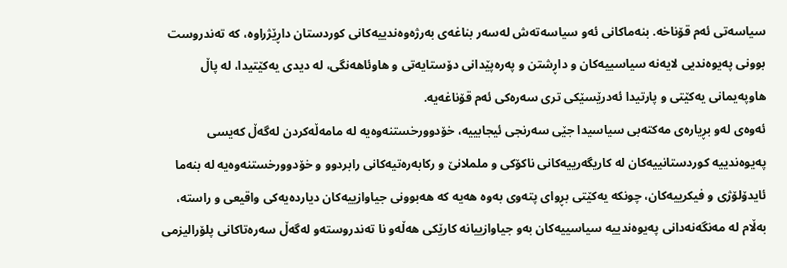سیاسه‌تی ئه‌م قۆناخه‌. بنه‌ماكانی ئه‌و سیاسه‌ته‌ش له‌سه‌ر بناغه‌ی به‌رژه‌وه‌ندییه‌كانی كوردستان داڕێژراوه‌، كه‌ ته‌ندروست بوونی په‌یوه‌ندیی لایه‌نه‌ سیاسییه‌كان و داڕشتن و په‌ره‌پێدانی دۆستایه‌تی و هاوئاهه‌نگی، له‌ دیدی یه‌كێتیدا، له‌ پاڵ هاوپه‌یمانی یه‌كێتی و پارتیدا ئه‌درێسێكی تری سه‌ره‌كی ئه‌م قۆناغه‌یه‌.
ئه‌وه‌ی له‌و بڕیاره‌ی مه‌كته‌بی سیاسیدا جێی سه‌رنجی ئیجابییه‌، خۆدوورخستنه‌وه‌یه‌ له‌ مامه‌ڵه‌كردن له‌گه‌ڵ كه‌یسی په‌یوه‌ندییه‌ كوردستانییه‌كان له‌ كاریگه‌رییه‌كانی ناكۆكی و ململانێ و ركابه‌ره‌تیه‌كانی رابردوو و خۆدوورخستنه‌وه‌یه‌ له‌ بنه‌ما ئایدۆلۆژی و فیكرییه‌كان، چونكه‌ یه‌كێتی بڕوای پته‌وی به‌وه‌ هه‌یه‌ كه‌ هه‌بوونی جیاوازییه‌كان دیارده‌یه‌كی واقیعی و راسته‌، به‌ڵام له‌ مه‌نگه‌نه‌دانی په‌یوه‌ندییه‌ سیاسییه‌كان به‌و جیاوازییانه‌ كارێكی هه‌ڵه‌و نا ته‌ندروسته‌و له‌گه‌ڵ سه‌ره‌تاكانی پلۆرالیزمی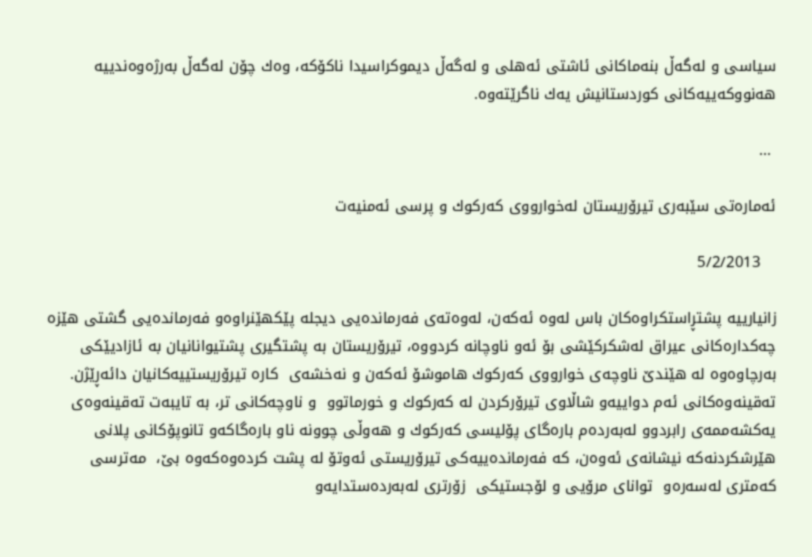سیاسی و له‌گه‌ڵ بنه‌ماكانی ئاشتی ئه‌هلی و له‌گه‌ڵ دیموكراسیدا ناكۆكه‌، وه‌ك چۆن له‌گه‌ڵ به‌رژه‌وه‌ندییه‌ هه‌نووكه‌ییه‌كانی كوردستانیش یه‌ك ناگرێته‌وه‌.

 ...

ئه‌ماره‌تی سێبه‌ری تیرۆریستان له‌خوارووی كه‌ركوك و پرسی ئه‌منیه‌ت

   5/2/2013

زانیارییه‌ پشتڕاستكراوه‌كان باس له‌وه‌ ئه‌كه‌ن، له‌وه‌ته‌ی فه‌رمانده‌یی دیجله‌ پێكهێنراوه‌و فه‌رمانده‌یی گشتی هێزه‌ چه‌كداره‌كانی عیراق له‌شكركێشی بۆ ئه‌و ناوچانه‌ كردووه‌، تیرۆریستان به‌ پشتگیری پشتیوانانیان به‌ ئازادیێكی به‌رچاوه‌وه‌ له‌ هێندێ ناوچه‌ی خوارووی كه‌ركوك هاموشۆ ئه‌كه‌ن و نه‌خشه‌ی  كاره‌ تیرۆریستییه‌كانیان دائه‌ڕێژن. ته‌قینه‌وه‌كانی ئه‌م دواییه‌و شاڵاوی تیرۆركردن له‌ كه‌ركوك و خورماتوو  و ناوچه‌كانی تر، به‌ تایبه‌ت ته‌قینه‌وه‌ی یه‌كشه‌ممه‌ی رابردوو له‌به‌رده‌م باره‌گای پۆلیسی كه‌ركوك و هه‌وڵی چوونه‌ ناو باره‌گاكه‌و تانوپۆكانی پلانی هێرشكردنه‌كه‌ نیشانه‌ی ئه‌وه‌ن، كه‌ فه‌رمانده‌ییه‌كی تیرۆریستی ئه‌وتۆ له‌ پشت كرده‌وه‌كه‌وه‌ بێ،  مه‌ترسی كه‌متری له‌سه‌ره‌و  توانای مرۆیی و لۆجستیكی  زۆرتری له‌به‌رده‌ستدایه‌و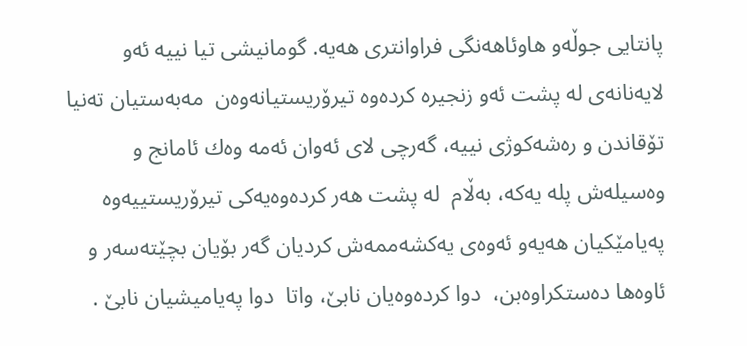پانتایی جوڵه‌و هاوئاهه‌نگی فراوانتری هه‌یه‌. گومانیشی تیا نییه‌ ئه‌و لایه‌نانه‌ی له‌ پشت ئه‌و زنجیره‌ كرده‌وه‌ تیرۆریستیانه‌وه‌ن  مه‌به‌ستیان ته‌نیا تۆقاندن و ره‌شه‌كوژی نییه‌، گه‌رچی لای ئه‌وان ئه‌مه‌ وه‌ك ئامانج و وه‌سیله‌ش پله‌ یه‌كه‌، به‌ڵام  له‌ پشت هه‌ر كرده‌وه‌یه‌كی تیرۆریستییه‌وه‌ په‌یامێكیان هه‌یه‌و ئه‌وه‌ی یه‌كشه‌ممه‌ش كردیان گه‌ر بۆیان بچێته‌سه‌ر و ئاوه‌ها ده‌ستكراوه‌بن،  دوا كرده‌وه‌یان نابێ، واتا  دوا په‌یامیشیان نابێ .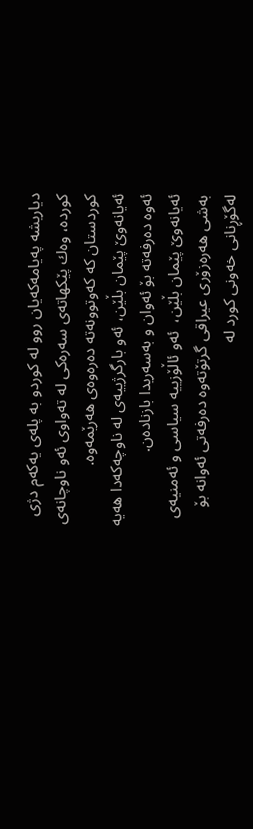دیاریشه‌ په‌یامه‌كه‌یان روو له‌ كوردو به‌ پله‌ی یه‌كه‌م دژی كورده‌، وه‌ك پێكهاته‌ی سه‌ره‌كی له‌ ته‌واوی ئه‌و ناوچانه‌ی كوردستان كه‌ كه‌وتوونه‌ته‌ ده‌ره‌وه‌ی هه‌رێمه‌وه‌.
ئه‌یانه‌وێ پێمان بڵێن، ئه‌و بارگرژییه‌ی له‌ ناوچه‌كه‌دا هه‌یه‌ ئه‌وه‌ ده‌رفه‌ته‌ بۆ ئه‌وان و به‌سه‌ریدا بازناده‌ن.
ئه‌یانه‌وێ پێمان بڵێن،  ئه‌و ئاڵۆزییه‌ سیاسی و ئه‌منیه‌ی به‌شی هه‌ره‌زۆری عیراقی گرتۆته‌وه‌ ده‌رفه‌تی ئه‌وانه‌ بۆ له‌گۆڕنانی خه‌ونی كورد له‌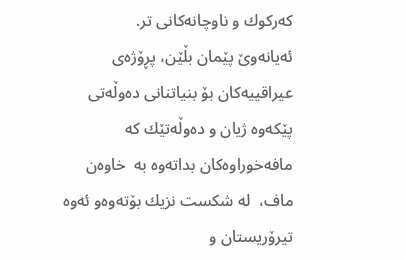كه‌ركوك و ناوچانه‌كانی تر.
ئه‌یانه‌وێ پێمان بڵێن، پڕۆژه‌ی عیراقییه‌كان بۆ بنیاتنانی ده‌وڵه‌تی پێكه‌وه‌ ژیان و ده‌وڵه‌تێك كه‌ مافه‌خوراوه‌كان بداته‌وه‌ به‌  خاوه‌ن ماف،  له‌ شكست نزیك بۆته‌وه‌و ئه‌وه‌ تیرۆریستان و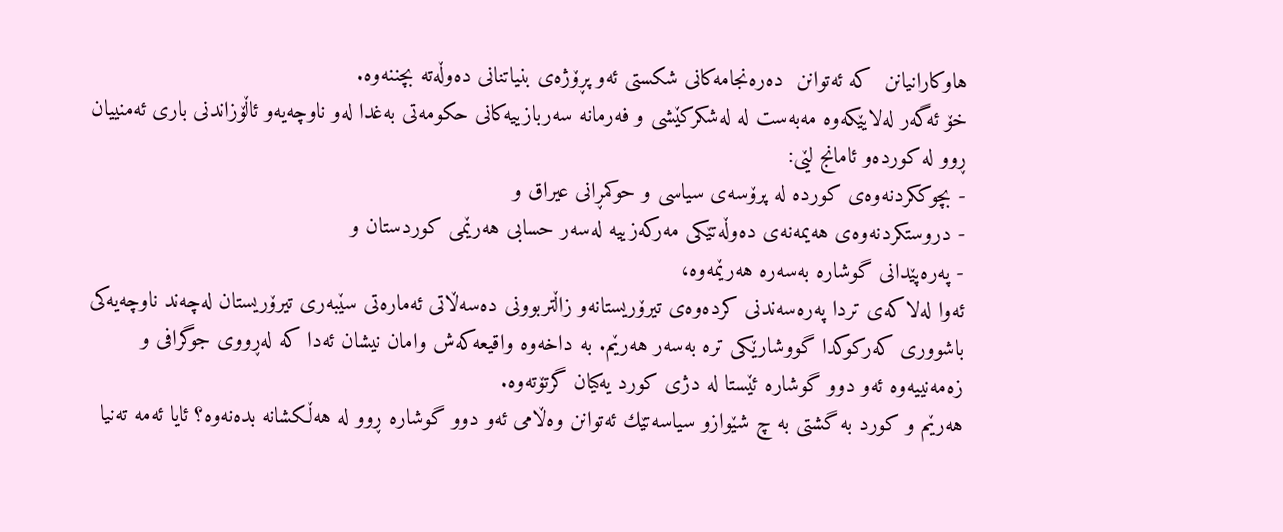هاوكارانیانن  كه‌ ئه‌توانن  ده‌ره‌نجامه‌كانی شكستی ئه‌و پڕۆژه‌ی بنیاتنانی ده‌وڵه‌ته‌ بچننه‌وه‌.
خۆ ئه‌گه‌ر له‌لایێكه‌وه‌ مه‌به‌ست له‌ له‌شكركێشی و فه‌رمانه‌ سه‌ربازییه‌كانی حكومه‌تی به‌غدا له‌و ناوچه‌یه‌و ئاڵۆزاندنی باری ئه‌منییان ڕوو له‌ كورده‌و ئامانج لێی:
- بچوككردنه‌وه‌ی كورده‌ له‌ پرۆسه‌ی سیاسی و حوكمڕانی عیراق و
- دروستكردنه‌وه‌ی هه‌یمه‌نه‌ی ده‌وڵه‌تێكی مه‌ركه‌زییه‌ له‌سه‌ر حسابی هه‌رێمی كوردستان و
- په‌ره‌پێدانی گوشاره‌ به‌سه‌ره‌ هه‌رێمه‌وه‌،
ئه‌وا له‌لاكه‌ی تردا په‌ره‌سه‌ندنی كرده‌وه‌ی تیرۆریستانه‌و زاڵتربوونی ده‌سه‌ڵاتی ئه‌ماره‌تی سێبه‌ری تیرۆریستان له‌چه‌ند ناوچه‌یه‌كی باشووری كه‌ركوكدا گووشارێكی تره‌ به‌سه‌ر هه‌رێم. به‌ داخه‌وه‌ واقیعه‌كه‌ش وامان نیشان ئه‌دا كه‌ له‌ڕووی جوگرافی و زه‌مه‌نییه‌وه‌ ئه‌و دوو گوشاره‌ ئێستا له‌ دژی كورد یه‌كیان گرتۆته‌وه‌.
هه‌رێم و كورد به‌ گشتی به‌ چ شێوازو سیاسه‌تێك ئه‌توانن وه‌ڵامی ئه‌و دوو گوشاره‌ ڕوو له‌ هه‌ڵكشانه‌ بده‌نه‌وه‌؟ ئایا ئه‌مه‌ ته‌نیا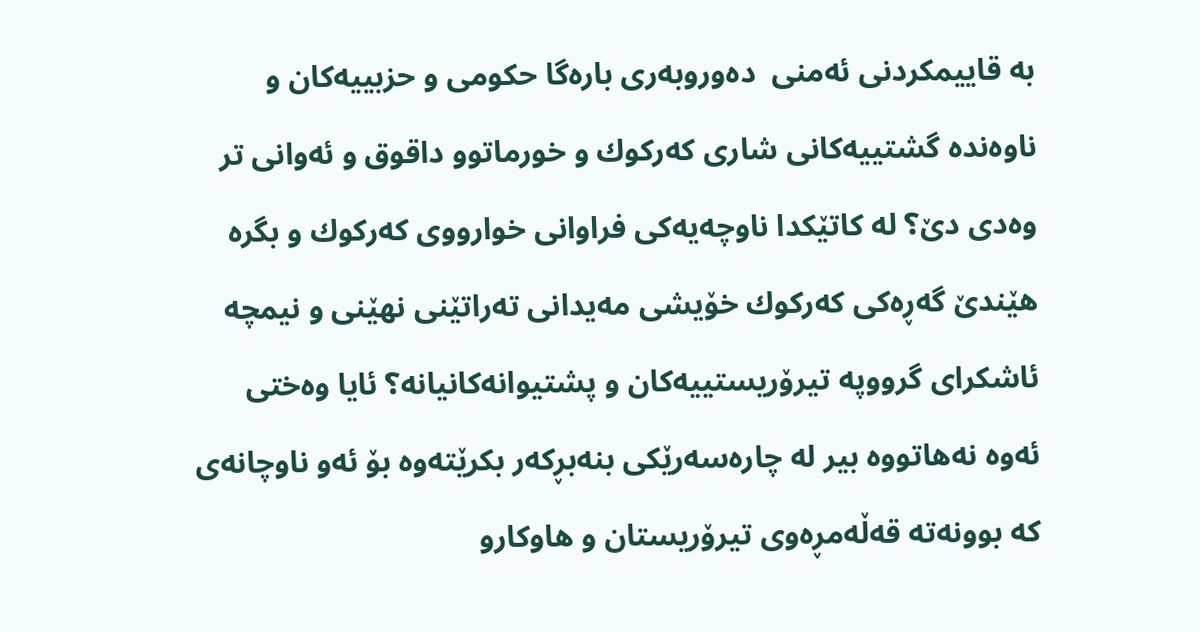به‌ قاییمكردنی ئه‌منی  ده‌وروبه‌ری باره‌گا حكومی و حزبییه‌كان و ناوه‌نده‌ گشتییه‌كانی شاری كه‌ركوك و خورماتوو داقوق و ئه‌وانی تر وه‌دی دێ؟ له‌ كاتێكدا ناوچه‌یه‌كی فراوانی خوارووی كه‌ركوك و بگره‌ هێندێ گه‌ڕه‌كی كه‌ركوك خۆیشی مه‌یدانی ته‌راتێنی نهێنی و نیمچه‌ ئاشكرای گرووپه‌ تیرۆریستییه‌كان و پشتیوانه‌كانیانه‌؟ ئایا وه‌ختی ئه‌وه‌ نه‌هاتووه‌ بیر له‌ چاره‌سه‌رێكی بنه‌بڕكه‌ر بكرێته‌وه‌ بۆ ئه‌و ناوچانه‌ی كه‌ بوونه‌ته‌ قه‌ڵه‌مڕه‌وی تیرۆریستان و هاوكارو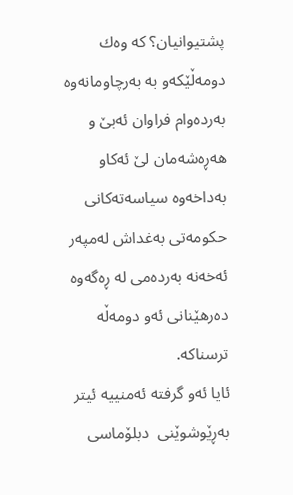پشتیوانیان؟ كه‌ وه‌ك دومه‌ڵێكه‌و به‌ به‌رچاومانه‌وه‌ به‌رده‌وام فراوان ئه‌بێ و هه‌ڕه‌شه‌مان لێ ئه‌كاو به‌داخه‌وه‌ سیاسه‌ته‌كانی حكومه‌تی به‌غداش له‌مپه‌ر ئه‌خه‌نه‌ به‌رده‌می له‌ ڕه‌گه‌وه‌ ده‌رهێنانی ئه‌و دومه‌ڵه‌ ترسناكه‌.
ئایا ئه‌و گرفته‌ ئه‌منییه‌ ئیتر به‌ڕێوشوێنی  دبلۆماسی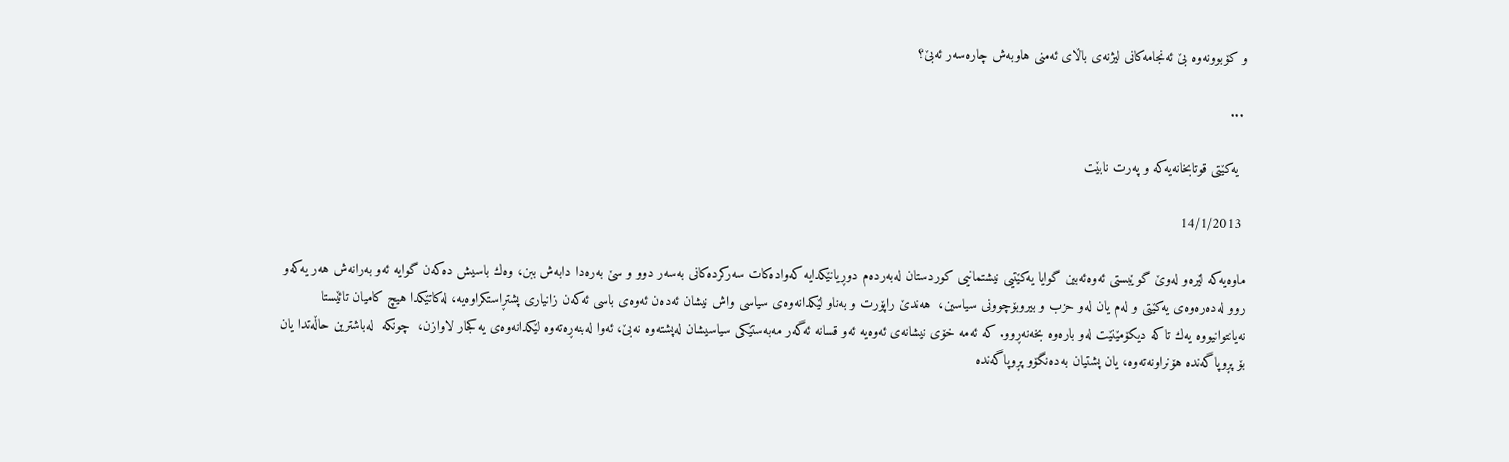و كۆبوونه‌وه‌ بێ ئه‌نجامه‌كانی لیژنه‌ی باڵای ئه‌منی هاوبه‌ش چاره‌سه‌ر ئه‌بێ؟

 ...

  یه‌كێتی قوتابخانه‌یه‌كه‌ و په‌رت نابێت ‌

 14/1/2013

ماوه‌یه‌كه‌ لێره‌و له‌وێ گوێبستی ئه‌وه‌ئه‌بین گوایا یه‌كێتیی نیشتمانیی كوردستان له‌به‌رده‌م دوڕیانێكدایه‌ كه‌واده‌كات سه‌ركرده‌كانی به‌سه‌ر دوو و سێ به‌ره‌دا دابه‌ش ببن، وه‌ك باسیش ده‌كه‌ن گوایه‌ ئه‌و به‌رانه‌ش هه‌ر یه‌كه‌و روو له‌ده‌ره‌وه‌ی یه‌كێتی و له‌م یان له‌و حزب و بیروبۆچوونی سیاسین،  هه‌ندێ راپۆرت و به‌ناو لێكدانه‌وه‌ی سیاسی واش نیشان ئه‌ده‌ن ئه‌وه‌ی باسی ئه‌كه‌ن زانیاری پشتڕاستكراوه‌یه‌، له‌كاتێكدا هیچ كامیان تائێستا نه‌یانتوانیووه‌ یه‌ك تاكه‌ دیكۆمێنێت له‌و باره‌وه‌ بخه‌نه‌ڕوو. كه‌ ئه‌مه‌ خۆی نیشانه‌ی ئه‌وه‌یه‌ ئه‌و قسانه‌ ئه‌گه‌ر مه‌به‌ستێكی سیاسیشان له‌پشته‌وه‌ نه‌بێ، ئه‌وا له‌بنه‌ڕه‌ته‌وه‌ لێكدانه‌وه‌ی یه‌كجار لاوازن،  چونكه‌  له‌باشترین حاڵه‌تدا یان بۆ پڕوپاگه‌نده‌ هۆنراونه‌ته‌وه‌، یان پشتیان به‌ده‌نگۆو پڕوپاگه‌نده‌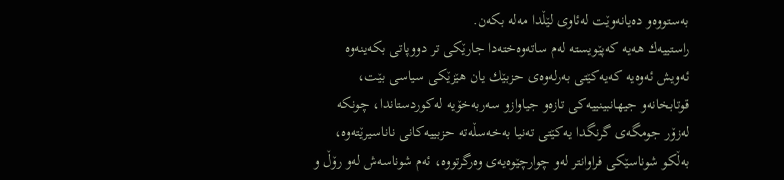به‌ستووه‌و ده‌یانه‌وێت له‌ئاوی لێڵدا مه‌له‌ بكه‌ن.
راستییه‌ك هه‌یه‌ كه‌پێویسته‌ له‌م ساته‌وه‌خته‌دا جارێكی تر دووپاتی بكه‌ینه‌وه‌ ئه‌ویش ئه‌وه‌یه‌ كه‌یه‌كێتی به‌رله‌وه‌ی حزبێك یان هێزێكی سیاسی بێت، قوتابخانه‌و جیهانبینییه‌كی تازه‌و جیاوازو سه‌ربه‌خۆیه‌ له‌كوردستاندا، چونكه‌ له‌زۆر جومگه‌ی گرنگدا یه‌كێتی ته‌نیا به‌خه‌سڵه‌ته‌ حزبییه‌كانی ناناسیرێته‌وه‌، به‌ڵكو شوناسێكی فراوانتر له‌و چوارچێوه‌یه‌ی وه‌رگرتووه‌، ئه‌م شوناسه‌ش له‌و رۆڵ و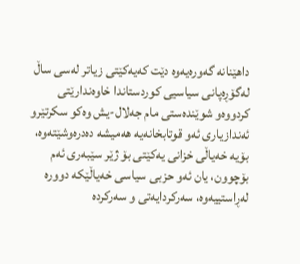داهێنانه‌ گه‌وره‌یه‌وه‌ دێت كه‌یه‌كێتی زیاتر له‌سی ساڵ له‌گۆڕه‌پانی سیاسیی كوردستاندا خاوه‌ندارێتی كردووه‌و شوێنده‌ستی مام جه‌لال-یش وه‌كو سكرتێرو ئه‌ندازیاری ئه‌و قوتابخانه‌یه‌ هه‌میشه‌ ده‌دره‌وشێته‌وه‌، بۆیه‌ خه‌یاڵی خزانی یه‌كێتی بۆ ژێر سێبه‌ری ئه‌م بۆچوون، یان ئه‌و حزبی سیاسی خه‌یاڵێكه‌ دووره‌ له‌ڕاستییه‌وه‌، سه‌ركردایه‌تی و سه‌ركرده‌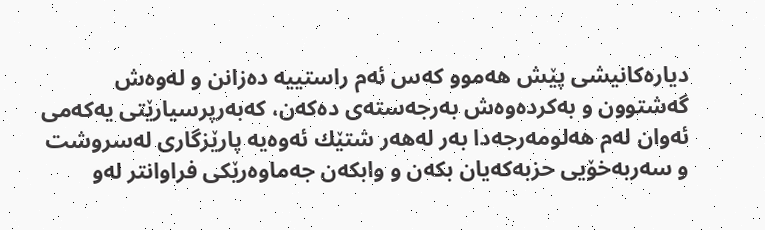دیاره‌كانیشی پێش هه‌موو كه‌س ئه‌م راستییه‌ ده‌زانن و له‌وه‌ش گه‌شتوون و به‌كرده‌وه‌ش به‌رجه‌سته‌ی ده‌كه‌ن، كه‌به‌رپرسیارێتی یه‌كه‌می ئه‌وان له‌م هه‌لومه‌رجه‌دا به‌ر له‌هه‌ر شتێك ئه‌وه‌یه‌ پارێزگاری له‌سروشت و سه‌ربه‌خۆیی حزبه‌كه‌یان بكه‌ن و وابكه‌ن جه‌ماوه‌رێكی فراوانتر له‌و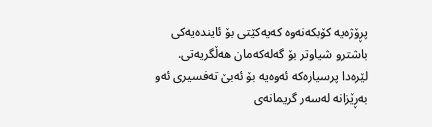پڕۆژه‌یه‌ كۆبكه‌نه‌وه‌ كه‌یه‌كێتی بۆ ئاینده‌یه‌كی باشترو شیاوتر بۆ گه‌له‌كه‌مان هه‌ڵگریه‌تی.
لێره‌دا پرسیاره‌كه‌ ئه‌وه‌یه‌ بۆ ئه‌بێ ته‌فسیری ئه‌و به‌ڕێزانه‌ له‌سه‌ر گریمانه‌ی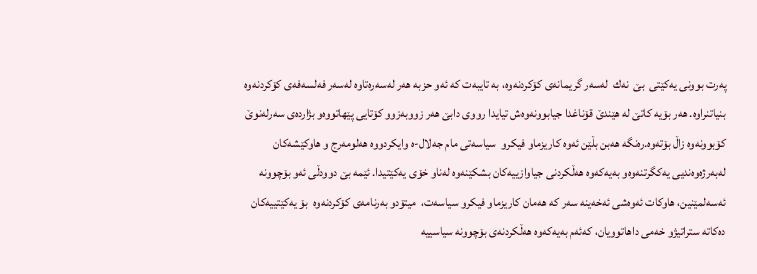په‌رت بوونی یه‌كێتی  بێ  نه‌ك  له‌سه‌ر گریمانه‌ی كۆكردنه‌وه‌، به‌ تایبه‌ت كه‌ ئه‌و حزبه‌ هه‌ر له‌سه‌ره‌تاوه‌ له‌سه‌ر فه‌لسه‌فه‌ی كۆكردنه‌وه‌ بنیاتنراوه‌. هه‌ر بۆیه‌ كاتێ له‌ هێندێ قۆناغدا جیابوونه‌وه‌ش تیایدا رووی دابێ هه‌ر زووبه‌زوو كۆتایی پێهاتووه‌و بژارده‌ی سه‌رله‌نوێ كۆبوونه‌وه‌ زاڵ بۆته‌وه‌.ره‌نگه‌ هه‌بن بڵێن ئه‌وه‌ كاریزماو فیكرو  سیاسه‌تی مام جه‌لال-ه‌ وایكردووه‌ هه‌لومه‌رج و هاوكێشه‌كان له‌به‌رژه‌وه‌ندیی یه‌كگرتنه‌وه‌و به‌یه‌كه‌وه‌ هه‌ڵكردنی جیاوازییه‌كان بشكێنه‌وه‌ له‌ناو خۆی یه‌كێتیدا. ئێمه‌ بێ دوودڵی ئه‌و بۆچوونه‌ ئه‌سه‌لمێنین، هاوكات ئه‌وه‌شی ئه‌خه‌ینه‌ سه‌ر كه‌ هه‌مان كاریزماو فیكرو سیاسه‌ت،  میتۆدو به‌رنامه‌ی كۆكردنه‌وه‌  بۆ یه‌كێتییه‌كان ده‌كاته‌ ستراتیژو خه‌می داهاتوویان، كه‌ئه‌م به‌یه‌كه‌وه‌ هه‌ڵكردنه‌ی بۆچوونه‌ سیاسییه‌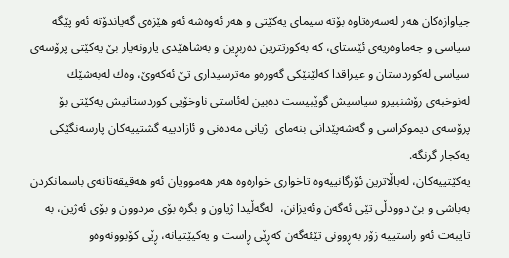جیاوازه‌كان هه‌ر له‌سه‌ره‌تاوه‌ بۆته‌ سیمای یه‌كێتی و هه‌ر ئه‌وه‌شه‌ ئه‌و هێزه‌ی گه‌یاندۆته‌ ئه‌و پێگه‌ سیاسی و جه‌ماوه‌ریه‌ی ئێستای، كه‌ به‌كورتترین ده‌ربڕین و به‌شاهێدی یارونه‌یار بێ یه‌كێتی پرۆسه‌ی سیاسی له‌كوردستان و عیراقدا كه‌لێنێكی گه‌وره‌و مه‌ترسیداری تێ ئه‌كه‌وێ، وه‌ك له‌به‌شێك له‌نوخبه‌ی رۆشنبیرو سیاسیش گوێبیست ده‌بین له‌ئاستی ناوخۆیی كوردستانیش یه‌كێتی بۆ پرۆسه‌ی دیموكراسی و گه‌شه‌پێدانی بنه‌مای  ژیانی مه‌ده‌نی و ئازادییه‌ گشتییه‌كان پارسه‌نگێكی یه‌كجار گرنگه‌.
یه‌كێتییه‌كان، له‌باڵاترین ئۆرگانییه‌وه‌ تاخواری خواره‌وه‌ هه‌ر هه‌موویان ئه‌و هه‌قیقه‌تانه‌ی باسمانكردن به‌باشی و بێ دوودڵی تێی ئه‌گه‌ن وئه‌یزانن،  له‌گه‌ڵیدا ژیاون و بگره‌ بۆی مردوون و بۆی ئه‌ژین، به‌ تایبه‌ت ئه‌و راستییه‌ زۆر به‌ڕوونی تێئه‌گه‌ن كه‌ڕێی ڕاست و یه‌كیێتیانه‌، ڕێی كۆبوونه‌وه‌و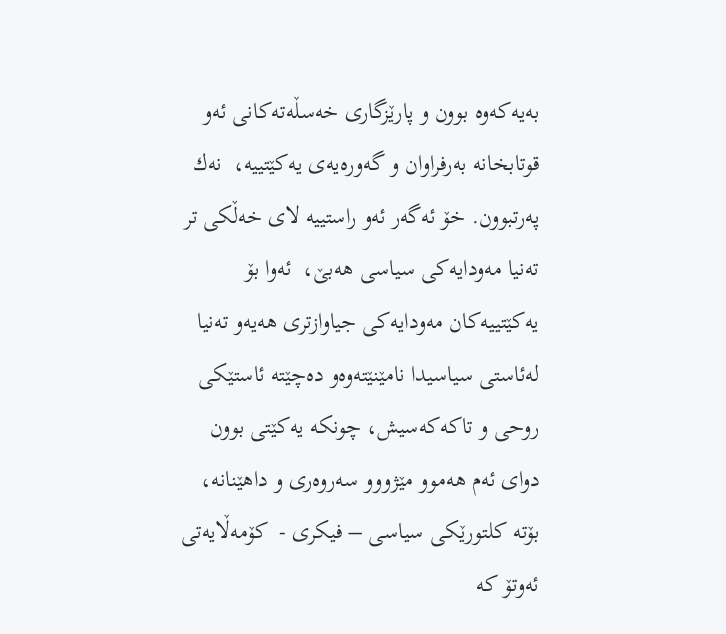به‌یه‌كه‌وه‌ بوون و پارێزگاری خه‌سڵه‌ته‌كانی ئه‌و قوتابخانه‌ به‌رفراوان و گه‌وره‌یه‌ی یه‌كێتییه‌،  نه‌ك په‌رتبوون. خۆ ئه‌گه‌ر ئه‌و راستییه‌ لای خه‌ڵكی تر ته‌نیا مه‌ودایه‌كی سیاسی هه‌بێ،  ئه‌وا بۆ یه‌كێتییه‌كان مه‌ودایه‌كی جیاوازتری هه‌یه‌و ته‌نیا له‌ئاستی سیاسیدا نامێنێته‌وه‌و ده‌چێته‌ ئاستێكی روحی و تاكه‌كه‌سیش، چونكه‌ یه‌كێتی بوون دوای ئه‌م هه‌موو مێژووو سه‌روه‌ری و داهێنانه‌، بۆته‌ كلتورێكی سیاسی – فیكری -  كۆمه‌ڵایه‌تی ئه‌وتۆ كه‌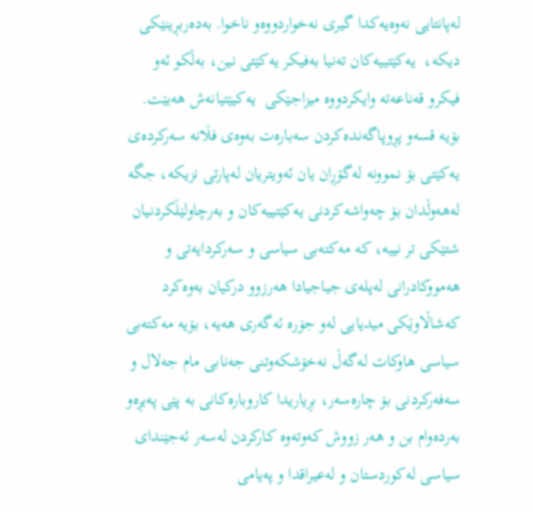له‌پانتایی نه‌وه‌یه‌كدا گیری نه‌خواردووه‌و ناخوا. به‌ده‌ربڕینێكی دیكه‌،  یه‌كێتییه‌كان ته‌نیا به‌فیكر یه‌كێتی نین، به‌ڵكو ئه‌و فیكرو قه‌ناعه‌ته‌ وایكردووه‌ میزاجێكی  یه‌كیێتیانه‌ش هه‌بێت.
بۆیه‌ قسه‌و پڕوپاگه‌نده‌كردن سه‌باره‌ت به‌وه‌ی فڵانه‌ سه‌ركرده‌ی یه‌كێتی بۆ نموونه‌ له‌گۆڕان یان ئه‌ویتریان له‌پارتی نزیكه‌، جگه‌ له‌هه‌وڵدان بۆ چه‌واشه‌كردنی یه‌كێتییه‌كان و به‌رچاولێڵكردنیان شتێكی تر نییه‌، كه‌ مه‌كته‌بی سیاسی و سه‌ركردایه‌تی و هه‌مووكادرانی له‌پله‌ی جیاجیادا هه‌رزوو دركیان به‌وه‌كرد كه‌شاڵاوێكی میدیایی له‌و جۆره‌ ئه‌گه‌ری هه‌یه‌، بۆیه‌ مه‌كته‌بی سیاسی هاوكات له‌گه‌ڵ نه‌خۆشكه‌وتنی جه‌نابی مام جه‌لال و سه‌فه‌ركردنی بۆ چاره‌سه‌ر، بڕیاریدا كاروباره‌كانی به‌ پێی په‌یڕه‌و به‌رده‌وام بن و هه‌ر زووش كه‌وته‌وه‌ كاركردن له‌سه‌ر ئه‌جێندای سیاسی له‌كوردستان و له‌عیراقدا و په‌یامی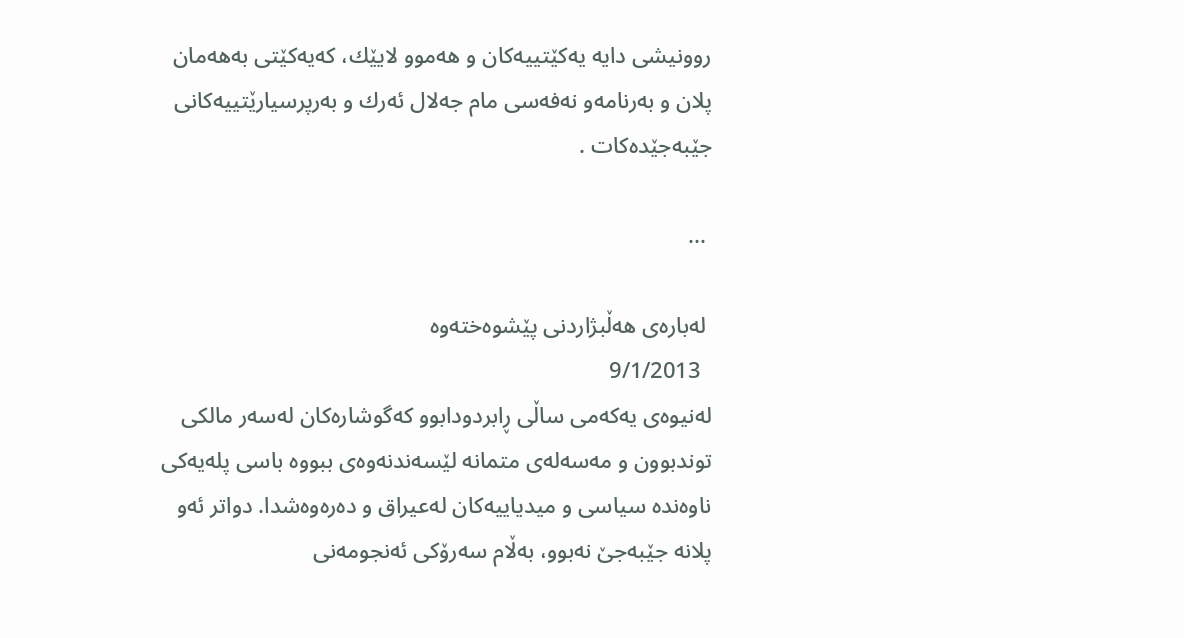روونیشی دایه‌ یه‌كێتییه‌كان و هه‌موو لایێك، كه‌یه‌كێتی به‌هه‌مان پلان و به‌رنامه‌و نه‌فه‌سی مام جه‌لال ئه‌رك و به‌رپرسیارێتییه‌كانی جێبه‌جێده‌كات .

 ...

 له‌باره‌ی هه‌ڵبژاردنی پێشوه‌خته‌وه‌
  9/1/2013
له‌نیوه‌ی یه‌كه‌می ساڵی ڕابردودابوو كه‌گوشاره‌كان له‌سه‌ر مالكی توندبوون و مه‌سه‌له‌ی متمانه‌ لێسه‌ندنه‌وه‌ی ببووه‌ باسی پله‌یه‌كی ناوه‌نده‌ سیاسی و میدیاییه‌كان له‌عیراق و ده‌ره‌وه‌شدا. دواتر ئه‌و پلانه‌ جێبه‌جێ نه‌بوو، به‌ڵام سه‌رۆكی ئه‌نجومه‌نی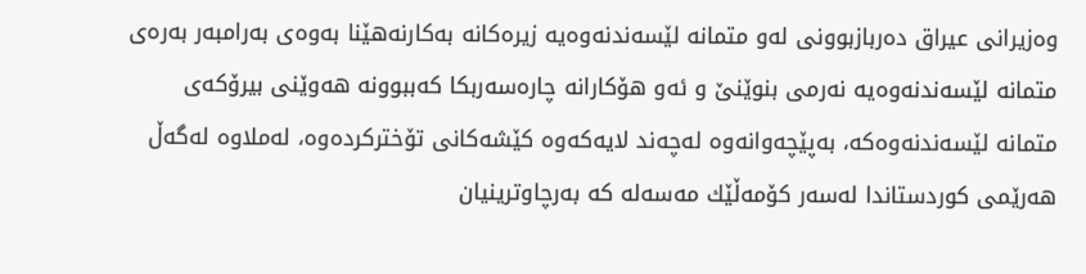وه‌زیرانی عیراق ده‌ربازبوونی له‌و متمانه‌ لێسه‌ندنه‌وه‌یه‌ زیره‌كانه‌ به‌كارنه‌هێنا به‌وه‌ی به‌رامبه‌ر به‌ره‌ی متمانه‌ لێسه‌ندنه‌وه‌یه‌ نه‌رمی بنوێنێ و ئه‌و هۆكارانه‌ چاره‌سه‌ربكا كه‌ببوونه‌ هه‌وێنی بیرۆكه‌ی متمانه‌ لێسه‌ندنه‌وه‌كه‌، به‌پێچه‌وانه‌وه‌ له‌چه‌ند لایه‌كه‌وه‌ كێشه‌كانی تۆختركرده‌وه‌، له‌ملاوه‌ له‌گه‌ڵ هه‌رێمی كوردستاندا له‌سه‌ر كۆمه‌ڵێك مه‌سه‌له‌ كه‌ به‌رچاوترینیان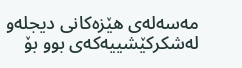مه‌سه‌له‌ی هێزه‌كانی دیجله‌و له‌شكركێشییه‌كه‌ی بوو بۆ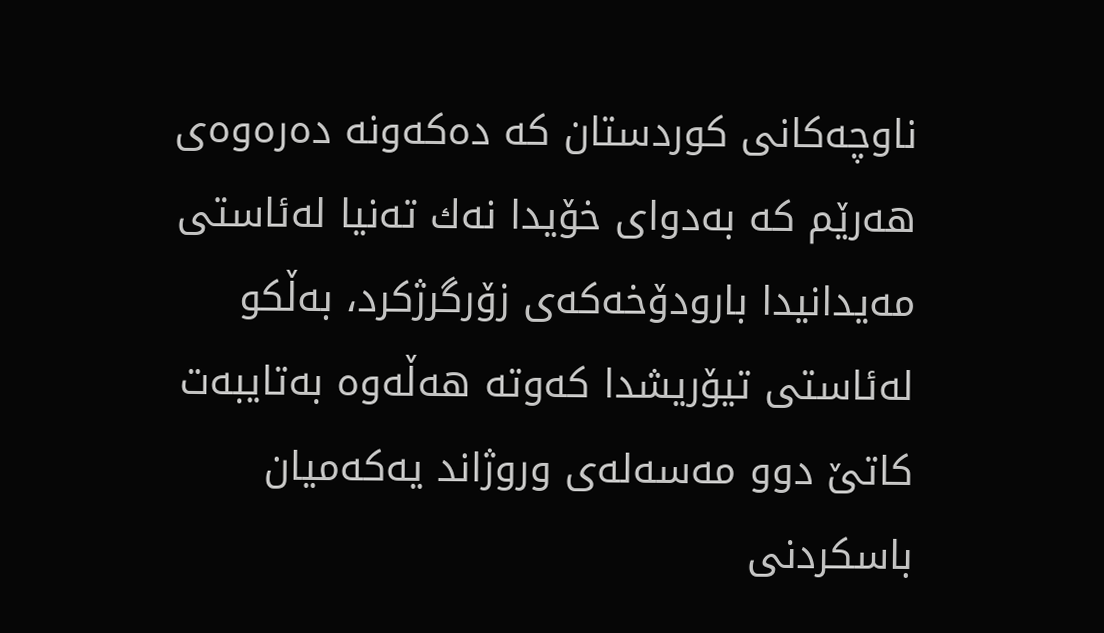ناوچه‌كانی كوردستان كه‌ ده‌كه‌ونه‌ ده‌ره‌وه‌ی هه‌رێم كه‌ به‌دوای خۆیدا نه‌ك ته‌نیا له‌ئاستی مه‌یدانیدا بارودۆخه‌كه‌ی زۆرگرژكرد، به‌ڵكو له‌ئاستی تیۆریشدا كه‌وته‌ هه‌ڵه‌وه‌ به‌تایبه‌ت كاتێ دوو مه‌سه‌له‌ی وروژاند یه‌كه‌میان باسكردنی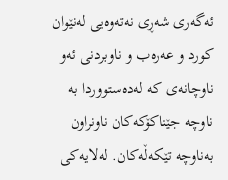ئه‌گه‌ری شه‌ڕی نه‌ته‌وه‌یی له‌نێوان كورد و عه‌ره‌ب و ناوبردنی ئه‌و ناوچانه‌ی كه‌ له‌ده‌ستووردا به‌ ناوچه‌ جێناكۆكه‌كان ناونراون به‌ناوچه‌ تێكه‌ڵه‌كان. له‌لایه‌كی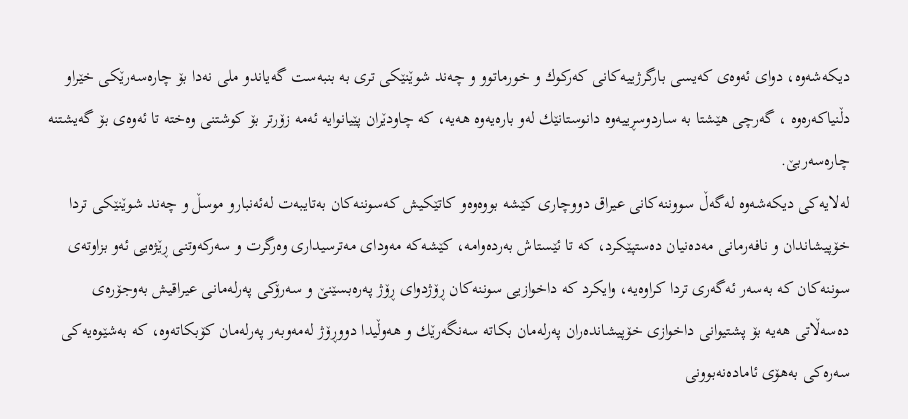دیكه‌شه‌وه‌، دوای ئه‌وه‌ی كه‌یسی بارگرژییه‌كانی كه‌ركوك و خورماتوو و چه‌ند شوێنێكی تری به‌ بنبه‌ست گه‌یاندو ملی نه‌دا بۆ چاره‌سه‌رێكی خێراو دڵنیاكه‌ره‌وه‌ ، گه‌رچی هێشتا به‌ ساردوسڕییه‌وه‌ دانوستانێك له‌و باره‌یه‌وه‌ هه‌یه‌، كه‌ چاودێران پێیانوایه‌ ئه‌مه‌ زۆرتر بۆ كوشتنی وه‌خته‌ تا ئه‌وه‌ی بۆ گه‌یشتنه‌ چاره‌سه‌ربێ.
له‌لایه‌كی دیكه‌شه‌وه‌ له‌گه‌ڵ سووننه‌كانی عیراق دووچاری كێشه‌ بووه‌وه‌و كاتێكیش كه‌سوننه‌كان به‌تایبه‌ت له‌ئه‌نبارو موسڵ و چه‌ند شوێنێكی تردا خۆپیشاندان و نافه‌رمانی مه‌ده‌نیان ده‌ستپێكرد، كه‌ تا ئێستاش به‌رده‌وامه‌، كێشه‌كه‌ مه‌ودای مه‌ترسیداری وه‌رگرت و سه‌ركه‌وتنی ڕێژه‌یی ئه‌و بزاوته‌ی سوننه‌كان كه‌ به‌سه‌ر ئه‌گه‌ری تردا كراوه‌یه‌، وایكرد كه‌ داخوازیی سوننه‌كان ڕۆژدوای ڕۆژ په‌ره‌بسێنێ و سه‌رۆكی په‌رله‌مانی عیراقیش به‌وجۆره‌ی ده‌سه‌ڵاتی هه‌یه‌ بۆ پشتیوانی داخوازی خۆپیشانده‌ران په‌رله‌مان بكاته‌ سه‌نگه‌رێك و هه‌وڵیدا دووڕۆژ له‌مه‌وبه‌ر په‌رله‌مان كۆبكاته‌وه‌، كه‌ به‌شێوه‌یه‌كی سه‌ره‌كی به‌هۆی ئاماده‌نه‌بوونی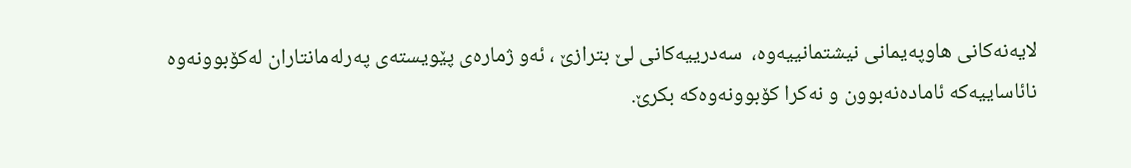لایه‌نه‌كانی هاوپه‌یمانی نیشتمانییه‌وه‌،  سه‌درییه‌كانی لێ بترازێ ، ئه‌و ژماره‌ی پێویسته‌ی په‌رله‌مانتاران له‌كۆبوونه‌وه‌ نائاساییه‌كه‌ ئاماده‌نه‌بوون و نه‌كرا كۆبوونه‌وه‌كه‌ بكرێ.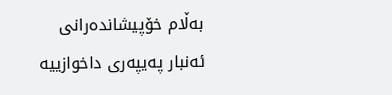به‌ڵام خۆپیشانده‌رانی ئه‌نبار په‌یپه‌ری داخوازییه‌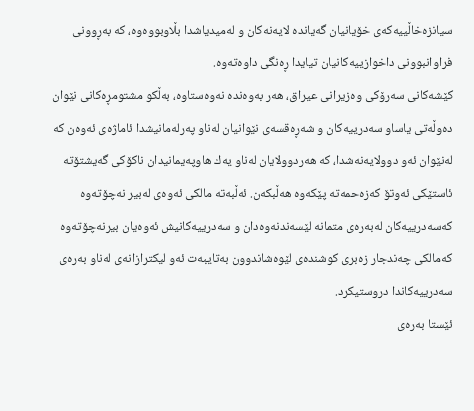سیانزه‌خاڵییه‌كه‌ی خۆیانیان گه‌یانده‌ لایه‌نه‌كان و له‌میدیاشدا بڵاوبووه‌وه‌، كه‌ به‌ڕوونی فراوانبوونی داخوازییه‌كانیان تیایدا ڕه‌نگی داوه‌ته‌وه‌.
كێشه‌كانی سه‌رۆكی وه‌زیرانی عیراق، هه‌ر به‌وه‌نده‌ نه‌وه‌ستاوه‌، به‌ڵكو مشتومڕه‌كانی نێوان ده‌وڵه‌تی یاساو سه‌درییه‌كان و شه‌ڕه‌قسه‌ی نێوانیان له‌ناو په‌رله‌مانیشدا ئاماژه‌ی ئه‌وه‌ن كه‌ له‌نێوان ئه‌و دوولایه‌نه‌شدا، كه‌ هه‌ردوولایان له‌ناو یه‌ك هاوپه‌یمانیدان ناكۆكی گه‌یشتۆته‌ ئاستێكی ئه‌وتۆ كه‌زه‌حمه‌ته‌ پێكه‌وه‌ هه‌ڵبكه‌ن. ئه‌ڵبه‌ته‌ مالكی ئه‌وه‌ی له‌بیر نه‌چۆته‌وه‌ كه‌سه‌درییه‌كان له‌به‌ره‌ی متمانه‌ لێسه‌ندنه‌وه‌دان و سه‌درییه‌كانیش ئه‌وه‌یان بیرنه‌چۆته‌وه‌ كه‌مالكی چه‌ندجار زه‌بری كوشنده‌ی لێوه‌شاندوون به‌تایبه‌ت ئه‌و لیكترازانه‌ی له‌ناو به‌ره‌ی سه‌درییه‌كاندا دروستیكرد.
ئێستا به‌ره‌ی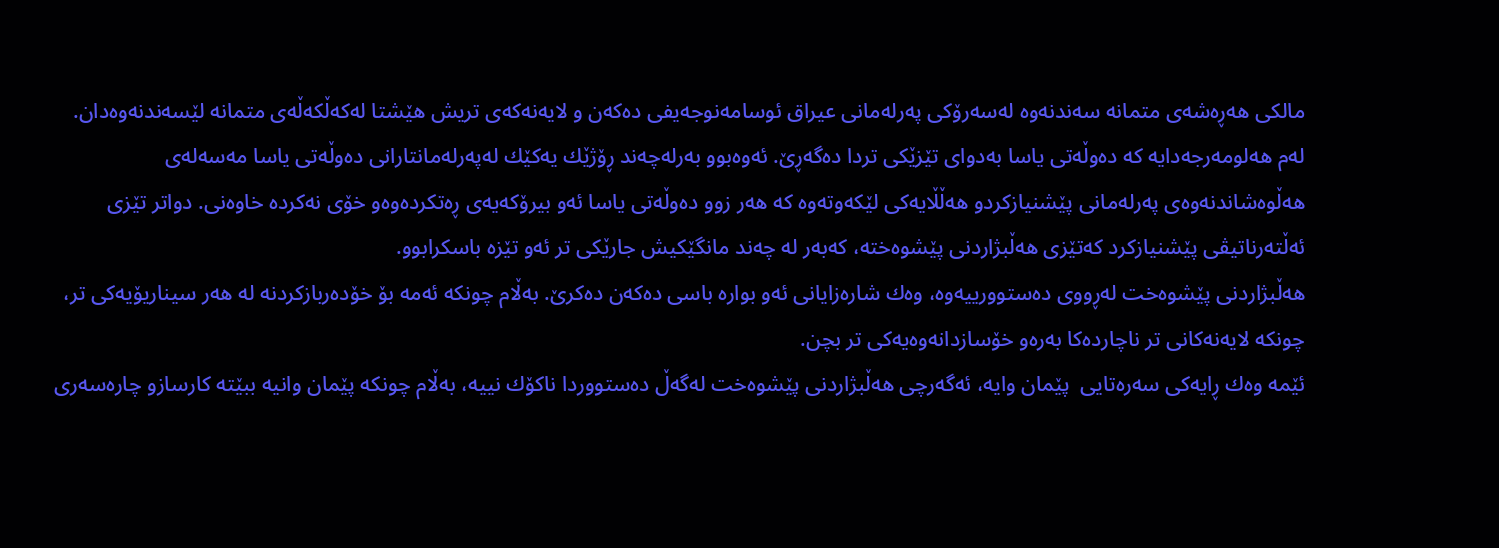مالكی هه‌ڕه‌شه‌ی متمانه‌ سه‌ندنه‌وه‌ له‌سه‌رۆكی په‌رله‌مانی عیراق ئوسامه‌نوجه‌یفی ده‌كه‌ن و لایه‌نه‌كه‌ی تریش هێشتا له‌كه‌ڵكه‌ڵه‌ی متمانه‌ لێسه‌ندنه‌وه‌دان.
له‌م هه‌لومه‌رجه‌دایه‌ كه‌ ده‌وڵه‌تی یاسا به‌دوای تێزێكی تردا ده‌گه‌ڕێ. ئه‌وه‌بوو به‌رله‌چه‌ند ڕۆژێك یه‌كێك له‌په‌رله‌مانتارانی ده‌وڵه‌تی یاسا مه‌سه‌له‌ی هه‌ڵوه‌شاندنه‌وه‌ی په‌رله‌مانی پێشنیازكردو هه‌ڵڵایه‌كی لێكه‌وته‌وه‌ كه‌ هه‌ر زوو ده‌وڵه‌تی یاسا ئه‌و بیرۆكه‌یه‌ی ڕه‌تكرده‌وه‌و خۆی نه‌كرده‌ خاوه‌نی. دواتر تێزی ئه‌ڵته‌رناتیڤی پێشنیازكرد كه‌تێزی هه‌ڵبژاردنی پێشوه‌خته‌، كه‌به‌ر له‌ چه‌ند مانگێكیش جارێكی تر ئه‌و تێزه‌ باسكرابوو.
هه‌ڵبژاردنی پێشوه‌خت له‌ڕووی ده‌ستوورییه‌وه‌، وه‌ك شاره‌زایانی ئه‌و بواره‌ باسی ده‌كه‌ن ده‌كرێ. به‌ڵام چونكه‌ ئه‌مه‌ بۆ خۆده‌ربازكردنه‌ له‌ هه‌ر سیناریۆیه‌كی تر، چونكه‌ لایه‌نه‌كانی تر ناچارده‌كا به‌ره‌و خۆسازدانه‌وه‌یه‌كی تر بچن.
ئێمه‌ وه‌ك ڕایه‌كی سه‌ره‌تایی  پێمان وایه‌، ئه‌گه‌رچی هه‌ڵبژاردنی پێشوه‌خت له‌گه‌ڵ ده‌ستووردا ناكۆك نییه‌، به‌ڵام چونكه‌ پێمان وانیه‌ ببێته‌ كارسازو چاره‌سه‌ری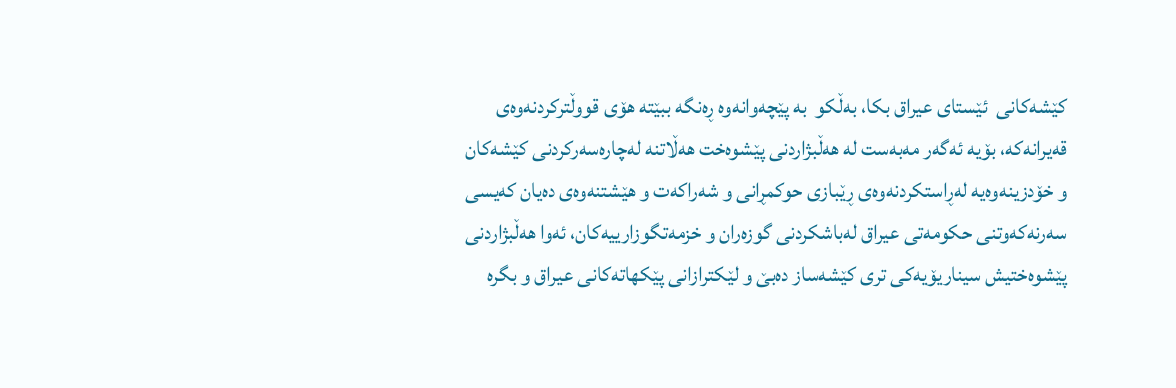كێشه‌كانی  ئێستای عیراق بكا، به‌ڵكو  به‌ پێچه‌وانه‌وه‌ ڕه‌نگه‌ ببێته‌ هۆی قووڵتركردنه‌وه‌ی قه‌یرانه‌كه‌، بۆیه‌ ئه‌گه‌ر مه‌به‌ست له‌ هه‌ڵبژاردنی پێشوه‌خت هه‌ڵاتنه‌ له‌چاره‌سه‌ركردنی كێشه‌كان و خۆدزینه‌وه‌یه‌ له‌ڕاستكردنه‌وه‌ی ڕێبازی حوكمڕانی و شه‌راكه‌ت و هێشتنه‌وه‌ی ده‌یان كه‌یسی سه‌رنه‌كه‌وتنی حكومه‌تی عیراق له‌باشكردنی گوزه‌ران و خزمه‌تگوزارییه‌كان، ئه‌وا هه‌ڵبژاردنی پێشوه‌ختیش سیناریۆیه‌كی تری كێشه‌ساز ده‌بێ و لێكترازانی پێكهاته‌كانی عیراق و بگره‌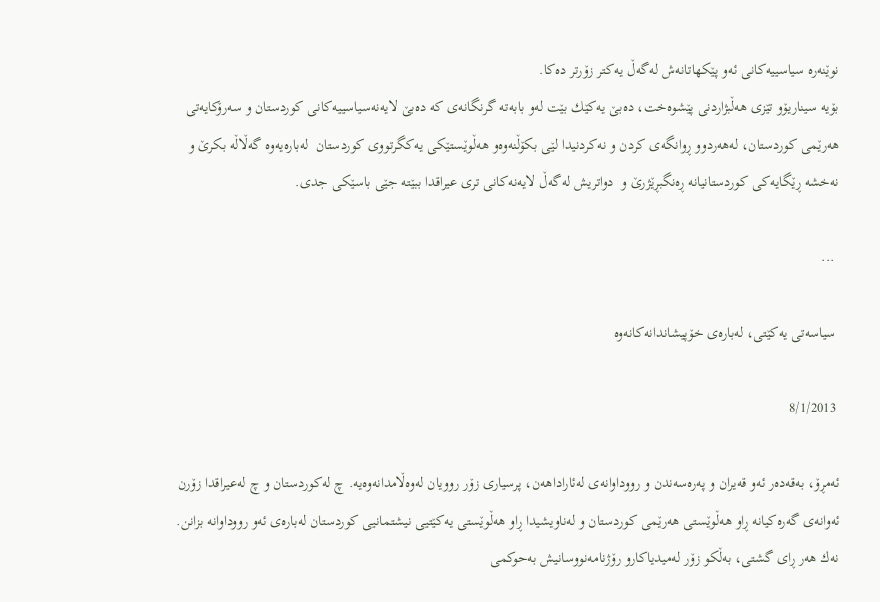نوێنه‌ره‌ سیاسییه‌كانی ئه‌و پێكهاتانه‌ش له‌گه‌ڵ یه‌كتر زۆرتر ده‌كا.
بۆیه‌ سیناریۆو تێزی هه‌ڵبژاردنی پێشوه‌خت، ده‌بێ یه‌كێك بێت له‌و بابه‌ته‌ گرنگانه‌ی كه‌ ده‌بێ لایه‌نه‌سیاسییه‌كانی كوردستان و سه‌رۆكایه‌تی هه‌رێمی كوردستان، له‌هه‌ردوو ڕوانگه‌ی كردن و نه‌كردنیدا لێی بكۆڵنه‌وه‌و هه‌ڵوێستێكی یه‌كگرتووی كوردستان  له‌باره‌یه‌وه‌ گه‌ڵاڵه‌ بكرێ و نه‌خشه‌ ڕێگایه‌كی كوردستانیانه‌ ڕه‌نگبڕێژرێ و  دواتریش له‌گه‌ڵ لایه‌نه‌كانی تری عیراقدا ببێته‌ جێی باسێكی جدی.

 ...

 سیاسه‌تی یه‌كێتی، له‌باره‌ی خۆپیشاندانه‌كانەوە ‌

 8/1/2013

ئه‌مڕۆ، به‌قه‌ده‌ر ئه‌و قه‌یران و په‌ره‌سه‌ندن و رووداوانه‌ی له‌ئاراداهه‌ن، پرسیاری زۆر روویان له‌وه‌ڵامدانه‌وه‌یه‌. چ له‌كوردستان و چ له‌عیراقدا زۆرن ئه‌وانه‌ی گه‌ره‌كیانه‌ ڕاو هه‌ڵوێستی هه‌رێمی كوردستان و له‌ناویشیدا ڕاو هه‌ڵوێستی یه‌كێتیی نیشتمانیی كوردستان له‌باره‌ی ئه‌و رووداوانه‌ بزانن. نه‌ك هه‌ر ڕای گشتی، به‌ڵكو زۆر له‌میدیاكارو رۆژنامه‌نووسانیش به‌حوكمی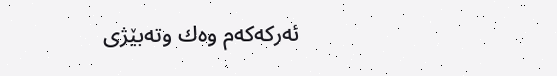ئه‌ركه‌كه‌م وه‌ك وته‌بێژی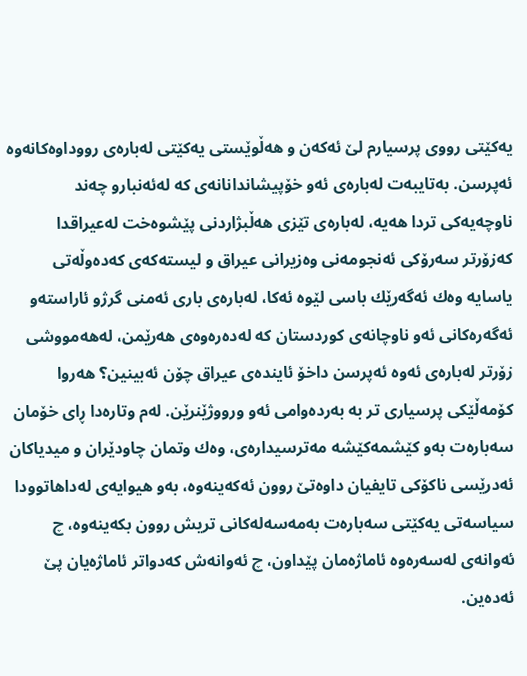یه‌كێتی رووی پرسیارم لێ ئه‌كه‌ن و هه‌ڵوێستی یه‌كێتی له‌باره‌ی رووداوه‌كانه‌وه‌ ئه‌پرسن. به‌تایبه‌ت له‌باره‌ی ئه‌و خۆپیشاندانانه‌ی كه‌ له‌ئه‌نبارو چه‌ند ناوچه‌یه‌كی تردا هه‌یه‌، له‌باره‌ی تێزی هه‌ڵبژاردنی پێشوه‌خت له‌عیراقدا كه‌زۆرتر سه‌رۆكی ئه‌نجومه‌نی وه‌زیرانی عیراق و لیسته‌كه‌ی كه‌ده‌وڵه‌تی یاسایه‌ وه‌ك ئه‌گه‌رێك باسی لێوه‌ ئه‌كا، له‌باره‌ی باری ئه‌منی گرژو ئاراسته‌و ئه‌گه‌ره‌كانی ئه‌و ناوچانه‌ی كوردستان كه‌ له‌ده‌ره‌وه‌ی هه‌رێمن، له‌هه‌مووشی زۆرتر له‌باره‌ی ئه‌وه‌ ئه‌پرسن داخۆ ئاینده‌ی عیراق چۆن ئه‌بینین؟ هه‌روا كۆمه‌ڵێكی پرسیاری تر به‌ به‌رده‌وامی ئه‌و ورووژێنرێن. له‌م وتاره‌دا ڕای خۆمان سه‌باره‌ت به‌و كێشمه‌كێشه‌ مه‌ترسیداره‌ی، وه‌ك وتمان چاودێران و میدیاكان ئه‌درێسی ناكۆكی تایفیان داوه‌تێ روون ئه‌كه‌ینه‌وه‌، به‌و هیوایه‌ی له‌داهاتوودا سیاسه‌تی یه‌كێتی سه‌باره‌ت به‌مه‌سه‌له‌كانی تریش روون بكه‌ینه‌وه‌، چ ئه‌وانه‌ی له‌سه‌ره‌وه‌ ئاماژه‌مان پێداون، چ ئه‌وانه‌ش كه‌دواتر ئاماژه‌یان پێ ئه‌ده‌ین.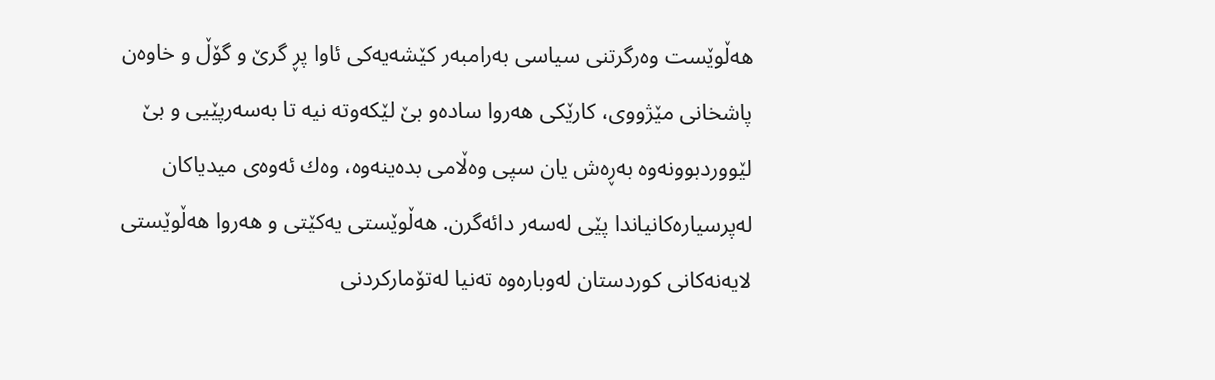هه‌ڵوێست وه‌رگرتنی سیاسی به‌رامبه‌ر كێشه‌یه‌كی ئاوا پڕ گرێ و گۆڵ و خاوه‌ن پاشخانی مێژووی، كارێكی هه‌روا ساده‌و بێ لێكه‌وته‌ نیه‌ تا به‌سه‌رپێیی و بێ لێووردبوونه‌وه‌ به‌ڕه‌ش یان سپی وه‌ڵامی بده‌ینه‌وه‌، وه‌ك ئه‌وه‌ی میدیاكان له‌پرسیاره‌كانیاندا پێی له‌سه‌ر دائه‌گرن. هه‌ڵوێستی یه‌كێتی و هه‌روا هه‌ڵوێستی لایه‌نه‌كانی كوردستان له‌وباره‌وه‌ ته‌نیا له‌تۆماركردنی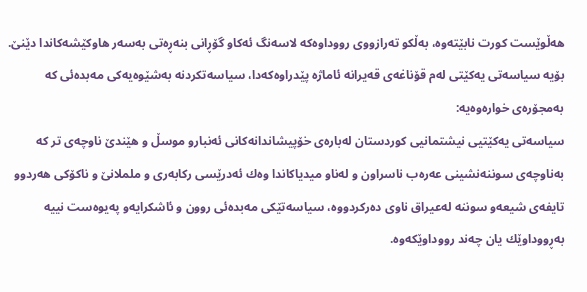هه‌ڵوێست كورت نابێته‌وه‌، به‌ڵكو ته‌رازووی رووداوه‌كه‌ لاسه‌نگ ئه‌كاو گۆڕانی بنه‌ڕه‌تی به‌سه‌ر هاوكێشه‌كاندا دێنێ. بۆیه‌ سیاسه‌تی یه‌كێتی له‌م قۆناغه‌ی قه‌یرانه‌ ئاماژه‌ پێدراوه‌كه‌دا، سیاسه‌تكردنه‌ به‌شێوه‌یه‌كی مه‌بده‌ئی كه‌ به‌مجۆره‌ی خواره‌وه‌یه‌:
سیاسه‌تی یه‌كێتیی نیشتمانیی كوردستان له‌باره‌ی خۆپیشاندانه‌كانی ئه‌نبارو موسڵ و هێندێ ناوچه‌ی تر كه‌ به‌ناوچه‌ی سوننه‌نشینی عه‌ره‌ب ناسراون و له‌ناو میدیاكاندا وه‌ك ئه‌درێسی ركابه‌ری و ململانێ و ناكۆكی هه‌ردوو تایفه‌ی شیعه‌و سوننه‌ له‌عیراق ناوی ده‌ركردووه‌، سیاسه‌تێكی مه‌بده‌ئی روون و ئاشكرایه‌و په‌یوه‌ست نییه‌ به‌ڕووداوێك یان چه‌ند رووداوێكه‌وه‌.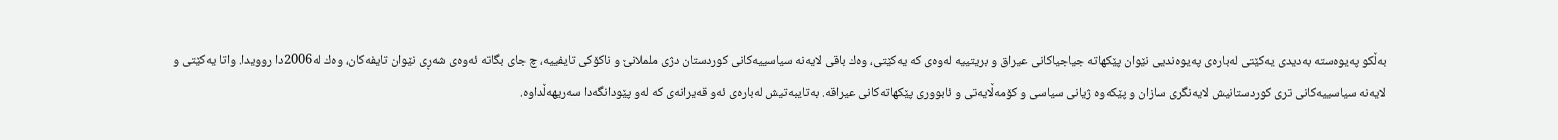به‌ڵكو په‌یوه‌سته‌ به‌دیدی یه‌كێتی له‌باره‌ی په‌یوه‌ندیی نێوان پێكهاته‌ جیاجیاكانی عیراق و بریتییه‌ له‌وه‌ی كه‌ یه‌كێتی، وه‌ك باقی لایه‌نه‌ سیاسییه‌كانی كوردستان دژی ململانێ و ناكۆكی تایفییه‌، چ جای بگاته‌ ئه‌وه‌ی شه‌ڕی نێوان تایفه‌كان، وه‌ك له‌2006دا روویدا. واتا یه‌كێتی و لایه‌نه‌ سیاسییه‌كانی تری كوردستانیش لایه‌نگری سازان و پێكه‌وه‌ ژیانی سیاسی و كۆمه‌ڵایه‌تی و ئابووری پێكهاته‌كانی عیراقه‌. به‌تایبه‌تیش له‌باره‌ی ئه‌و قه‌یرانه‌ی كه‌ له‌و پێودانگه‌دا سه‌ریهه‌ڵداوه‌.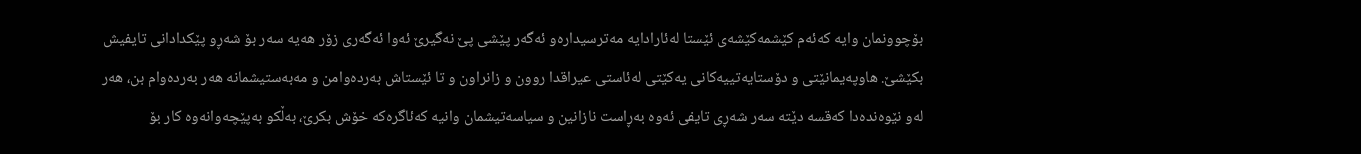بۆچوونمان وایه‌ كه‌ئه‌م كێشمه‌كێشه‌ی ئێستا له‌ئارادایه‌ مه‌ترسیداره‌و ئه‌گه‌ر پێشی پێ نه‌گیرێ ئه‌وا ئه‌گه‌ری زۆر هه‌یه‌ سه‌ر بۆ شه‌ڕو پێكدادانی تایفیش بكێشێ. هاوپه‌یمانێتی و دۆستایه‌تییه‌كانی یه‌كێتی له‌ئاستی عیراقدا روون و زانراون و تا ئێستاش به‌رده‌وامن و مه‌به‌ستیشمانه‌ هه‌ر به‌رده‌وام بن، هه‌ر له‌و نێوه‌نده‌دا كه‌قسه‌ دێته‌ سه‌ر شه‌ڕی تایفی ئه‌وه‌ به‌ڕاست نازانین و سیاسه‌تیشمان وانیه‌ كه‌ئاگره‌كه‌ خۆش بكرێ، به‌ڵكو به‌پێچه‌وانه‌وه‌ كار بۆ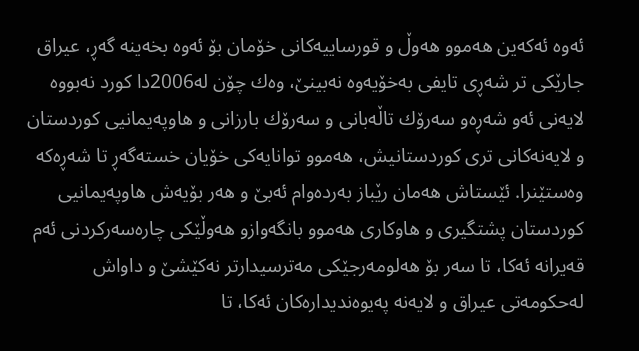ئه‌وه‌ ئه‌كه‌ین هه‌موو هه‌وڵ و قورساییه‌كانی خۆمان بۆ ئه‌وه‌ بخه‌ینه‌ گه‌ڕ، عیراق جارێكی تر شه‌ڕی تایفی به‌خۆیه‌وه‌ نه‌بینێ، وه‌ك چۆن له‌2006دا كورد نه‌بووه‌ لایه‌نی ئه‌و شه‌ڕه‌و سه‌رۆك تاڵه‌بانی و سه‌رۆك بارزانی و هاوپه‌یمانیی كوردستان و لایه‌نه‌كانی تری كوردستانیش، هه‌موو توانایه‌كی خۆیان خسته‌گه‌ڕ تا شه‌ڕه‌كه‌ وه‌ستێنرا. ئێستاش هه‌مان رێباز به‌رده‌وام ئه‌بێ و هه‌ر بۆیه‌ش هاوپه‌یمانیی كوردستان پشتگیری و هاوكاری هه‌موو بانگه‌وازو هه‌وڵێكی چاره‌سه‌ركردنی ئه‌م قه‌یرانه‌ ئه‌كا، تا سه‌ر بۆ هه‌لومه‌رجێكی مه‌ترسیدارتر نه‌كێشێ و داواش له‌حكومه‌تی عیراق و لایه‌نه‌ په‌یوه‌ندیداره‌كان ئه‌كا، تا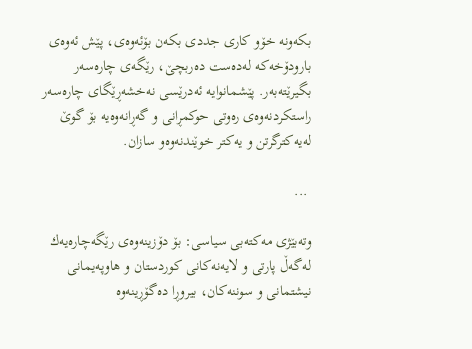بكه‌ونه‌ خۆو كاری جددی بكه‌ن بۆئه‌وه‌ی، پێش ئه‌وه‌ی بارودۆخه‌كه‌ له‌ده‌ست ده‌ربچێ، رێگه‌ی چاره‌سه‌ر بگیرێته‌به‌ر. پێشمانوایه‌ ئه‌درێسی نه‌خشه‌ڕێگای چاره‌سه‌ر راستكردنه‌وه‌ی ره‌وتی حوكمڕانی و گه‌ڕانه‌وه‌یه‌ بۆ گوێ له‌یه‌كترگرتن و یه‌كتر خوێندنه‌وه‌و سازان.

 ...

وته‌بێژی‌ مه‌كته‌بی‌ سیاسی‌: بۆ دۆزینه‌وه‌ی رێگه‌چاره‌یه‌ك له‌گه‌ڵ پارتی و لایه‌نه‌كانی كوردستان و هاوپه‌یمانی نیشتمانی و سوننه‌كان، بیروڕا ده‌گۆڕینه‌وه‌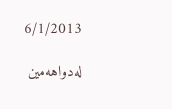6/1/2013

له‌دواهه‌مین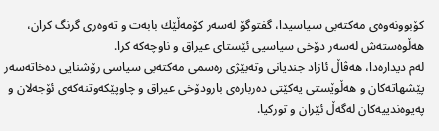كۆبوونه‌وه‌ی‌ مه‌كته‌بی‌ سیاسیدا، گفتوگۆ له‌سه‌ر كۆمه‌ڵێك بابه‌ت و ته‌وه‌ری‌ گرنگ كران، هه‌ڵوه‌سته‌ش له‌سه‌ر دۆخی سیاسیی ئێستای‌ عیراق و ناوچه‌كه‌ كرا.
له‌م دیداره‌دا، هه‌ڤاڵ‌ ئازاد جندیانی وته‌بێژی‌ ره‌سمی مه‌كته‌بی‌ سیاسی‌ رۆشنایی ده‌خاته‌سه‌ر پێشهاته‌كان و هه‌ڵوێستی‌ یه‌كێتی‌ ده‌رباره‌ی‌ بارودۆخی عیراق و چاوپێكه‌وتنه‌كه‌ی‌ ئۆجه‌لان و په‌یوه‌ندییه‌كان له‌گه‌ڵ‌ ئێران و توركیا.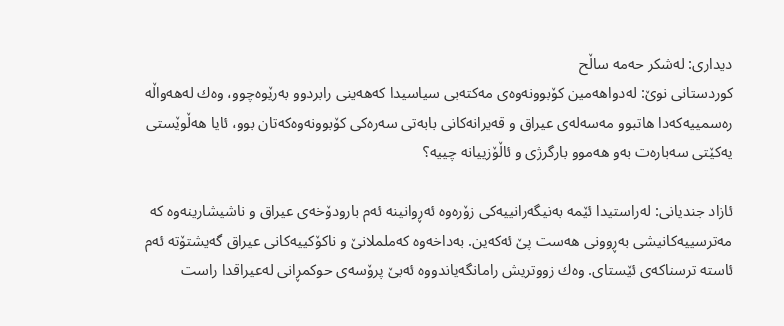دیداری: له‌شكر حه‌مه‌ ساڵح
كوردستانی نوێ: له‌دواهه‌مین كۆبوونه‌وه‌ی مه‌كته‌بی سیاسیدا كه‌هه‌ینی رابردوو به‌رێوه‌چوو، وه‌ك له‌هه‌واڵه‌ ره‌سمییه‌كه‌دا هاتبوو مه‌سه‌له‌ی عیراق و قه‌یرانه‌كانی بابه‌تی سه‌ره‌كی كۆبوونه‌وه‌كه‌تان بوو، ئایا هه‌ڵوێستی یه‌كێتی سه‌باره‌ت به‌و هه‌موو بارگرژی و ئاڵۆزییانه‌ چییه‌؟

ئازاد جندیانی: له‌راستیدا ئێمه‌ به‌نیگه‌رانییه‌كی زۆره‌وه‌ ئه‌ڕوانینه‌ ئه‌م بارودۆخه‌ی عیراق و ناشیشارینه‌وه‌ كه‌ مه‌ترسییه‌كانیشی به‌ڕوونی هه‌ست پێ ئه‌كه‌ین. به‌داخه‌وه‌ كه‌ململانێ و ناكۆكییه‌كانی عیراق گه‌یشتۆته‌ ئه‌م ئاسته‌ ترسناكه‌ی ئێستای. وه‌ك زووتریش رامانگه‌یاندووه‌ ئه‌بێ‌ پرۆسه‌ی حوكمڕانی له‌عیراقدا راست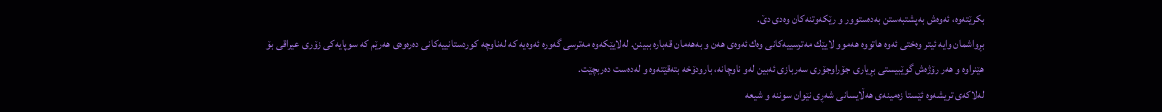بكرێته‌وه‌، ئه‌وه‌ش به‌پشتبه‌ستن به‌ده‌ستوور و رێكه‌وتنه‌كان وه‌دی دێ‌.
بڕواشمان وایه‌ ئیتر وه‌ختی ئه‌وه‌ هاتووه‌ هه‌موو لایێك مه‌ترسییه‌كانی وه‌ك ئه‌وه‌ی هه‌ن و به‌هه‌مان قه‌باره‌ ببینن. له‌لایێكه‌وه‌ مه‌ترسی گه‌وره‌ ئه‌وه‌یه‌ كه‌ له‌ناوچه‌ كوردستانییه‌كانی ده‌ره‌وه‌ی هه‌رێم كه‌ سوپایه‌كی زۆری عیراقی بۆ هێنراوه‌ و هه‌ر رۆژه‌ش گوێبیستی بڕیاری جۆراوجۆری سه‌ربازی ئه‌بین له‌و ناوچانه‌، بارودۆخه‌ بته‌قێته‌وه‌ و له‌ده‌ست ده‌ربچێت.
له‌لاكه‌ی تریشه‌وه‌ ئێستا زه‌مینه‌ی هه‌ڵایسانی شه‌ڕی نێوان سوننه‌ و شیعه‌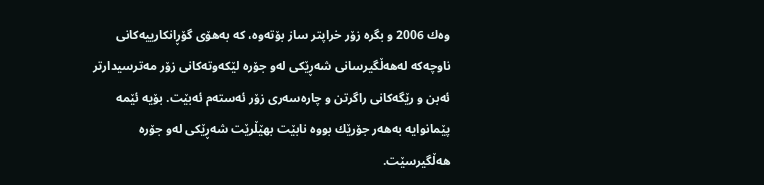وه‌ك 2006 و بگره‌ زۆر خراپتر ساز بۆته‌وه‌، كه‌ به‌هۆی گۆڕانكارییه‌كانی ناوچه‌كه‌ له‌هه‌ڵگیرسانی شه‌ڕێكی له‌و جۆره‌ لێكه‌وته‌كانی زۆر مه‌ترسیدارتر ئه‌بن و رێگه‌كانی راگرتن و چاره‌سه‌ری زۆر ئه‌سته‌م ئه‌بێت. بۆیه‌ ئێمه‌ پێمانوایه‌ به‌هه‌ر جۆرێك بووه‌ نابێت بهێڵرێت شه‌ڕێكی له‌و جۆره‌ هه‌ڵگیرسێت.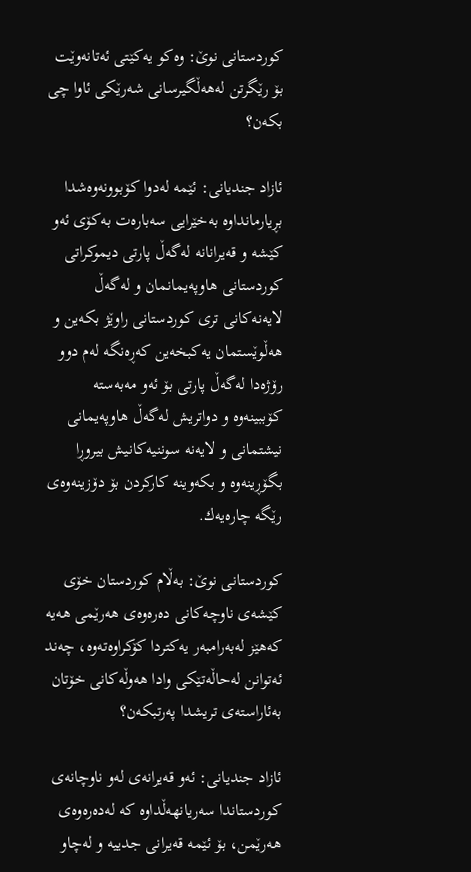كوردستانی نوێ: وه‌كو یه‌كێتی ئه‌تانه‌وێت بۆ رێگرتن له‌هه‌ڵگیرسانی شه‌رێكی ئاوا چی بكه‌ن؟

ئازاد جندیانی: ئێمه‌ له‌دوا كۆبوونه‌وه‌شدا بڕیارمانداوه‌ به‌خێرایی سه‌باره‌ت به‌كۆی ئه‌و كێشه‌ و قه‌یرانانه‌ له‌گه‌ڵ پارتی دیموكراتی كوردستانی هاوپه‌یمانمان و له‌گه‌ڵ لایه‌نه‌كانی تری كوردستانی راوێژ بكه‌ین و هه‌ڵوێستمان یه‌كبخه‌ین كه‌ڕه‌نگه‌ له‌م دوو رۆژه‌دا له‌گه‌ڵ پارتی بۆ ئه‌و مه‌به‌سته‌ كۆببینه‌وه‌ و دواتریش له‌گه‌ڵ هاوپه‌یمانی نیشتمانی و لایه‌نه‌ سوننیه‌كانیش بیروڕا بگۆڕینه‌وه‌ و بكه‌وینه‌ كاركردن بۆ دۆزینه‌وه‌ی رێگه‌ چاره‌یه‌ك.

كوردستانی نوێ: به‌ڵام كوردستان خۆی كێشه‌ی ناوچه‌كانی ده‌ره‌وه‌ی هه‌رێمی هه‌یه‌ كه‌هێز له‌به‌رامبه‌ر یه‌كتردا كۆكراوه‌ته‌وه‌، چه‌ند ئه‌توانن له‌حاڵه‌تێكی وادا هه‌وڵه‌كانی خۆتان به‌ئاراسته‌ی تریشدا په‌رتبكه‌ن؟

ئازاد جندیانی: ئه‌و قه‌یرانه‌ی له‌و ناوچانه‌ی كوردستاندا سه‌ریانهه‌ڵداوه‌ كه‌ له‌ده‌ره‌وه‌ی هه‌رێمن، بۆ ئێمه‌ قه‌یرانی جدییه‌ و له‌چاو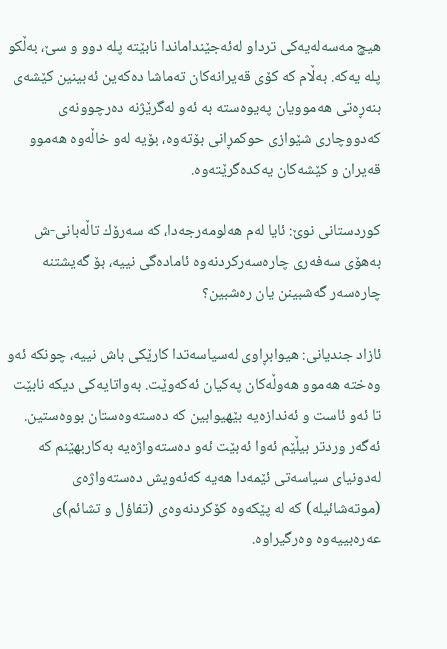هیچ مه‌سه‌له‌یه‌كی ترداو له‌ئه‌جێنداماندا نابێته‌ پله‌ دوو و سێ‌، به‌ڵكو پله‌ یه‌كه‌. به‌ڵام كه‌ كۆی قه‌یرانه‌كان ته‌ماشا ده‌كه‌ین ئه‌بینین كێشه‌ی بنه‌ڕه‌تی هه‌موویان په‌یوه‌سته‌ به‌ ئه‌و له‌گرێژنه‌ ده‌رچوونه‌ی كه‌دووچاری شێوازی حوكمڕانی بۆته‌وه‌، بۆیه‌ له‌و خاڵه‌وه‌ هه‌موو قه‌یران و كێشه‌كان یه‌كده‌گرێته‌وه‌.

كوردستانی نوێ: ئایا له‌م هه‌لومه‌رجه‌دا، كه‌ سه‌رۆك تاڵه‌بانی-ش به‌هۆی سه‌فه‌ری چاره‌سه‌ركردنه‌وه‌ ئاماده‌گی نییه‌، بۆ گه‌یشتنه‌ چاره‌سه‌ر گه‌شبینن یان ره‌شبین؟

ئازاد جندیانی: هیوابڕاوی له‌سیاسه‌تدا كارێكی باش نییه‌، چونكه‌ ئه‌و وه‌خته‌ هه‌موو هه‌وڵه‌كان په‌كیان ئه‌كه‌وێت. به‌واتایه‌كی دیكه‌ نابێت تا ئه‌و ئاست و ئه‌ندازه‌یه‌ بێهیوابین كه‌ ده‌سته‌وه‌ستان بووه‌ستین. ئه‌گه‌ر وردتر بیڵێم ئه‌وا ئه‌بێت ئه‌و ده‌سته‌واژه‌یه‌ به‌كاربهێنم كه‌ له‌دونیای سیاسه‌تی ئێمه‌دا هه‌یه‌ كه‌ئه‌ویش ده‌سته‌واژه‌ی (موته‌شائیله‌) كه‌ له‌ پێكه‌وه‌ كۆكردنه‌وه‌ی (تفاؤل و تشائم)ی عه‌ره‌بییه‌وه‌ وه‌رگیراوه‌.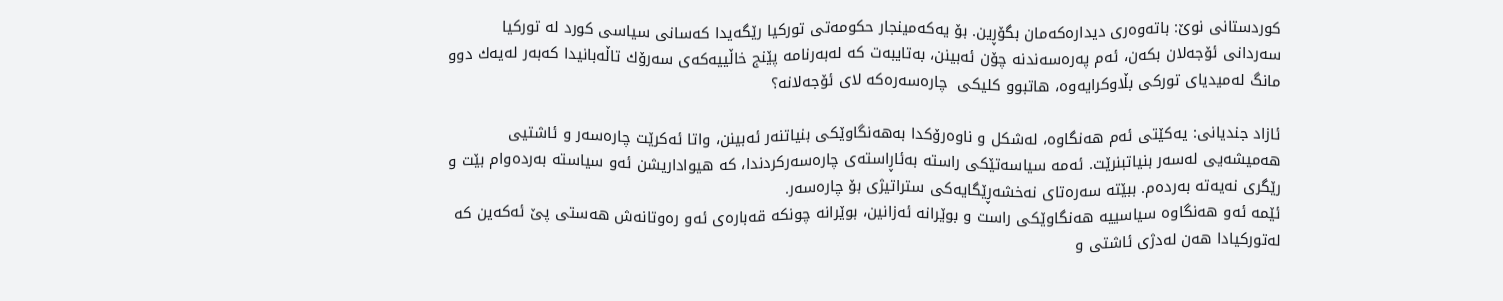كوردستانی‌ نوێ‌: باته‌وه‌ری دیداره‌كه‌مان بگۆڕین. بۆ یه‌كه‌مینجار حكومه‌تی توركیا رێگه‌یدا كه‌سانی سیاسی كورد له‌ توركیا سه‌ردانی ئۆجه‌لان بكه‌ن، ئه‌م په‌ره‌سه‌ندنه‌ چۆن ئه‌بینن، به‌تایبه‌ت كه‌ له‌به‌رنامه‌ پێنج خاڵییه‌كه‌ی سه‌رۆك تاڵه‌بانیدا كه‌به‌ر له‌یه‌ك دوو مانگ له‌میدیای توركی بڵاوكرایه‌وه‌، هاتبوو كلیكی  چاره‌سه‌ره‌كه‌ لای ئۆجه‌لانه‌؟

ئازاد جندیانی: یه‌كێتی ئه‌م هه‌نگاوه‌، له‌شكل و ناوه‌رۆكدا به‌هه‌نگاوێكی بنیاتنه‌ر ئه‌بینن، واتا ئه‌كرێت چاره‌سه‌ر و ئاشتیی هه‌میشه‌یی له‌سه‌ر بنیاتبنرێت. ئه‌مه‌ سیاسه‌تێكی راسته‌ به‌ئاڕاسته‌ی چاره‌سه‌ركردندا، كه‌ هیواداریشن ئه‌و سیاسته‌ به‌رده‌وام بێت و رێگری نه‌یه‌ته‌ به‌رده‌م. ببێته‌ سه‌ره‌تای نه‌خشه‌ڕێگایه‌كی ستراتیژی بۆ چاره‌سه‌ر.
ئێمه‌ ئه‌و هه‌نگاوه‌ سیاسییه‌ هه‌نگاوێكی راست و بوێرانه‌ ئه‌زانین، بوێرانه‌ چونكه‌ قه‌باره‌ی ئه‌و ره‌وتانه‌ش هه‌ستی پێ ئه‌كه‌ین كه‌ له‌توركیادا هه‌ن له‌دژی ئاشتی و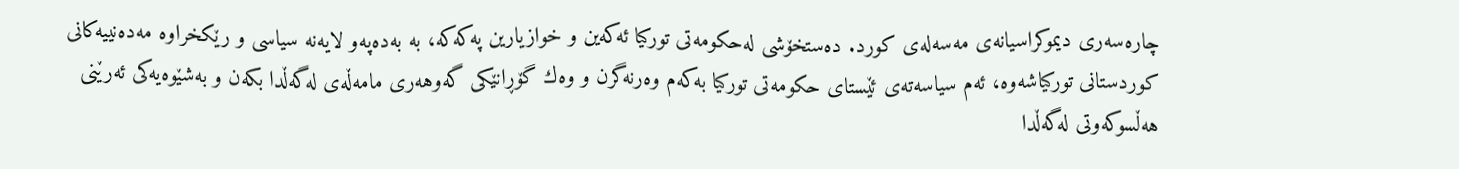چاره‌سه‌ری دیموكراسیانه‌ی مه‌سه‌له‌ی كورد. ده‌ستخۆشی له‌حكومه‌تی توركیا ئه‌كه‌ین و خوازیارین په‌كه‌كه‌، به‌ به‌ده‌په‌و لایه‌نه‌ سیاسی و رێكخراوه‌ مه‌ده‌نییه‌كانی كوردستانی توركیاشه‌وه‌، ئه‌م سیاسه‌ته‌ی ئێستای حكومه‌تی توركیا به‌كه‌م وه‌رنه‌گرن و وه‌ك گۆڕانێكی گه‌وهه‌ری مامه‌ڵه‌ی له‌گه‌ڵدا بكه‌ن و به‌شێوه‌یه‌كی ئه‌رێنی هه‌ڵسوكه‌وتی له‌گه‌ڵدا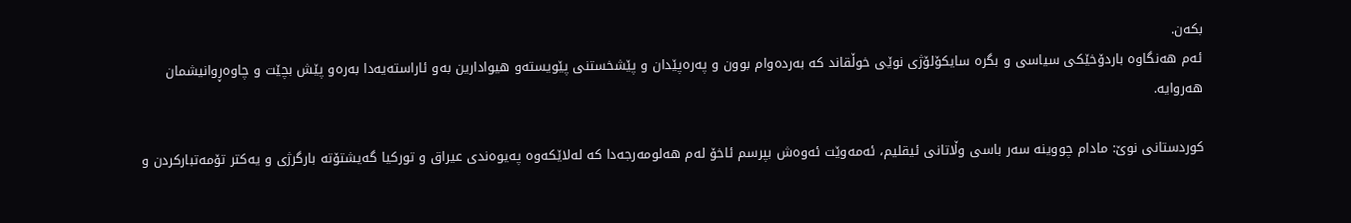بكه‌ن.
ئه‌م هه‌نگاوه‌ باردۆخێكی سیاسی و بگره‌ سایكۆلۆژی نوێی خوڵقاند كه‌ به‌رده‌وام بوون و په‌ره‌پێدان و پێشخستنی پێویسته‌و هیوادارین به‌و ئاراسته‌یه‌دا به‌ره‌و پێش بچێت و چاوه‌ڕوانیشمان هه‌روایه‌.

كوردستانی‌ نوێ‌: مادام چووینه‌ سه‌ر باسی وڵاتانی ئیقلیم، ئه‌مه‌وێت ئه‌وه‌ش بپرسم ئاخۆ له‌م هه‌لومه‌رجه‌دا كه‌ له‌لاێكه‌وه‌ په‌یوه‌ندی عیراق و توركیا گه‌یشتۆته‌ بارگرژی و یه‌كتر تۆمه‌تباركردن و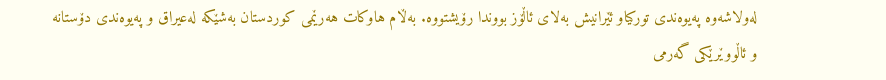له‌ولاشه‌وه‌ په‌یوه‌ندی توركیاو ئێرانیش به‌لای ئاڵۆز بووندا رۆیشتووه‌. به‌ڵام هاوكات هه‌رێمی كوردستان به‌شێكه‌ له‌عیراق و په‌یوه‌ندی دۆستانه‌ و ئاڵووێرێكی گه‌رمی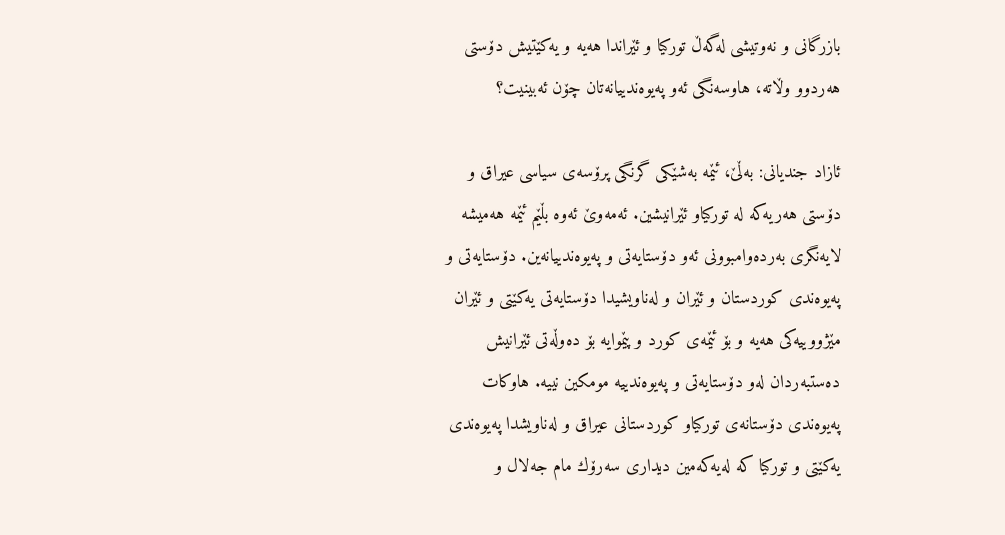بازرگانی و نه‌وتیشی له‌گه‌ڵ‌ توركیا و ئێراندا هه‌یه‌ و یه‌كێتیش دۆستی هه‌ردوو وڵاته‌، هاوسه‌نگی ئه‌و په‌یوه‌ندییانه‌تان چۆن ئه‌بینیت؟

ئازاد جندیانی: به‌ڵێ، ئێمه‌ به‌شێكی گرنگی پرۆسه‌ی سیاسی عیراق و دۆستی هه‌ریه‌كه‌ له‌ توركیاو ئێرانیشین. ئه‌مه‌وێ ئه‌وه‌ بڵێم ئێمه‌ هه‌میشه‌ لایه‌نگری به‌رده‌وامبوونی ئه‌و دۆستایه‌تی و په‌یوه‌ندییانه‌ین. دۆستایه‌تی و په‌یوه‌ندی كوردستان و ئێران و له‌ناویشیدا دۆستایه‌تی یه‌كێتی و ئێران مێژووییه‌كی هه‌یه‌ و بۆ ئێمه‌ی كورد و پێموایه‌ بۆ ده‌وڵه‌تی ئێرانیش ده‌ستبه‌ردان له‌و دۆستایه‌تی و په‌یوه‌ندییه‌ مومكین نییه‌. هاوكات په‌یوه‌ندی دۆستانه‌ی توركیاو كوردستانی عیراق و له‌ناویشدا په‌یوه‌ندی یه‌كێتی و توركیا كه‌ له‌یه‌كه‌مین دیداری سه‌رۆك مام جه‌لال و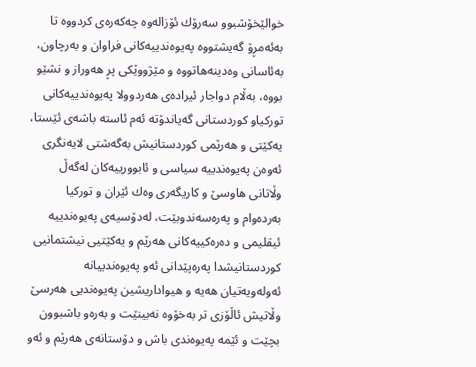خوالێخۆشبوو سه‌رۆك ئۆزاله‌وه‌ چه‌كه‌ره‌ی كردووه‌ تا به‌ئه‌مڕۆ گه‌یشتووه‌ په‌یوه‌ندییه‌كانی فراوان و به‌رچاون، به‌ئاسانی وه‌دینه‌هاتووه‌ و مێژووێكی پڕ هه‌وراز و نشێو بووه‌، به‌ڵام دواجار ئیراده‌ی هه‌ردوولا په‌یوه‌ندییه‌كانی توركیاو كوردستانی گه‌یاندۆته‌ ئه‌م ئاسته‌ باشه‌ی ئێستا، یه‌كێتی و هه‌رێمی كوردستانیش به‌گه‌شتی لایه‌نگری ئه‌وه‌ن په‌یوه‌ندییه‌ سیاسی و ئابوورییه‌كان له‌گه‌ڵ وڵاتانی هاوسێ و كاریگه‌ری وه‌ك ئێران و توركیا به‌رده‌وام و په‌ره‌سه‌ندوبێت، له‌دۆسیه‌ی په‌یوه‌ندییه‌ ئیقلیمی و ده‌ره‌كییه‌كانی هه‌رێم و یه‌كێتیی نیشتمانیی كوردستانیشدا په‌ره‌پێدانی ئه‌و په‌یوه‌ندییانه‌ ئه‌وله‌ویه‌تیان هه‌یه‌ و هیواداریشین په‌یوه‌ندیی هه‌رسێ‌ وڵاتیش ئاڵۆزی تر به‌خۆوه‌ نه‌بینێت و به‌ره‌و باشبوون بچێت و ئێمه‌ په‌یوه‌ندی باش و دۆستانه‌ی هه‌رێم و ئه‌و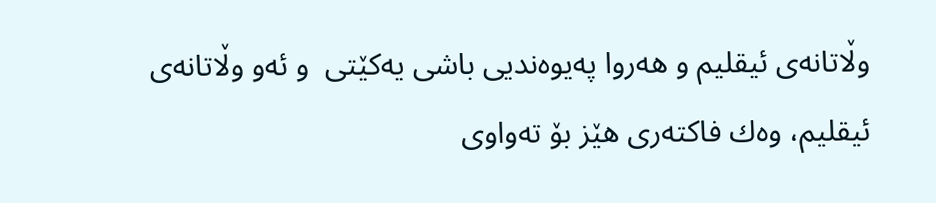وڵاتانه‌ی ئیقلیم و هه‌روا په‌یوه‌ندیی باشی‌ یه‌كێتی  و ئه‌و وڵاتانه‌ی ئیقلیم، وه‌ك فاكته‌ری هێز بۆ ته‌واوی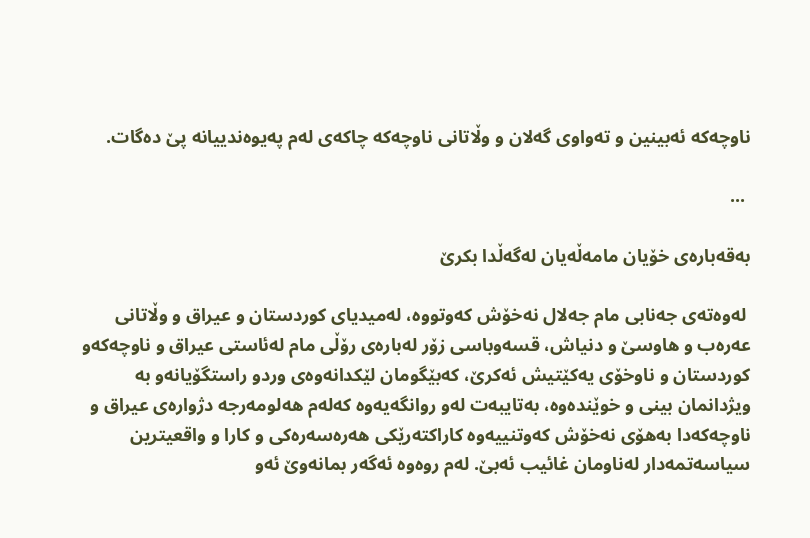ناوچه‌كه‌ ئه‌بینین و ته‌واوی گه‌لان و وڵاتانی ناوچه‌كه‌ چاكه‌ی له‌م په‌یوه‌ندییانه‌ پێ ده‌گات.

 ...

به‌قه‌باره‌ی خۆیان مامه‌ڵه‌یان له‌گه‌ڵدا بكرێ

 له‌وه‌ته‌ی جه‌نابی مام جه‌لال نه‌خۆش كه‌وتووه‌، له‌میدیای كوردستان و عیراق و وڵاتانی عه‌ره‌ب و هاوسێ و دنیاش، قسه‌وباسی زۆر له‌باره‌ی رۆڵی مام له‌ئاستی عیراق و ناوچه‌كه‌و كوردستان و ناوخۆی یه‌كێتیش ئه‌كرێ، كه‌بێگومان لێكدانه‌وه‌ی وردو راستگۆیانه‌و به‌ ویژدانمان بینی و خوێنده‌وه‌، به‌تایبه‌ت له‌و روانگه‌یه‌وه‌ كه‌له‌م هه‌لومه‌رجه‌ دژواره‌ی عیراق و ناوچه‌كه‌دا به‌هۆی نه‌خۆش كه‌وتنییه‌وه‌ كاراكته‌رێكی هه‌ره‌سه‌ره‌كی و كارا و واقعیترین سیاسه‌تمه‌دار له‌ناومان غائیب ئه‌بێ. له‌م روه‌وه‌ ئه‌گه‌ر بمانه‌وێ ئه‌و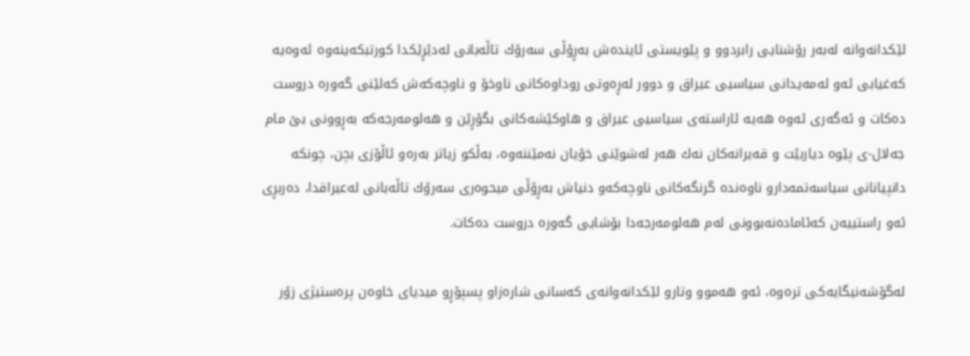لێكدانه‌وانه‌ له‌به‌ر رۆشنایی رابردوو و پێویستی ئاینده‌ش به‌ڕۆڵی سه‌رۆك تاڵه‌بانی له‌دێڕێكدا كورتبكه‌ینه‌وه‌ ئه‌وه‌یه‌ كه‌غیابی ئه‌و له‌مه‌یدانی سیاسیی عیراق و دوور له‌ڕه‌وتی روداوه‌كانی ناوخۆ و ناوچه‌كه‌ش كه‌لێنی گه‌وره‌ دروست ده‌كات و ئه‌گه‌ری ئه‌وه‌ هه‌یه‌ ئاراسته‌ی سیاسیی عیراق و هاوكێشه‌كانی بگۆڕێن و هه‌لومه‌رجه‌كه‌ به‌ڕوونی بێ مام جه‌لال-ی پێوه‌ دیاربێت و قه‌یرانه‌كان نه‌ك هه‌ر له‌شوێنی خۆیان نه‌مێننه‌وه‌، به‌ڵكو زیاتر به‌ره‌و ئاڵۆزی بچن، چونكه‌ دانپیانانی سیاسه‌تمه‌دارو ناوه‌نده‌ گرنگه‌كانی ناوچه‌كه‌و دنیاش به‌ڕۆڵی میحوه‌ری سه‌رۆك تاڵه‌بانی له‌عیراقدا، ده‌ربڕی ئه‌و راستییه‌ن كه‌ئاماده‌نه‌بوونی له‌م هه‌لومه‌رجه‌دا بۆشایی گه‌وره‌ دروست ده‌كات.

له‌گۆشه‌نیگایه‌كی تره‌وه‌، ئه‌و هه‌موو وتارو لێكدانه‌وانه‌ی كه‌سانی شاره‌زاو پسپۆڕو میدیای خاوه‌ن پره‌ستیژی زۆر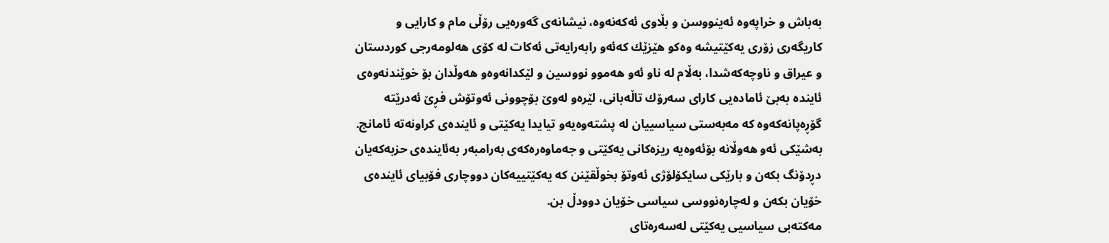به‌باش و خراپه‌وه‌ ئه‌ینووسن و بڵاوی ئه‌كه‌نه‌وه‌، نیشانه‌ی گه‌وره‌یی رۆڵی مام و كارایی و كاریگه‌ری زۆری یه‌كێتیشه‌ وه‌كو هێزێك كه‌ئه‌و رابه‌رایه‌تی ئه‌كات له‌ كۆی هه‌لومه‌رجی كوردستان و عیراق و ناوچه‌كه‌شدا، به‌ڵام له‌ ناو ئه‌و هه‌موو نووسین و لێكدانه‌وه‌و هه‌وڵدان بۆ خوێندنه‌وه‌ی ئاینده‌ به‌بێ ئاماده‌یی كارای سه‌رۆك تاڵه‌بانی، لێره‌و له‌وێ بۆچوونی ئه‌وتۆش فڕێ ئه‌درێته‌ گۆڕه‌پانه‌كه‌وه‌ كه‌ مه‌به‌ستی سیاسییان له‌ پشته‌وه‌یه‌و تیایدا یه‌كێتی و ئاینده‌ی كراونه‌ته‌ ئامانج. به‌شێكی ئه‌و هه‌وڵانه‌ بۆئه‌وه‌یه‌ ریزه‌كانی یه‌كێتی و جه‌ماوه‌ره‌كه‌ی به‌رامبه‌ر به‌ئاینده‌ی حزبه‌كه‌یان دڕدۆنگ بكه‌ن و بارێكی سایكۆلۆژی ئه‌وتۆ بخوڵقێنن كه‌ یه‌كێتییه‌كان دووچاری فۆبیای ئاینده‌ی خۆیان بكه‌ن و له‌چاره‌نووسی سیاسی خۆیان دوودڵ بن.
مه‌كته‌بی سیاسیی یه‌كێتی له‌سه‌ره‌تای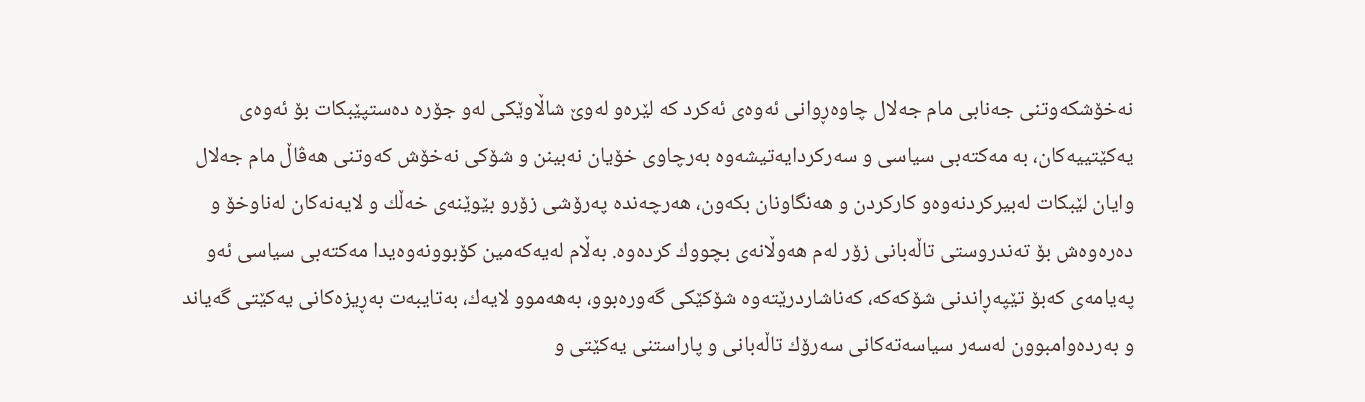نه‌خۆشكه‌وتنی جه‌نابی مام جه‌لال چاوه‌ڕوانی ئه‌وه‌ی ئه‌كرد كه‌ لێره‌و له‌وێ شاڵاوێكی له‌و جۆره‌ ده‌ستپێبكات بۆ ئه‌وه‌ی یه‌كێتییه‌كان، به‌ مه‌كته‌بی سیاسی و سه‌ركردایه‌تیشه‌وه‌ به‌رچاوی خۆیان نه‌بینن و شۆكی نه‌خۆش كه‌وتنی هه‌ڤاڵ مام جه‌لال وایان لێبكات له‌بیركردنه‌وه‌و كاركردن و هه‌نگاونان بكه‌ون، هه‌رچه‌نده‌ په‌رۆشی زۆرو بێوێنه‌ی خه‌ڵك و لایه‌نه‌كان له‌ناوخۆ و ده‌ره‌وه‌ش بۆ ته‌ندروستی تاڵه‌بانی زۆر له‌م هه‌وڵانه‌ی بچووك كرده‌وه‌. به‌ڵام له‌یه‌كه‌مین كۆبوونه‌وه‌یدا مه‌كته‌بی سیاسی ئه‌و په‌یامه‌ی كه‌بۆ تێپه‌ڕاندنی شۆكه‌كه‌، كه‌ناشاردرێته‌وه‌ شۆكێكی گه‌وره‌بوو، به‌هه‌موو لایه‌ك، به‌تایبه‌ت به‌ڕیزه‌كانی یه‌كێتی گه‌یاند و به‌رده‌وامبوون له‌سه‌ر سیاسه‌ته‌كانی سه‌رۆك تاڵه‌بانی و پاراستنی یه‌كێتی و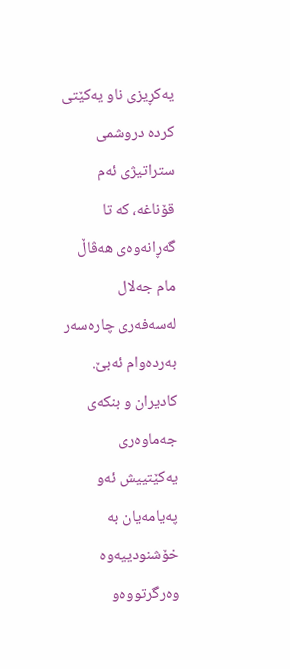یه‌كڕیزی ناو یه‌كێتی كرده‌ دروشمی ستراتیژی ئه‌م قۆناغه‌، كه‌ تا گه‌ڕانه‌وه‌ی هه‌ڤاڵ مام جه‌لال له‌سه‌فه‌ری چاره‌سه‌ر به‌رده‌وام ئه‌بێ. كادیران و بنكه‌ی جه‌ماوه‌ری یه‌كێتییش ئه‌و په‌یامه‌یان به‌ خۆشنودییه‌وه‌ وه‌رگرتووه‌و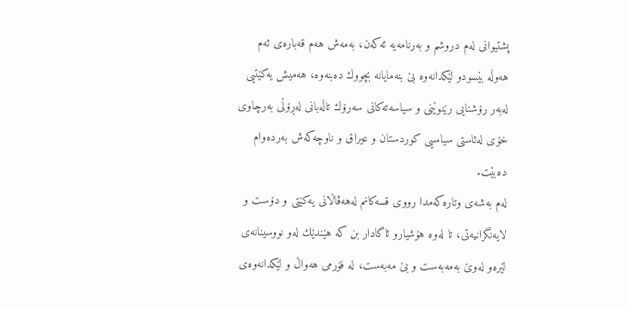پشتیوانی له‌م دروشم و به‌رنامه‌یه‌ ئه‌كه‌ن، به‌مه‌ش هه‌م قه‌باره‌ی ئه‌م هه‌وڵه‌ بێسودو لێكدانه‌وه‌ بێ بنه‌مایانه‌ بچووك ده‌بنه‌وه‌، هه‌میش یه‌كێتیی له‌به‌ر رۆشنایی رێنوێنی و سیاسه‌ته‌كانی سه‌رۆك تاڵه‌بانی له‌ڕۆڵی به‌رچاوی خۆی له‌ئاستی سیاسیی كوردستان و عیراق و ناوچه‌كه‌ش به‌رده‌وام ده‌بێت.
له‌م به‌شه‌ی وتاره‌كه‌مدا رووی قسه‌كانم له‌هه‌ڤاڵانی یه‌كێتی و دۆست و لایه‌نگرانیه‌تی، تا له‌وه‌ هۆشیارو ئاگادار بن كه‌ هێندێك له‌و نووسینانه‌ی لێره‌و له‌وێ به‌مه‌به‌ست و بێ مه‌به‌ست، له‌ فۆرمی هه‌واڵ و لێكدانه‌وه‌ی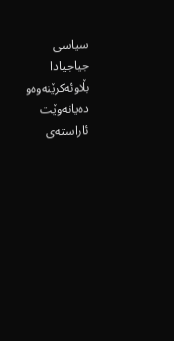سیاسی جیاجیادا بڵاوئه‌كرێنه‌وه‌و ده‌یانه‌وێت ئاراسته‌ی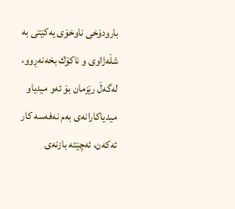بارودۆخی ناوخۆی یه‌كێتی به‌ شڵه‌ژاوی و ناكۆك بخه‌نه‌ڕوو، له‌گه‌ڵ رێزمان بۆ ئه‌و میدیاو میدیاكارانه‌ی به‌م نه‌فه‌سه‌ كار ئه‌كه‌ن، ئه‌چێته‌ بازنه‌ی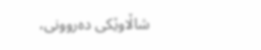شاڵاوێكی ده‌روونی،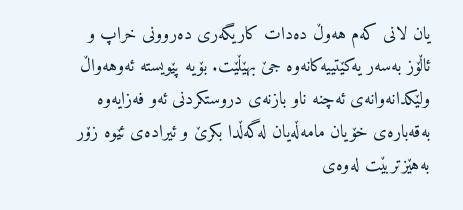یان لانی كه‌م هه‌وڵ ده‌دات كاریگه‌ری ده‌روونی خراپ و ئاڵۆز به‌سه‌ر یه‌كێتییه‌كانه‌وه‌ جێ بهێڵێت. بۆیه‌ پێویسته‌ ئه‌وهه‌واڵ ولێكدانه‌وانه‌ی ئه‌چنه‌ ناو بازنه‌ی دروستكردنی ئه‌و فه‌زایه‌وه‌ به‌قه‌باره‌ی خۆیان مامه‌ڵه‌یان له‌گه‌ڵدا بكرێ و ئیراده‌ی ئێوه‌ زۆر به‌هێزتربێت له‌وه‌ی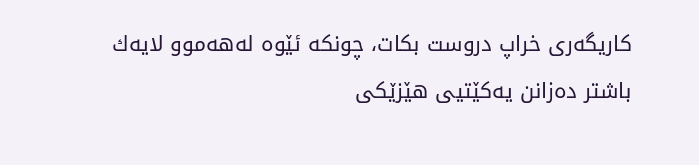كاریگه‌ری خراپ دروست بكات، چونكه‌ ئێوه‌ له‌هه‌موو لایه‌ك باشتر ده‌زانن یه‌كێتیی هێزێكی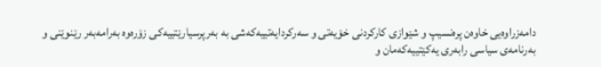دامه‌زراوه‌یی خاوه‌ن پره‌نسیپ و شێوازی كاركردنی خۆیه‌تی و سه‌ركردایه‌تییه‌كه‌شی به‌ به‌رپرسیارێتییه‌كی زۆره‌وه‌ به‌رامه‌به‌ر رێنوێنی و به‌رنامه‌ی سیاسی رابه‌ری یه‌كێتییه‌كه‌مان و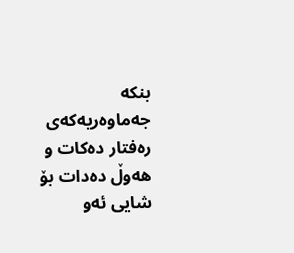بنكه‌ جه‌ماوه‌ریه‌كه‌ی ره‌فتار ده‌كات و هه‌وڵ ده‌دات بۆ شایی ئه‌و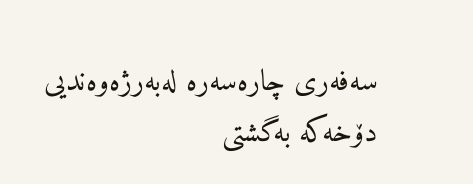سه‌فه‌ری چاره‌سه‌ره‌ له‌به‌رژه‌وه‌ندیی دۆخه‌كه‌ به‌گشتی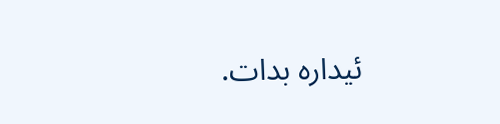ئیداره‌ بدات.